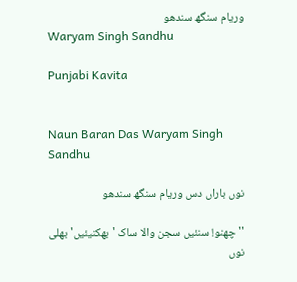وریام سنگھ سندھو
Waryam Singh Sandhu

Punjabi Kavita


Naun Baran Das Waryam Singh Sandhu

نوں باراں دس وریام سنگھ سندھو

''چھنو! سنئیں سجن والا ساک 'بھکنیئیں' بھلی نوں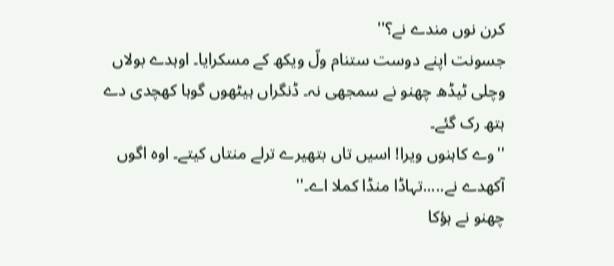کرن نوں مندے نے؟''
جسونت اپنے دوست ستنام ولّ ویکھ کے مسکرایا۔ اوہدے بولاں وچلی ٹیڈھ چھنو نے سمجھی نہ۔ ڈنگراں ہیٹھوں گوہا کھچدی دے ہتھ رک گئے۔
''وے کاہنوں ویرا! اسیں تاں بتھیرے ترلے منتاں کیتے۔ اوہ اگوں آکھدے نے.....تہاڈا منڈا کملا اے۔''
چھنو نے ہؤکا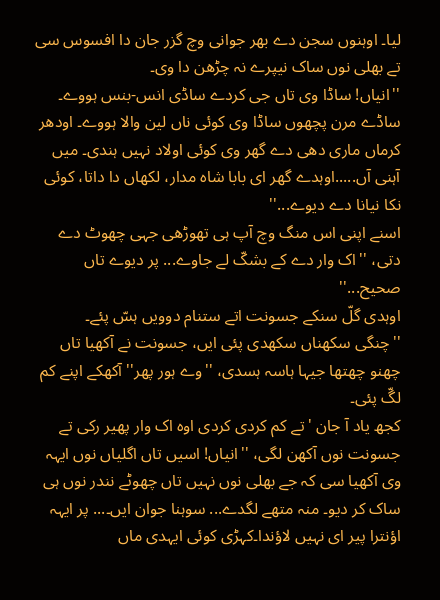لیا۔ اوہنوں سجن دے بھر جوانی وچ گزر جان دا افسوس سی تے بھلی نوں ساک نیپرے نہ چڑھن دا وی۔
''انیاں! ساڈا وی تاں جی کردے ساڈی انس-بنس ہووے۔ ساڈے مرن پچھوں ساڈا وی کوئی ناں لین والا ہووے۔ اودھر کرماں ماری دھی دے گھر وی کوئی اولاد نہیں ہندی۔ میں آہنی آں.....اوہدے گھر ای بابا شاہ مدار، لکھاں دا داتا، کوئی نکا نیانا دے دیوے...''
اسنے اپنی اس منگ وچ آپ ہی تھوڑھی جہی چھوٹ دے دتی، ''اک وار دے کے بشکّ لے جاوے... پر دیوے تاں صحیح...''
اوہدی گلّ سنکے جسونت اتے ستنام دوویں ہسّ پئے۔
''چنگی سکھناں سکھدی پئی ایں، جسونت نے آکھیا تاں چھنو چھتھا جیہا ہاسہ ہسدی، ''وے ہور پھر'' آکھکے اپنے کم لگّ پئی۔
کجھ یاد آ جان 'تے کم کردی کردی اوہ اک وار پھیر رکی تے جسونت نوں آکھن لگی، ''انیاں! اسیں تاں اگلیاں نوں ایہہ وی آکھیا سی کہ جے بھلی نوں نہیں تاں چھوٹے نندر نوں ہی ساک کر دیو۔ منہ متھے لگدے... سوہنا جوان ایں۔... پر ایہہ اؤنترا پیر ای نہیں لاؤندا۔کہڑی کوئی ایہدی ماں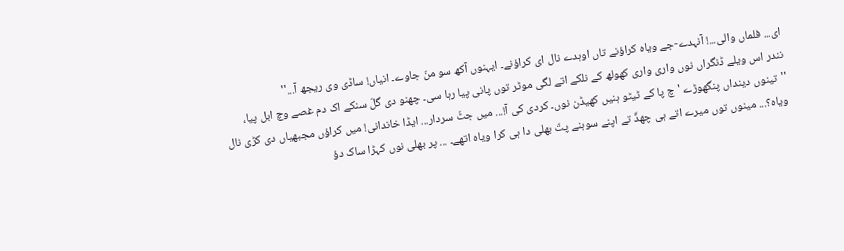ای... فلماں والی...! آنہدے-جے ویاہ کراؤنے تاں اوہدے نال ای کراؤنے۔ ایہنوں آکھ سو منّ جاوے۔ انیاں! ساڈی وی ریجھ آ...''
نندر اس ویلے ڈنگراں نوں واری واری کھولھ کے نلکے اتے لگی موٹر توں پانی پیا رہا سی۔ چھنو دی گلّ سنکے اک دم غصے وچ ابل پیا، ''تینوں دینداں پنگھوڑے 'چ پا کے ٹیٹو ہنیں کھیڈن نوں۔ کردی کی آ!... میں جٹّ سردار... ایڈا خاندانی! میں کراؤں مجبھیاں دی کڑی نال ویاہ؟... مینوں توں میرے اتے ہی چھڈّ تے اپنے سوہنے پتّ بھلی دا ہی کرا ویاہ اتھے۔ ... پر بھلی نوں کہڑا ساک دؤ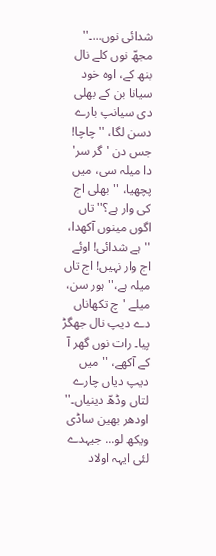شدائی نوں...۔''
مجھّ نوں کلے نال بنھ کے، اوہ خود سیانا بن کے بھلی دی سیانپ بارے دسن لگا، ''چاچا! جس دن 'گر سر' دا میلہ سی، میں پچھیا، ''بھلی اج کی وار ہے؟'' تاں اگوں مینوں آکھدا، ''ہے شدائی! اوئے اج وار نہیں! اج تاں میلہ ہے،'' ہور سن، میلے 'چ تکھاناں دے دیپ نال جھگڑ پیا۔ رات نوں گھر آ کے آکھے، ''میں دیپ دیاں چارے لتاں وڈھّ دینیاں۔'' اودھر بھین ساڈی ویکھ لو... جیہدے لئی ایہہ اولاد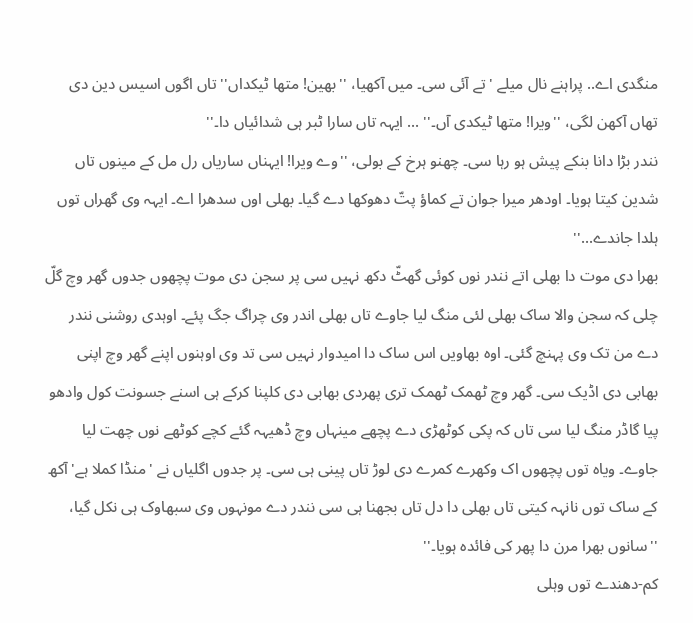منگدی اے.. پراہنے نال میلے 'تے آئی سی۔ میں آکھیا، ''بھین! متھا ٹیکداں'' تاں اگوں اسیس دین دی تھاں آکھن لگی، ''ویرا! متھا ٹیکدی آں۔'' ... ایہہ تاں سارا ٹبر ہی شدائیاں دا۔''
نندر بڑا دانا بنکے پیش ہو رہا سی۔ چھنو ہرخ کے بولی، ''وے ویرا! ایہناں ساریاں رل مل کے مینوں تاں شدین کیتا ہویا۔ اودھر میرا جوان تے کماؤ پتّ دھوکھا دے گیا۔ بھلی اوں سدھرا اے۔ ایہہ وی گھراں توں ہلدا جاندے...''
بھرا دی موت دا بھلی اتے نندر نوں کوئی گھٹّ دکھ نہیں سی پر سجن دی موت پچھوں جدوں گھر وچ گلّ چلی کہ سجن والا ساک بھلی لئی منگ لیا جاوے تاں بھلی اندر وی چراگ جگ پئے۔ اوہدی روشنی نندر دے من تک وی پہنچ گئی۔ اوہ بھاویں اس ساک دا امیدوار نہیں سی تد وی اوہنوں اپنے گھر وچ اپنی بھابی دی اڈیک سی۔ گھر وچ ٹھمک ٹھمک تری پھردی بھابی دی کلپنا کرکے ہی اسنے جسونت کول وادھو پیا گاڈر منگ لیا سی تاں کہ پکی کوٹھڑی دے پچھے مینہاں وچ ڈھیہہ گئے کچے کوٹھے نوں چھت لیا جاوے۔ ویاہ توں پچھوں اک وکھرے کمرے دی لوڑ تاں پینی ہی سی۔ پر جدوں اگلیاں نے 'منڈا کملا ہے' آکھ کے ساک توں نانہہ کیتی تاں بھلی دا دل تاں بجھنا ہی سی نندر دے مونہوں وی سبھاوک ہی نکل گیا، ''سانوں بھرا مرن دا پھر کی فائدہ ہویا۔''
کم-دھندے توں وہلی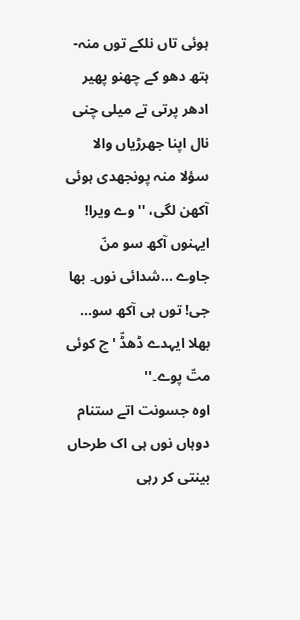ہوئی تاں نلکے توں منہ-ہتھ دھو کے چھنو پھیر ادھر پرتی تے میلی چنی نال اپنا جھرڑیاں والا سؤلا منہ پونجھدی ہوئی آکھن لگی، ''وے ویرا! ایہنوں آکھ سو منّ جاوے ...شدائی نوں۔ بھا جی! توں ہی آکھ سو... بھلا ایہدے ڈھڈّ 'چ کوئی متّ پوے۔''
اوہ جسونت اتے ستنام دوہاں نوں ہی اک طرحاں بینتی کر رہی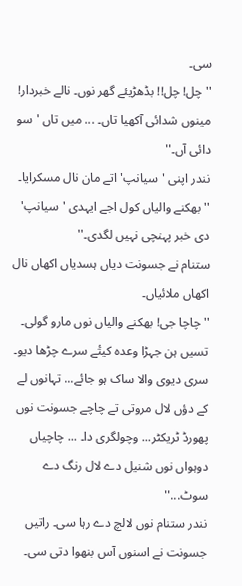سی۔
''چل! چل!! بڈھڑیئے گھر نوں۔ نالے خبردار! مینوں شدائی آکھیا تاں۔ ... میں تاں 'سو دائی آں۔''
نندر اپنی 'سیانپ' اتے مان نال مسکرایا۔
''بھکنے والیاں کول اجے ایہدی 'سیانپ' دی خبر پہنچی نہیں لگدی۔''
ستنام نے جسونت دیاں ہسدیاں اکھاں نال اکھاں ملائیاں۔
''چاچا جی! بھکنے والیاں نوں مارو گولی۔ تسیں ہن جہڑا وعدہ کیتٔے سرے چڑھا دیو۔ سری دیوی والا ساک ہو جائے... تہانوں لے کے دؤں لال مروتی تے چاچے جسونت نوں پھورڈ ٹریکٹر... وچولگری دا۔ ... چاچیاں دوہواں نوں شنیل دے لال رنگ دے سوٹ...''
نندر ستنام نوں لالچ دے رہا سی۔ راتیں جسونت نے اسنوں آس بنھوا دتی سی۔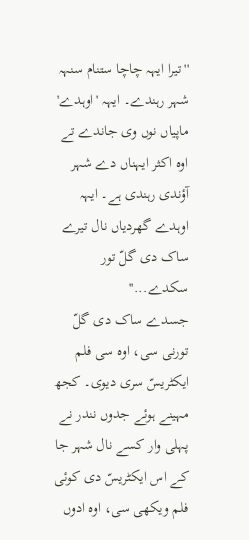''تیرا ایہہ چاچا ستنام سنہہ شہر رہندے۔ ایہہ 'اوہدے' ماپیاں نوں وی جاندے تے اوہ اکثر ایہناں دے شہر آؤندی رہندی ہے۔ ایہہ اوہدے گھردیاں نال تیرے ساک دی گلّ تور سکدے...''
جسدے ساک دی گلّ تورنی سی، اوہ سی فلم ایکٹریسّ سری دیوی۔ کجھ مہینے ہوئے جدوں نندر نے پہلی وار کسے نال شہر جا کے اس ایکٹریسّ دی کوئی فلم ویکھی سی، اوہ ادوں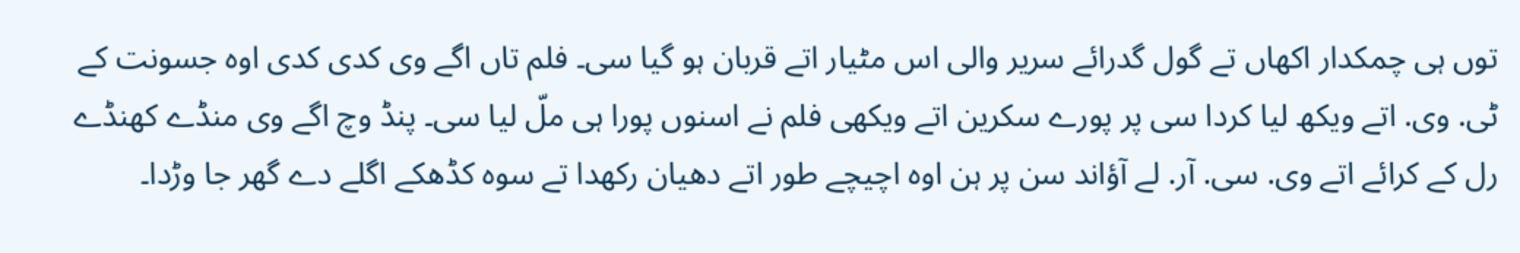توں ہی چمکدار اکھاں تے گول گدرائے سریر والی اس مٹیار اتے قربان ہو گیا سی۔ فلم تاں اگے وی کدی کدی اوہ جسونت کے ٹی. وی. اتے ویکھ لیا کردا سی پر پورے سکرین اتے ویکھی فلم نے اسنوں پورا ہی ملّ لیا سی۔ پنڈ وچ اگے وی منڈے کھنڈے رل کے کرائے اتے وی. سی. آر. لے آؤاند سن پر ہن اوہ اچیچے طور اتے دھیان رکھدا تے سوہ کڈھکے اگلے دے گھر جا وڑدا۔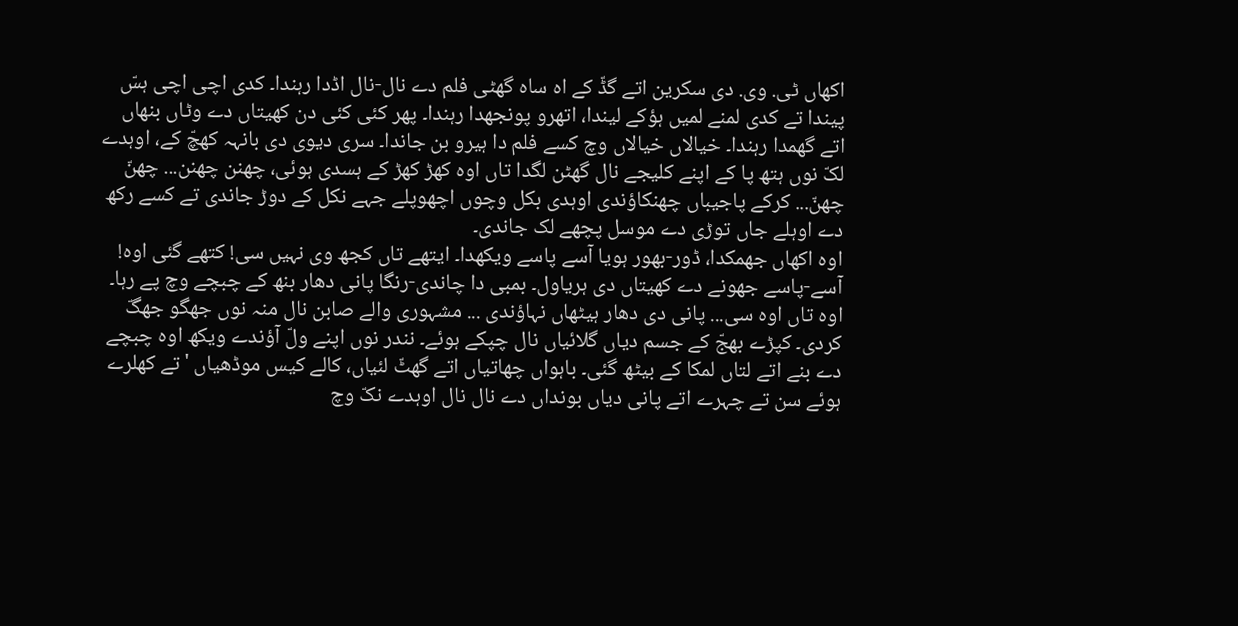اکھاں ٹی. وی. دی سکرین اتے گڈّ کے اہ ساہ گھٹی فلم دے نال-نال اڈدا رہندا۔ کدی اچی اچی ہسّ پیندا تے کدی لمنے لمیں ہؤکے لیندا، اتھرو پونجھدا رہندا۔ پھر کئی کئی دن کھیتاں دے وٹاں بنھاں اتے گھمدا رہندا۔ خیالاں خیالاں وچ کسے فلم دا ہیرو بن جاندا۔ سری دیوی دی بانہہ کھچّ کے، اوہدے لکّ نوں ہتھ پا کے اپنے کلیجے نال گھٹن لگدا تاں اوہ کھڑ کھڑ کے ہسدی ہوئی، چھنن چھنن... چھنّ چھنّ... کرکے پاجیباں چھنکاؤندی اوہدی بکل وچوں اچھوپلے جہے نکل کے دوڑ جاندی تے کسے رکھ دے اوہلے جاں توڑی دے موسل پچھے لک جاندی۔
اوہ اکھاں جھمکدا، ڈور-بھور ہویا آسے پاسے ویکھدا۔ ایتھے تاں کجھ وی نہیں سی! کتھے گئی اوہ!
آسے-پاسے جھونے دے کھیتاں دی ہریاول۔ بمبی دا چاندی-رنگا پانی دھار بنھ کے چبچے وچ پے رہا۔ اوہ تاں اوہ سی... پانی دی دھار ہیٹھاں نہاؤندی ... مشہوری والے صابن نال منہ نوں جھگو جھگّ کردی۔ کپڑے بھجّ کے جسم دیاں گلائیاں نال چپکے ہوئے۔ نندر نوں اپنے ولّ آؤندے ویکھ اوہ چبچے دے بنے اتے لتاں لمکا کے بیٹھ گئی۔ باہواں چھاتیاں اتے گھٹّ لئیاں، کالے کیس موڈھیاں 'تے کھلرے ہوئے سن تے چہرے اتے پانی دیاں بونداں دے نال نال اوہدے نکّ وچ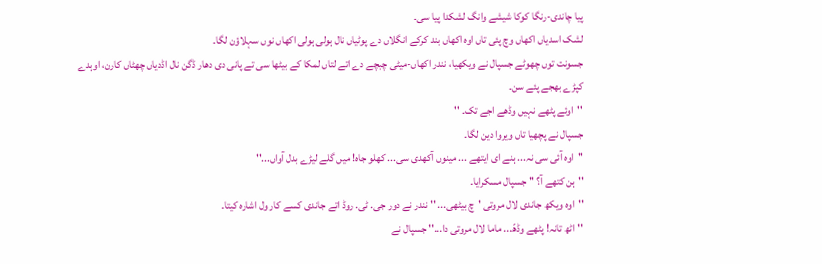پیا چاندی-رنگا کوکا شیشے وانگ لشکدا پیا سی۔
لشک اسدیاں اکھاں وچ پئی تاں اوہ اکھاں بند کرکے انگلاں دے پوٹیاں نال ہولی ہولی اکھاں نوں سہلاؤن لگا۔
جسونت توں چھوٹے جسپال نے ویکھیا، نندر اکھاں-میٹی چبچے دے اتے لتاں لمکا کے بیٹھا سی تے پانی دی دھار ڈگن نال اڈدیاں چھٹاں کارن، اوہدے کپڑے بھجے پئے سن۔
''اوئے پٹھے نہیں وڈھے اجے تک۔ ''
جسپال نے پچھیا تاں ویروا دین لگا۔
''اوہ آئی سی نہ... ہنے ای ایتھے ... مینوں آکھدی سی... کھلو جاہ! میں گلے لیڑے بدل آواں...''
''ہن کتھے آ؟ '' جسپال مسکرایا۔
''اوہ ویکھ جاندی لال مروتی 'چ بیٹھی... '' نندر نے دور جی. ٹی. روڈ اتے جاندی کسے کار ول اشارہ کیتا۔
''اٹھ تانہ! پٹھے وڈھّ... ماما لال مروتی دا...'' جسپال نے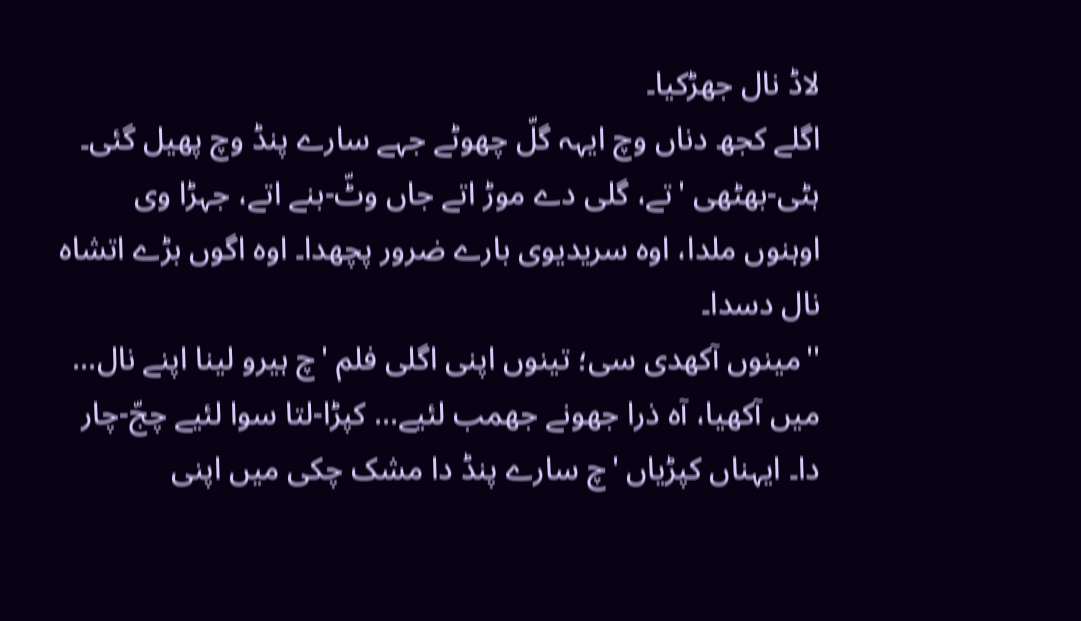لاڈ نال جھڑکیا۔
اگلے کجھ دناں وچ ایہہ گلّ چھوٹے جہے سارے پنڈ وچ پھیل گئی۔ ہٹی-بھٹھی 'تے، گلی دے موڑ اتے جاں وٹّ-بنے اتے، جہڑا وی اوہنوں ملدا، اوہ سریدیوی بارے ضرور پچھدا۔ اوہ اگوں بڑے اتشاہ نال دسدا۔
''مینوں آکھدی سی؛ تینوں اپنی اگلی فلم 'چ ہیرو لینا اپنے نال... میں آکھیا، آہ ذرا جھونے جھمب لئیے... کپڑا-لتا سوا لئیے چجّ-چار دا۔ ایہناں کپڑیاں 'چ سارے پنڈ دا مشک چکی میں اپنی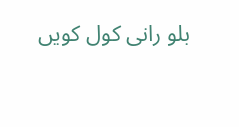بلو رانی کول کویں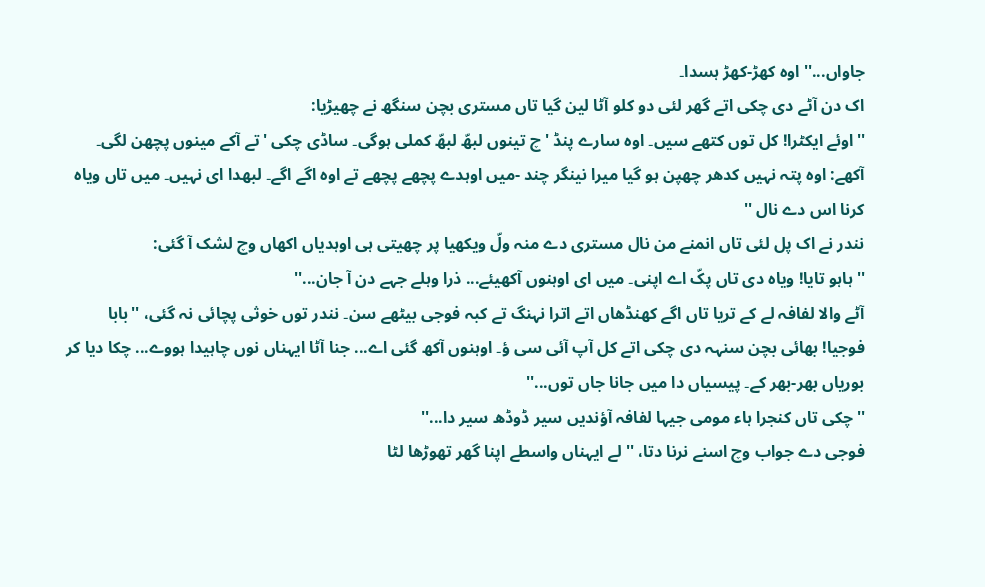جاواں...'' اوہ کھڑ-کھڑ ہسدا۔
اک دن آٹے دی چکی اتے گھر لئی دو کلو آٹا لین گیا تاں مستری بچن سنگھ نے چھیڑیا:
''اوئے ایکٹرا! کل توں کتھے سیں۔ اوہ سارے پنڈ 'چ تینوں لبھّ لبھّ کملی ہوگی۔ ساڈی چکی 'تے آکے مینوں پچھن لگی۔ آکھے: اوہ پتہ نہیں کدھر چھپن ہو گیا میرا نینگر چند -میں اوہدے پچھے پچھے تے اوہ اگے اگے۔ لبھدا ای نہیں۔ میں تاں ویاہ کرنا اس دے نال ''
نندر نے اک پل لئی تاں انمنے من نال مستری دے منہ ولّ ویکھیا پر چھیتی ہی اوہدیاں اکھاں وچ لشک آ گئی:
'' ہاہو تایا! ویاہ دی تاں پکّ اے اپنی۔ میں ای اوہنوں آکھیئے... ذرا وہلے جہے دن آ جان...''
آٹے والا لفافہ لے کے تریا تاں اگے کھنڈھاں اتے اترا نہنگ تے کبہ فوجی بیٹھے سن۔ نندر توں خوثی پچائی نہ گئی، ''بابا فوجیا! بھائی بچن سنہہ دی چکی اتے کل آپ آئی سی ؤ۔ اوہنوں آکھ گئی اے... جنا آٹا ایہناں نوں چاہیدا ہووے... چکا دیا کر بوریاں بھر-بھر کے۔ پیسیاں دا میں جانا جاں توں...''
''چکی تاں کنجرا ہاء مومی جیہا لفافہ آؤندیں سیر ڈوڈھ سیر دا...''
فوجی دے جواب وچ اسنے نرنا دتا، '' لے ایہناں واسطے اپنا گھر تھوڑھا لٹا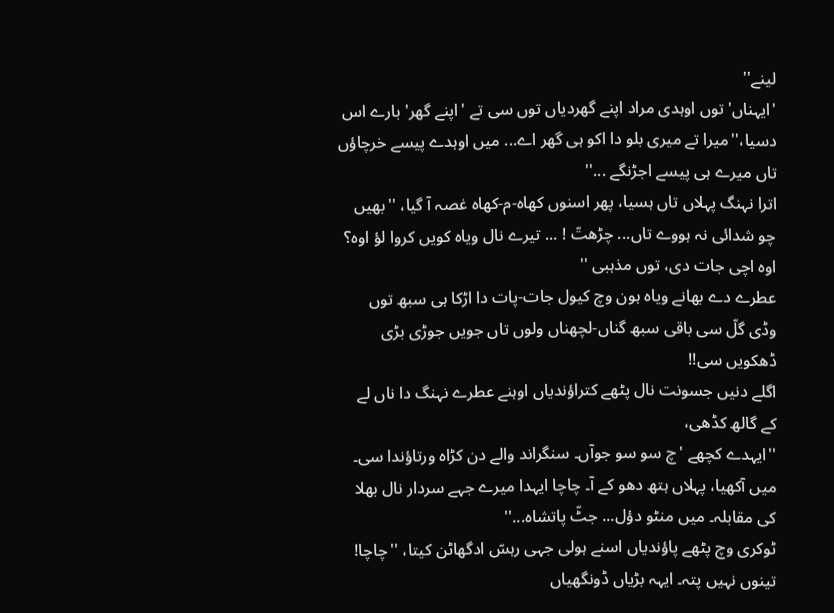لینے''
'ایہناں' توں اوہدی مراد اپنے گھردیاں توں سی تے 'اپنے گھر' بارے اس دسیا،''میرا تے میری بلو دا اکو ہی گھر اے... میں اوہدے پیسے خرچاؤں تاں میرے ہی پیسے اجڑنگے ...''
اترا نہنگ پہلاں تاں ہسیا، پھر اسنوں کھاہ-م-کھاہ غصہ آ گیا، ''بھیں چو شدائی نہ ہووے تاں... چڑھتّ ! ... تیرے نال ویاہ کویں کروا لؤ اوہ؟ اوہ اچی جات دی، توں مذہبی ''
عطرے دے بھانے ویاہ ہون وچ کیول جات-پات دا اڑکا ہی سبھ توں وڈی گلّ سی باقی سبھ گناں-لچھناں ولوں تاں جویں جوڑی بڑی ڈھکویں سی!!
اگلے دنیں جسونت نال پٹھے کتراؤندیاں اوہنے عطرے نہنگ دا ناں لے کے گالھ کڈھی،
''ایہدے کچھے 'چ سو سو جوآں۔ سنگراند والے دن کڑاہ ورتاؤندا سی۔ میں آکھیا، پہلاں ہتھ دھو کے آ۔ چاچا ایہدا میرے جہے سردار نال بھلا کی مقابلہ۔ میں منٹو دؤل... جٹّ پاتشاہ...''
ٹوکری وچ پٹھے پاؤندیاں اسنے ہولی جہی رہسّ ادگھاٹن کیتا، ''چاچا! تینوں نہیں پتہ۔ ایہہ بڑیاں ڈونگھیاں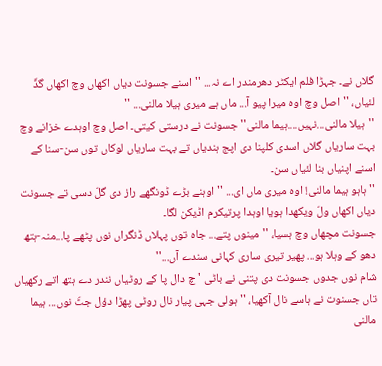گلاں نے۔ جہڑا فلم ایکٹر دھرمندر اے نہ... '' اسنے جسونت دیاں اکھاں وچ اکھاں گڈّ لئیاں، ''اصل وچ اوہ میرا پیو آ... ماں ہے میری ہیلا مالنی... ''
''ہیلا مالنی...نہیں....ہیما مالنی'' جسونت نے درستی کیتی۔ اصل وچ اوہدے خزانے وچ بہت ساریاں گلاں اسدی کلپنا دی اپج ہندیاں تے بہت ساریاں لوکاں توں سن-سنا کے اسنے اپنیاں بنا لئیاں سن۔
''ہاہو ہیما مالنی! اوہ میری ماں ای... ''اوہنے بڑے ڈونگھے راز دی گلّ دسی تے جسونت دیاں اکھاں ولّ ویکھدا ہویا اوہدا پرتیکرم اڈیکن لگا۔
جسونت مچھاں وچ ہسیا، ''مینوں پتے... جاہ توں پہلاں ڈنگراں نوں پٹھے پا...منہ-ہتھ دھو کے وہلا ہو... پھیر تیری ساری کہانی سندے آں...''
شام نوں جدوں جسونت دی پتنی نے باٹی 'چ دال پا کے روٹیاں نندر دے ہتھ اتے رکھیاں تاں جسنوت نے ہاسے نال آکھیا، ''ہولی جہی پیار نال روٹی پھڑا دؤل جٹّ نوں... ہیما مالنی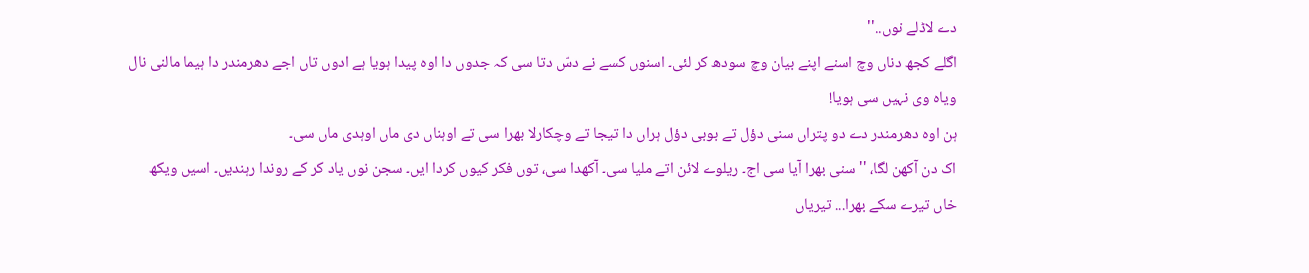دے لاڈلے نوں..''
اگلے کجھ دناں وچ اسنے اپنے بیان وچ سودھ کر لئی۔ اسنوں کسے نے دسّ دتا سی کہ جدوں دا اوہ پیدا ہویا ہے ادوں تاں اجے دھرمندر دا ہیما مالنی نال ویاہ وی نہیں سی ہویا!
ہن اوہ دھرمندر دے دو پتراں سنی دؤل تے بوبی دؤل ہراں دا تیجا تے وچکارلا بھرا سی تے اوہناں دی ماں اوہدی ماں سی۔
اک دن آکھن لگا، ''سنی بھرا آیا سی اج۔ ریلوے لائن اتے ملیا سی۔ آکھدا سی، توں فکر کیوں کردا ایں۔ سجن نوں یاد کر کے روندا رہندیں۔ اسیں ویکھ خاں تیرے سکے بھرا... تیریاں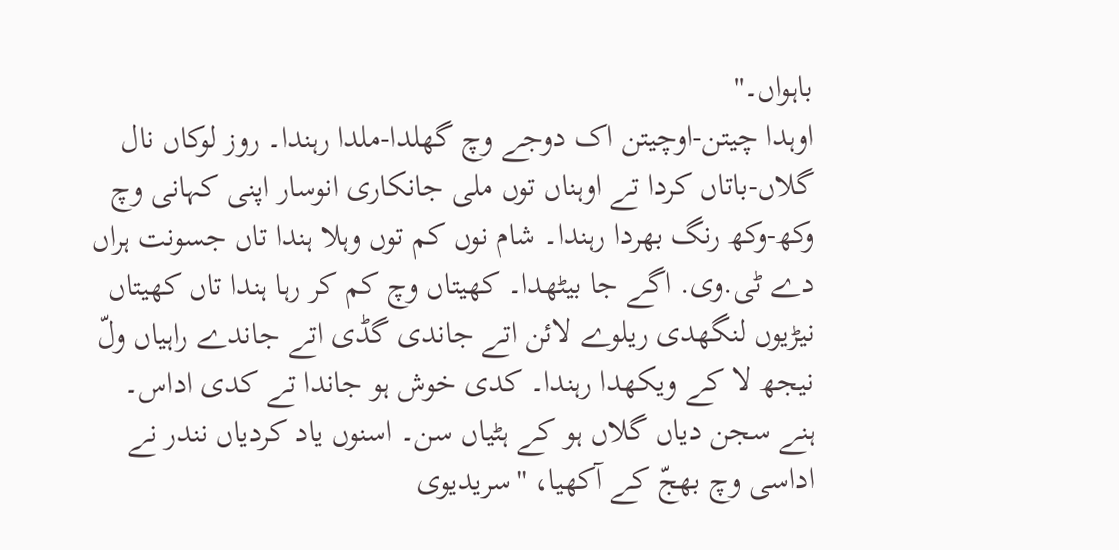باہواں۔''
اوہدا چیتن-اوچیتن اک دوجے وچ گھلدا-ملدا رہندا۔ روز لوکاں نال گلاں-باتاں کردا تے اوہناں توں ملی جانکاری انوسار اپنی کہانی وچ وکھ-وکھ رنگ بھردا رہندا۔ شام نوں کم توں وہلا ہندا تاں جسونت ہراں دے ٹی.وی. اگے جا بیٹھدا۔ کھیتاں وچ کم کر رہا ہندا تاں کھیتاں نیڑیوں لنگھدی ریلوے لائن اتے جاندی گڈی اتے جاندے راہیاں ولّ نیجھ لا کے ویکھدا رہندا۔ کدی خوش ہو جاندا تے کدی اداس۔
ہنے سجن دیاں گلاں ہو کے ہٹیاں سن۔ اسنوں یاد کردیاں نندر نے اداسی وچ بھجّ کے آکھیا، ''سریدیوی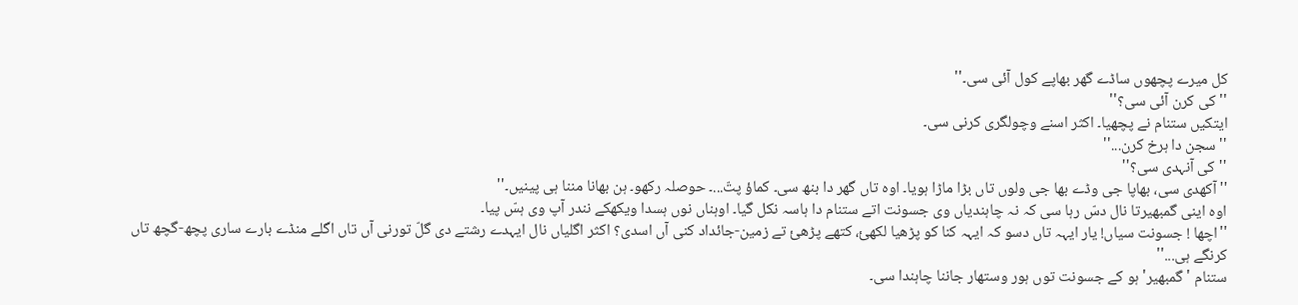کل میرے پچھوں ساڈے گھر بھاپے کول آئی سی۔''
''کی کرن آئی سی؟''
ایتکیں ستنام نے پچھیا۔ اکثر اسنے وچولگری کرنی سی۔
''سجن دا ہرخ کرن...''
''کی آنہدی سی؟''
''آکھدی سی، بھاپا جی وڈے بھا جی ولوں تاں بڑا ماڑا ہویا۔ اوہ تاں گھر دا بنھ سی۔ کماؤ پتّ...۔ حوصلہ رکھو۔ ہن بھانا مننا ہی پینیں۔''
اوہ اینی گمبھیرتا نال دسّ رہا سی کہ نہ چاہندیاں وی جسونت اتے ستنام دا ہاسہ نکل گیا۔ اوہناں نوں ہسدا ویکھکے نندر آپ وی ہسّ پیا۔
''اچھا ! جسونت سیاں! یار ایہہ تاں دسو کہ ایہہ کنا کو پڑھیا لکھئ، کتھے پڑھئ تے زمین-جائداد کنی آں اسدی؟ اکثر اگلیاں نال ایہدے رشتے دی گلّ تورنی آں تاں اگلے منڈے بارے ساری پچھ-گچھ تاں کرنگے ہی...''
ستنام 'گمبھیر' ہو کے جسونت توں ہور وستھار جاننا چاہندا سی۔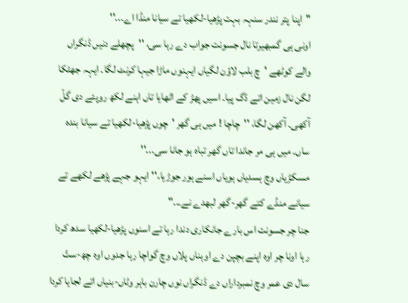''اپنا پتر نندر سنہہ بہت پڑھیا-لکھیا تے سیانا منڈا اے...''
اونی ہی گمبھیرتا نال جسونت جواب دے رہا سی، ''پچھلے دنیں ڈنگراں والے کوٹھے 'چ بلب لاؤن لگیاں ایہنوں ماڑا جیہا کرنٹ لگا۔ ایہہ جھٹکا لگن نال زمین اتے ڈگ پیا۔ اسیں پھڑ کے اٹھایا تاں اہنے لکھ روپئے دی گلّ آکھی۔ آکھن لگا، ''چاچا ! میں ہی گھر 'چوں پڑھیا-لکھیا تے سیانا بندہ ساں۔ میں ہی مر جاندا تاں گھر تباہ ہو جانا سی...''
مسکڑیاں وچ ہسدیاں ہویاں اسنے ہور جوڑیا،''ایہو جہے پڑھے لکھے تے سیانے منڈے کتے گھر-گھر لبھدے نے..."
جنا چر جسونت اس بارے جانکاری دندا رہا تے اسنوں پڑھیا-لکھیا سدھ کردا رہا اونا چر اوہ اپنے بچپن دے اوہناں پلاں وچ گواچا رہا جدوں اوہ چھ-ستّ سال دی عمر وچ نمبرداراں دے ڈنگراں نوں چارن باہر وٹاں-بنیاں اتے لجایا کردا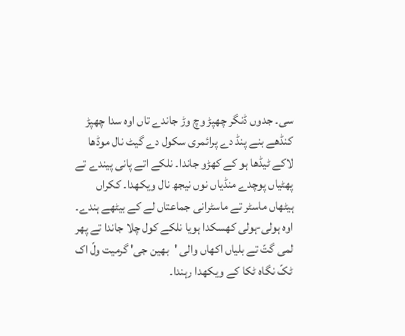سی۔ جدوں ڈنگر چھپڑ وچ وڑ جاندے تاں اوہ سدا چھپڑ کنڈھے بنے پنڈ دے پرائمری سکول دے گیٹ نال موڈھا لاکے ٹیڈھا ہو کے کھڑو جاندا۔ نلکے اتے پانی پیندے تے پھٹیاں پوچدے منڈیاں نوں نیجھ نال ویکھدا۔ ککراں ہیٹھاں ماسٹر تے ماسٹرانی جماعتاں لے کے بیٹھے ہندے۔ اوہ ہولی-ہولی کھسکدا ہویا نلکے کول چلا جاندا تے پھر لمی گتّ تے بلیاں اکھاں والی 'بھین جی' گرمیت ولّ اک ٹکّ نگاہ ٹکا کے ویکھدا رہندا۔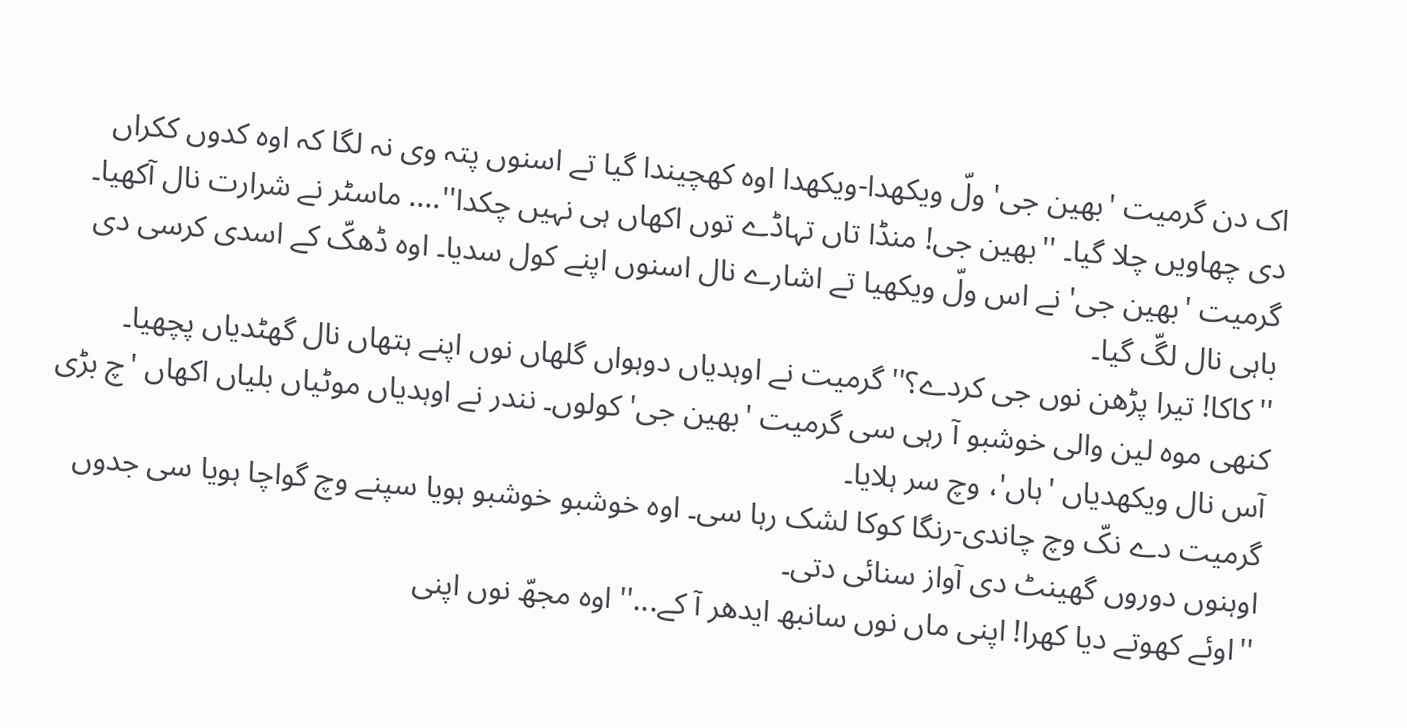اک دن گرمیت 'بھین جی' ولّ ویکھدا-ویکھدا اوہ کھچیندا گیا تے اسنوں پتہ وی نہ لگا کہ اوہ کدوں ککراں دی چھاویں چلا گیا۔ ''بھین جی! منڈا تاں تہاڈے توں اکھاں ہی نہیں چکدا''.... ماسٹر نے شرارت نال آکھیا۔
گرمیت 'بھین جی' نے اس ولّ ویکھیا تے اشارے نال اسنوں اپنے کول سدیا۔ اوہ ڈھکّ کے اسدی کرسی دی باہی نال لگّ گیا۔
''کاکا! تیرا پڑھن نوں جی کردے؟'' گرمیت نے اوہدیاں دوہواں گلھاں نوں اپنے ہتھاں نال گھٹدیاں پچھیا۔
کنھی موہ لین والی خوشبو آ رہی سی گرمیت 'بھین جی' کولوں۔ نندر نے اوہدیاں موٹیاں بلیاں اکھاں 'چ بڑی آس نال ویکھدیاں 'ہاں'، وچ سر ہلایا۔
گرمیت دے نکّ وچ چاندی-رنگا کوکا لشک رہا سی۔ اوہ خوشبو خوشبو ہویا سپنے وچ گواچا ہویا سی جدوں اوہنوں دوروں گھینٹ دی آواز سنائی دتی۔
''اوئے کھوتے دیا کھرا! اپنی ماں نوں سانبھ ایدھر آ کے...'' اوہ مجھّ نوں اپنی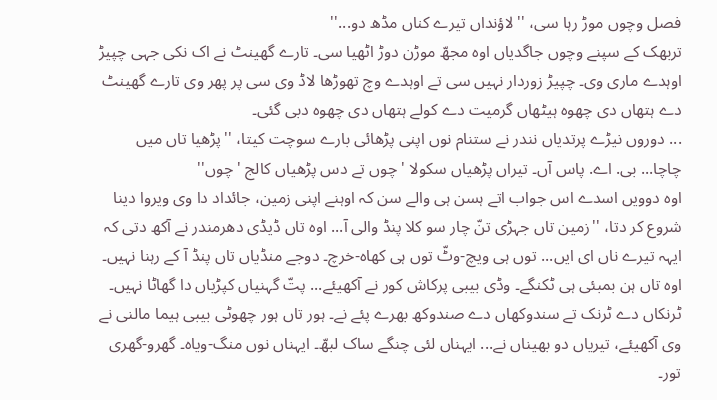فصل وچوں موڑ رہا سی، ''لاؤنداں تیرے کناں مڈھ دو...''
تربھک کے سپنے وچوں جاگدیاں اوہ مجھّ موڑن دوڑ اٹھیا سی۔ تارے گھینٹ نے اک نکی جہی چپیڑ اوہدے ماری وی۔ چپیڑ زوردار نہیں سی تے اوہدے وچ تھوڑھا لاڈ وی سی پر پھر وی تارے گھینٹ دے ہتھاں دی چھوہ ہیٹھاں گرمیت دے کولے ہتھاں دی چھوہ دبی گئی۔
... دوروں نیڑے پرتدیاں نندر نے ستنام نوں اپنی پڑھائی بارے سوچت کیتا، ''پڑھیا تاں میں چاچا... بی. اے. پاس آں۔ تیراں پڑھیاں سکولا 'چوں تے دس پڑھیاں کالج 'چوں''
اوہ دوویں اسدے اس جواب اتے ہسن ہی والے سن کہ اوہنے اپنی زمین، جائداد دا وی ویروا دینا شروع کر دتا، ''زمین تاں جہڑی تنّ چار سو کلا پنڈ والی آ... اوہ تاں ڈیڈی دھرمندر نے آکھ دتی کہ ایہہ تیرے ناں ای ایں... توں ہی ویچ-وٹّ توں ہی کھاہ-خرچ۔ دوجے منڈیاں تاں پنڈ آ کے رہنا نہیں۔ اوہ تاں ہن بمبئی ہی ٹکنگے۔ وڈی بیبی پرکاش کور نے آکھیئے... پتّ گہنیاں کپڑیاں دا گھاٹا نہیں۔ ٹرنکاں دے ٹرنک تے سندوکھاں دے صندوکھ بھرے پئے نے۔ ہور تاں ہور چھوٹی بیبی ہیما مالنی نے وی آکھیئے، تیریاں دو بھیناں نے... ایہناں لئی چنگے ساک لبھّ۔ ایہناں نوں منگ-ویاہ۔ گھرو-گھری تور۔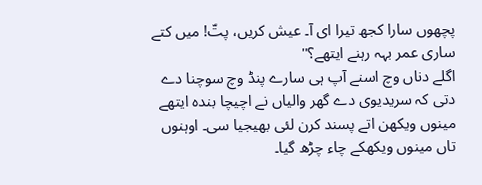پچھوں سارا کجھ تیرا ای آ۔ عیش کریں، پتّ! میں کتے ساری عمر بہہ رہنے ایتھے؟''
اگلے دناں وچ اسنے آپ ہی سارے پنڈ وچ سوچنا دے دتی کہ سریدیوی دے گھر والیاں نے اچیچا بندہ ایتھے مینوں ویکھن اتے پسند کرن لئی بھیجیا سی۔ اوہنوں تاں مینوں ویکھکے چاء چڑھ گیا۔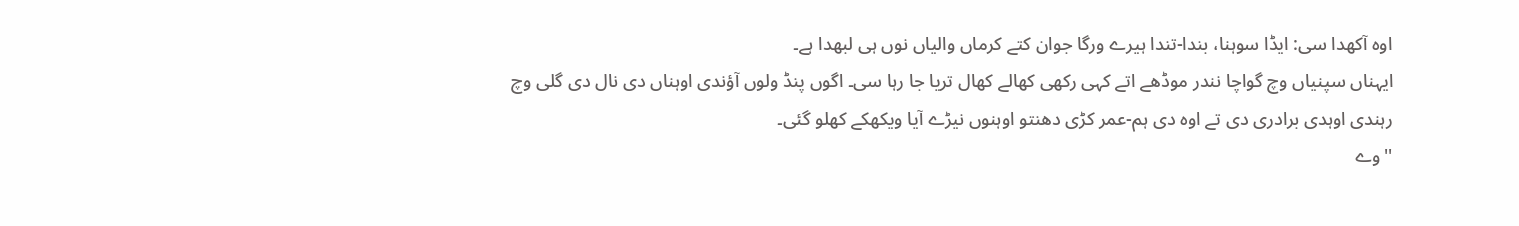اوہ آکھدا سی: ایڈا سوہنا، بندا-تندا ہیرے ورگا جوان کتے کرماں والیاں نوں ہی لبھدا ہے۔
ایہناں سپنیاں وچ گواچا نندر موڈھے اتے کہی رکھی کھالے کھال تریا جا رہا سی۔ اگوں پنڈ ولوں آؤندی اوہناں دی نال دی گلی وچ رہندی اوہدی برادری دی تے اوہ دی ہم-عمر کڑی دھنتو اوہنوں نیڑے آیا ویکھکے کھلو گئی۔
''وے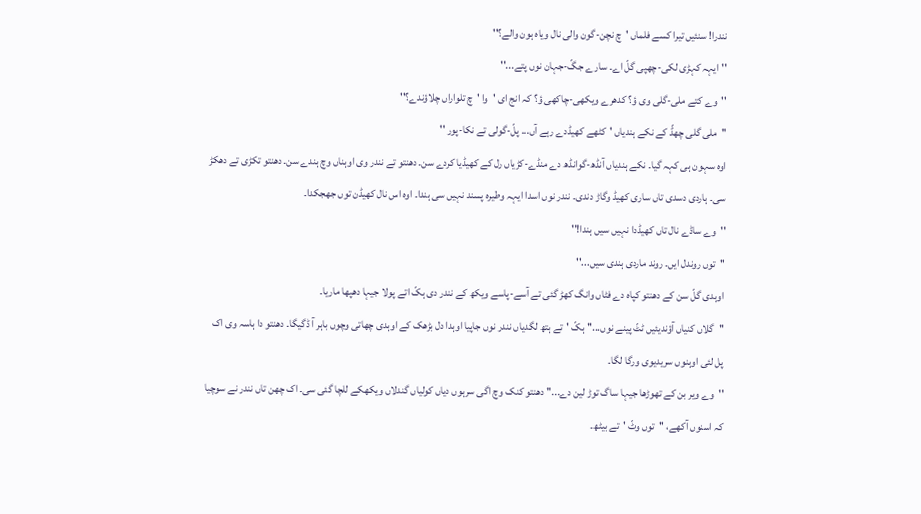نندرا! سنئیں تیرا کسے فلماں 'چ نچن-گون والی نال ویاہ ہون والے؟''
''ایہہ کہڑی لکی-چھپی گلّ اے۔ سارے جگّ-جہان نوں پتے...''
''وے کتے ملی-گلی وی ؤ؟ کدھرے ویکھی-چاکھی ؤ؟ کہ انج ای 'وا 'چ تلواراں چلاؤندے؟''
''ملی گلی چھڈّ کے نکے ہندیاں 'کٹھے کھیڈدے رہے آں... پلّ-گولی تے نکا-پور ''
اوہ سہون ہی کہہ گیا۔ نکے ہندیاں آنڈھ-گوانڈھ دے منڈے-کڑیاں رل کے کھیڈیا کردے سن۔ دھنتو تے نندر وی اوہناں وچ ہندے سن۔ دھنتو تکڑی تے دھکڑ سی۔ ہاردی دسدی تاں ساری کھیڈ وگاڑ دندی۔ نندر نوں اسدا ایہہ وطیرہ پسند نہیں سی ہندا۔ اوہ اس نال کھیڈن توں جھجکدا۔
''وے ساڈے نال تاں کھیڈدا نہیں سیں ہندا!''
''توں روندل ایں۔ روند ماردی ہندی سیں...''
اوہدی گلّ سن کے دھنتو کپاہ دے فٹاں وانگ کھڑ گئی تے آسے-پاسے ویکھ کے نندر دی ہکّ اتے پولا جیہا دھپھا ماریا۔
''گلاں کنیاں آؤندیئیں ٹٹّ پینے نوں...'' ہکّ 'تے ہتھ لگدیاں نندر نوں جاپیا اوہدا دل بڑھک کے اوہدی چھاتی وچوں باہر آ ڈگیگا۔ دھنتو دا ہاسہ وی اک پل لئی اوہنوں سریدیوی ورگا لگا۔
''وے ویر بن کے تھوڑھا جیہا ساگ توڑ لین دے...'' دھنتو کنک وچ اگی سرہوں دیاں کولیاں گندلاں ویکھکے للچا گئی سی۔ اک چھن تاں نندر نے سوچیا کہ اسنوں آکھے، ''توں وٹّ 'تے بیٹھ۔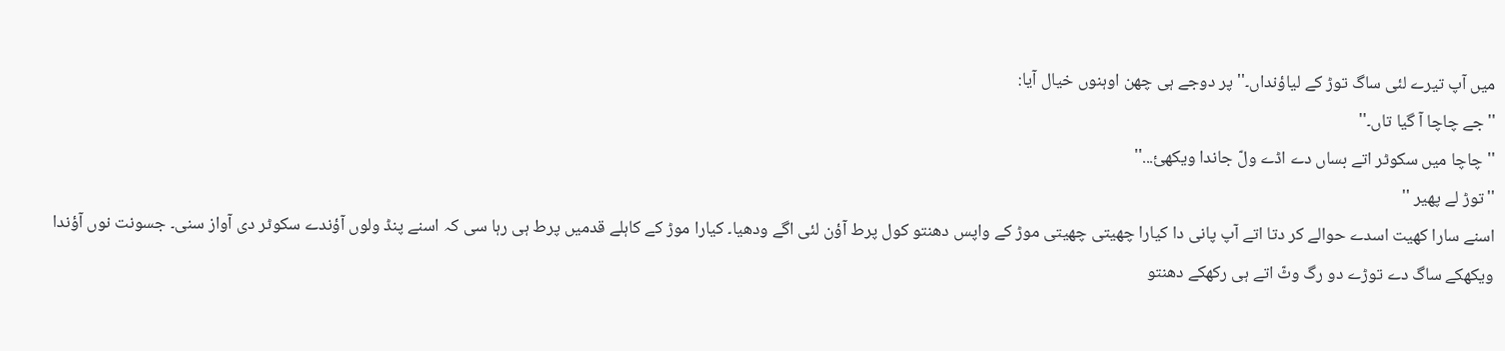میں آپ تیرے لئی ساگ توڑ کے لیاؤنداں۔'' پر دوجے ہی چھن اوہنوں خیال آیا:
''جے چاچا آ گیا تاں۔''
''چاچا میں سکوٹر اتے بساں دے اڈے ولّ جاندا ویکھئ...''
''توڑ لے پھیر ''
اسنے سارا کھیت اسدے حوالے کر دتا اتے آپ پانی دا کیارا چھیتی چھیتی موڑ کے واپس دھنتو کول پرط آؤن لئی اگے ودھیا۔ کیارا موڑ کے کاہلے قدمیں پرط ہی رہا سی کہ اسنے پنڈ ولوں آؤندے سکوٹر دی آواز سنی۔ جسونت نوں آؤندا ویکھکے ساگ دے توڑے دو رگ وٹّ اتے ہی رکھکے دھنتو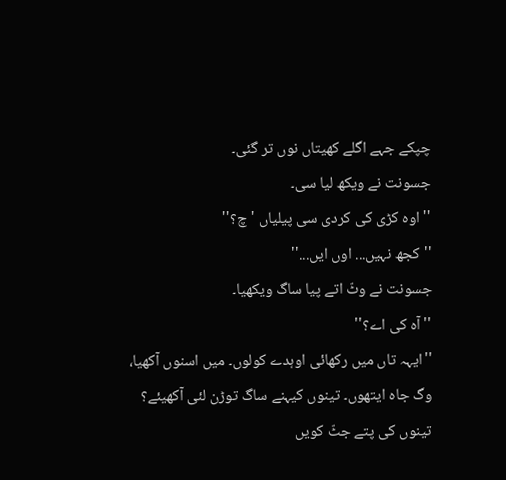چپکے جہے اگلے کھیتاں نوں تر گئی۔
جسونت نے ویکھ لیا سی۔
''اوہ کڑی کی کردی سی پیلیاں 'چ؟''
''کجھ نہیں... اوں ایں...''
جسونت نے وٹّ اتے پیا ساگ ویکھیا۔
''آہ کی اے؟''
''ایہہ تاں میں رکھائی اوہدے کولوں۔ میں اسنوں آکھیا، وگ جاہ ایتھوں۔ تینوں کیہنے ساگ توڑن لئی آکھیئے؟ تینوں کی پتے جٹّ کویں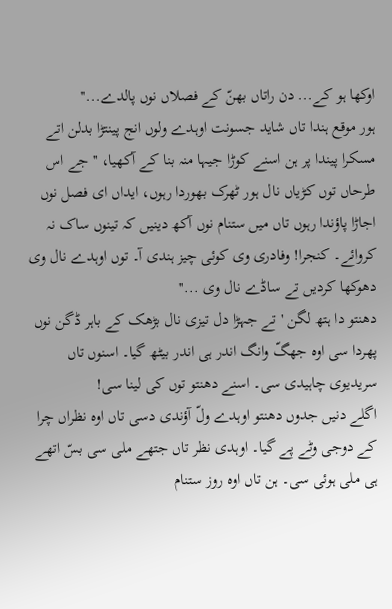اوکھا ہو کے... دن راتاں بھنّ کے فصلاں نوں پالدے...''
ہور موقع ہندا تاں شاید جسونت اوہدے ولوں انج پینتڑا بدلن اتے مسکرا پیندا پر ہن اسنے کوڑا جیہا منہ بنا کے آکھیا، ''جے اس طرحاں توں کڑیاں نال ہور ٹھرک بھوردا رہوں، ایداں ای فصل نوں اجاڑا پاؤندا رہوں تاں میں ستنام نوں آکھ دینیں کہ تینوں ساک نہ کروائے۔ کنجرا! وفادری وی کوئی چیز ہندی آ۔ توں اوہدے نال وی دھوکھا کردیں تے ساڈے نال وی ...''
دھنتو دا ہتھ لگن 'تے جہڑا دل تیزی نال بڑھک کے باہر ڈگن نوں پھردا سی اوہ جھگّ وانگ اندر ہی اندر بیٹھ گیا۔ اسنوں تاں سریدیوی چاہیدی سی۔ اسنے دھنتو توں کی لینا سی!
اگلے دنیں جدوں دھنتو اوہدے ولّ آؤندی دسی تاں اوہ نظراں چرا کے دوجی وٹے پے گیا۔ اوہدی نظر تاں جتھے ملی سی بسّ اتھے ہی ملی ہوئی سی۔ ہن تاں اوہ روز ستنام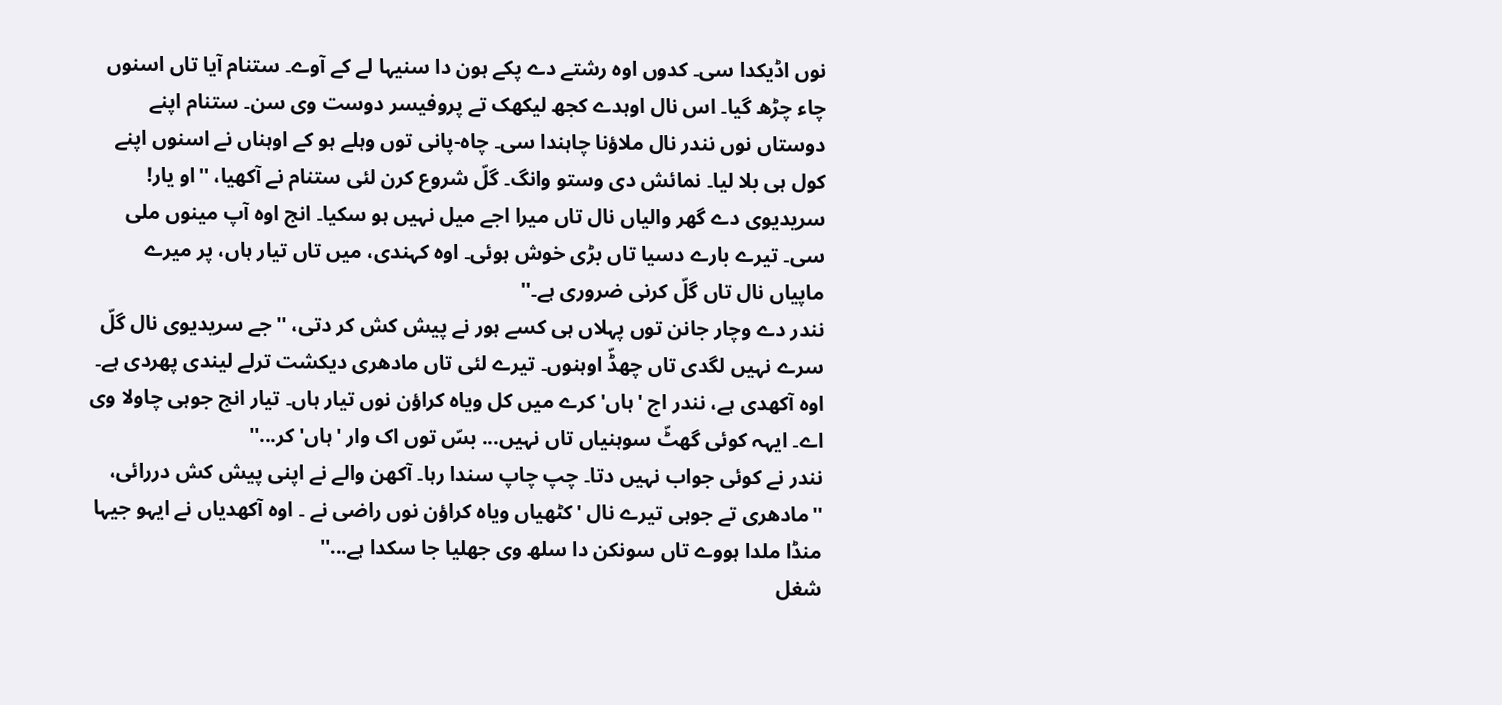نوں اڈیکدا سی۔ کدوں اوہ رشتے دے پکے ہون دا سنیہا لے کے آوے۔ ستنام آیا تاں اسنوں چاء چڑھ گیا۔ اس نال اوہدے کجھ لیکھک تے پروفیسر دوست وی سن۔ ستنام اپنے دوستاں نوں نندر نال ملاؤنا چاہندا سی۔ چاہ-پانی توں وہلے ہو کے اوہناں نے اسنوں اپنے کول ہی بلا لیا۔ نمائش دی وستو وانگ۔ گلّ شروع کرن لئی ستنام نے آکھیا، ''او یار! سریدیوی دے گھر والیاں نال تاں میرا اجے میل نہیں ہو سکیا۔ انج اوہ آپ مینوں ملی سی۔ تیرے بارے دسیا تاں بڑی خوش ہوئی۔ اوہ کہندی، میں تاں تیار ہاں، پر میرے ماپیاں نال تاں گلّ کرنی ضروری ہے۔''
نندر دے وچار جانن توں پہلاں ہی کسے ہور نے پیش کش کر دتی، ''جے سریدیوی نال گلّ سرے نہیں لگدی تاں چھڈّ اوہنوں۔ تیرے لئی تاں مادھری دیکشت ترلے لیندی پھردی ہے۔ اوہ آکھدی ہے، نندر اج 'ہاں' کرے میں کل ویاہ کراؤن نوں تیار ہاں۔ تیار انج جوہی چاولا وی اے۔ ایہہ کوئی گھٹّ سوہنیاں تاں نہیں... بسّ توں اک وار 'ہاں' کر...''
نندر نے کوئی جواب نہیں دتا۔ چپ چاپ سندا رہا۔ آکھن والے نے اپنی پیش کش دررائی، ''مادھری تے جوہی تیرے نال 'کٹھیاں ویاہ کراؤن نوں راضی نے ۔ اوہ آکھدیاں نے ایہو جیہا منڈا ملدا ہووے تاں سونکن دا سلھ وی جھلیا جا سکدا ہے...''
شغل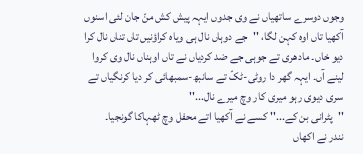وجوں دوسرے ساتھیاں نے وی جدوں ایہہ پیش کش منّ جان لئی اسنوں آکھیا تاں اوہ کہن لگا، ''جے دوہاں نال ہی ویاہ کراؤنیں تاں تناں نال کرا دیو خاں۔ مادھری تے جوہی جے ضد کردیاں نے تاں اوہناں نال وی کروا لینے آں۔ ایہہ گھر دا روٹی-ٹکّ تے سانبھ-سمبھائی کر دیا کرنگیاں تے سری دیوی رہو میری کار وچ میرے نال...''
''پٹرانی بن کے...'' کسے نے آکھیا اتے محفل وچ ٹھہاکا گونجیا۔
نندر نے اکھاں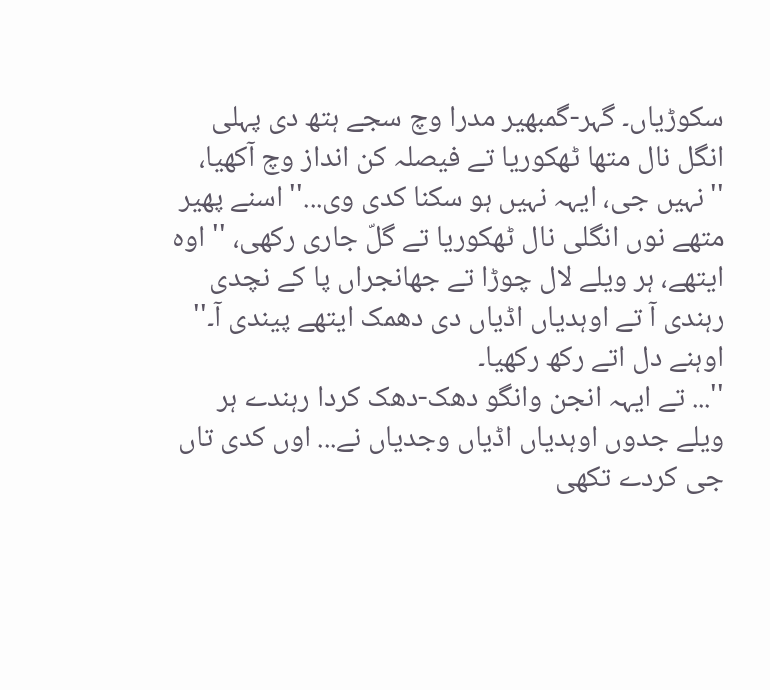سکوڑیاں۔ گہر-گمبھیر مدرا وچ سجے ہتھ دی پہلی انگل نال متھا ٹھکوریا تے فیصلہ کن انداز وچ آکھیا، ''نہیں جی، ایہہ نہیں ہو سکنا کدی وی...'' اسنے پھیر متھے نوں انگلی نال ٹھکوریا تے گلّ جاری رکھی، '' اوہ ایتھے، ہر ویلے لال چوڑا تے جھانجراں پا کے نچدی رہندی آ تے اوہدیاں اڈیاں دی دھمک ایتھے پیندی آ۔''
اوہنے دل اتے رکھ رکھیا۔
''... تے ایہہ انجن وانگو دھک-دھک کردا رہندے ہر ویلے جدوں اوہدیاں اڈیاں وجدیاں نے... اوں کدی تاں جی کردے تکھی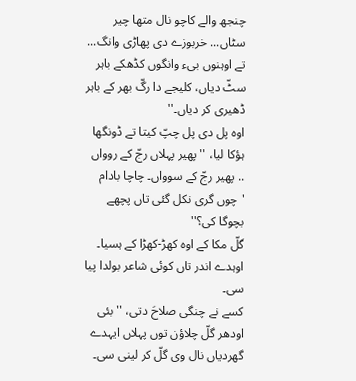چنجھ والے کاچو نال متھا چیر سٹاں... خربوزے دی پھاڑی وانگ... تے اوہنوں بیء وانگوں کڈھکے باہر سٹّ دیاں، کلیجے دا رگّ بھر کے باہر ڈھیری کر دیاں۔''
اوہ پل دی پل چپّ کیتا تے ڈونگھا ہؤکا لیا، ''پھیر پہلاں رجّ کے روواں .. پھیر رجّ کے سوواں۔ چاچا بادام 'چوں گری نکل گئی تاں پچھے بچوگا کی؟''
گلّ مکا کے اوہ کھڑ-کھڑا کے ہسیا۔ اوہدے اندر تاں کوئی شاعر بولدا پیا سی۔
کسے نے چنگی صلاحَ دتی، ''بئی اودھر گلّ چلاؤن توں پہلاں ایہدے گھردیاں نال وی گلّ کر لینی سی۔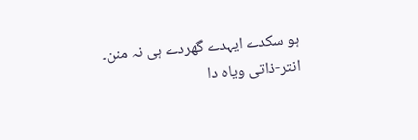ہو سکدے ایہدے گھردے ہی نہ منن۔ انتر-ذاتی ویاہ دا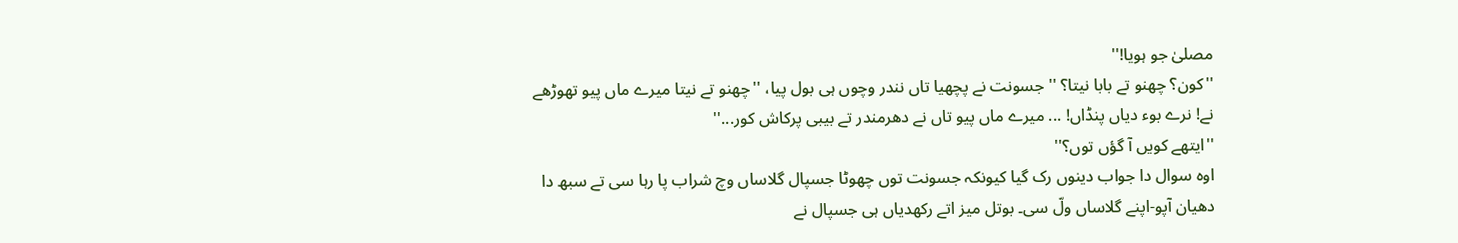مصلیٰ جو ہویا!''
''کون؟ چھنو تے بابا نیتا؟ '' جسونت نے پچھیا تاں نندر وچوں ہی بول پیا، ''چھنو تے نیتا میرے ماں پیو تھوڑھے نے! نرے بوء دیاں پنڈاں! ... میرے ماں پیو تاں نے دھرمندر تے بیبی پرکاش کور...''
''ایتھے کویں آ گؤں توں؟''
اوہ سوال دا جواب دینوں رک گیا کیونکہ جسونت توں چھوٹا جسپال گلاساں وچ شراب پا رہا سی تے سبھ دا دھیان آپو-اپنے گلاساں ولّ سی۔ بوتل میز اتے رکھدیاں ہی جسپال نے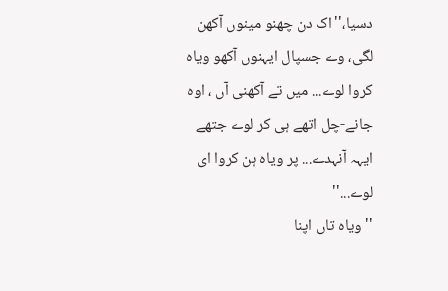دسیا،''اک دن چھنو مینوں آکھن لگی، وے جسپال ایہنوں آکھو ویاہ کروا لوے... میں تے آکھنی آں ، اوہ جانے-چل اتھے ہی کر لوے جتھے ایہہ آنہدے... پر ویاہ ہن کروا ای لوے...''
''ویاہ تاں اپنا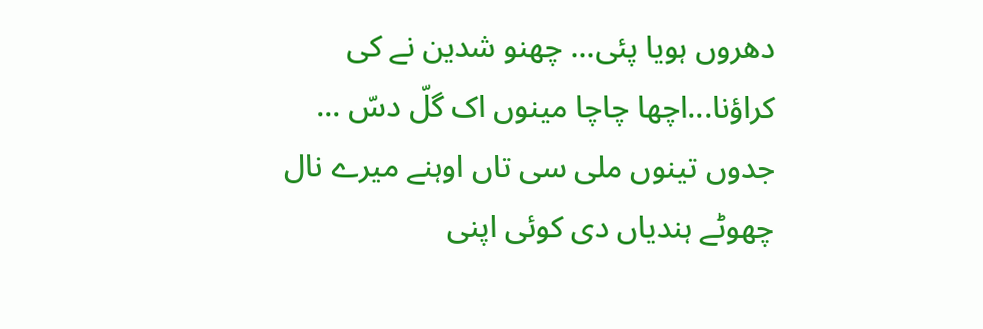دھروں ہویا پئی... چھنو شدین نے کی کراؤنا...اچھا چاچا مینوں اک گلّ دسّ ... جدوں تینوں ملی سی تاں اوہنے میرے نال چھوٹے ہندیاں دی کوئی اپنی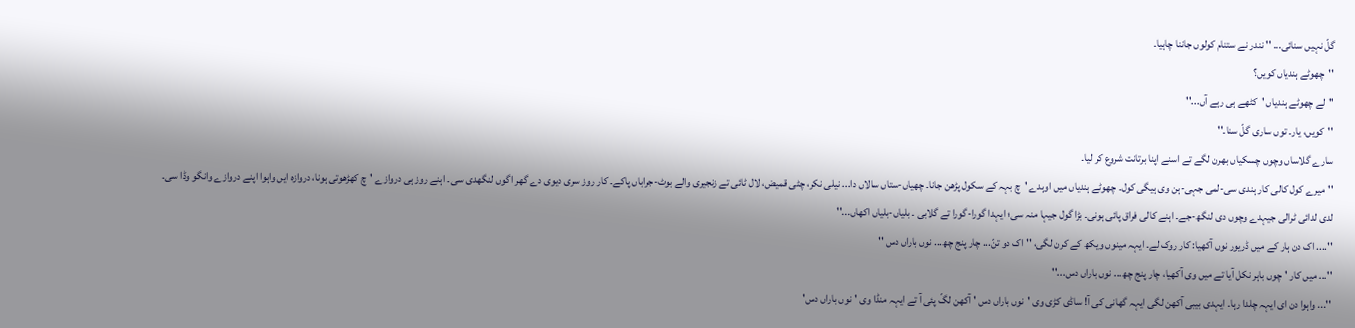گلّ نہیں سنائی... '' نندر نے ستنام کولوں جاننا چاہیا۔
''چھوٹے ہندیاں کویں؟
''لے چھوٹے ہندیاں 'کٹھے ہی رہے آں...''
''کویں، یار۔ توں ساری گلّ سنا۔''
سارے گلاساں وچوں چسکیاں بھرن لگے تے اسنے اپنا برتانت شروع کر لیا۔
''میرے کول کالی کار ہندی سی-لمی جہی-ہن وی ہیگی کول۔ چھوٹے ہندیاں میں اوہدے 'چ بہہ کے سکول پڑھن جانا۔ چھیاں-ستاں سالاں دا... نیلی نکر، چٹی قمیض، لال ٹائی تے زنجیری والے بوٹ-جراباں پاکے۔ کار روز سری دیوی دے گھر اگوں لنگھدی سی۔ اہنے روز ہی دروازے 'چ کھڑھوتی ہونا، دروازہ ایں واہوا اپنے دروازے وانگو وڈا سی۔ لدی لدائی ٹرالی جیہدے وچوں دی لنگھ-جے۔ اہنے کالی فراق پائی ہونی۔ بڑا گول جیہا منہ سی؛ ایہدا گورا-گورا تے گلابی ۔ بلیاں-بلیاں اکھاں...''
''.... اک دن ہار کے میں ڈریور نوں آکھیا: کار روک لے۔ ایہہ مینوں ویکھ کے کرن لگی، ''اک دو تنّ... چار پنج چھ... نوں باراں دس ''
''... میں کار 'چوں باہر نکل آیا تے میں وی آکھیا، چار پنج چھ... نوں باراں دس...''
''... واہوا دن ای ایہہ چلدا رہا۔ ایہدی بیبی آکھن لگی ایہہ گھانی کی آ! ساڈی کڑی وی 'نوں باراں دس ' آکھن لگّ پئی آ تے ایہہ منڈا وی 'نوں باراں دس'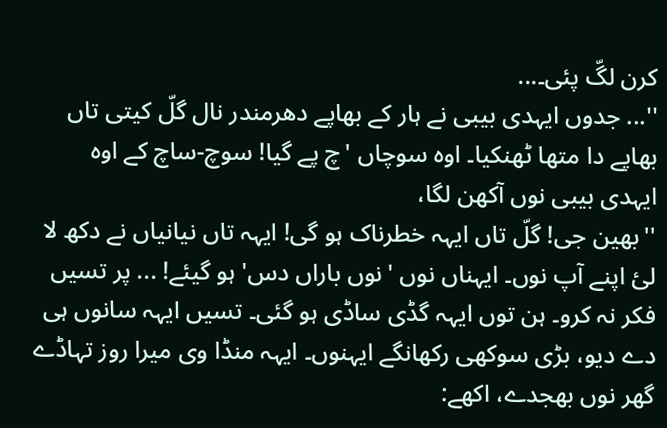کرن لگّ پئی۔...
''... جدوں ایہدی بیبی نے ہار کے بھاپے دھرمندر نال گلّ کیتی تاں بھاپے دا متھا ٹھنکیا۔ اوہ سوچاں 'چ پے گیا! سوچ-ساچ کے اوہ ایہدی بیبی نوں آکھن لگا،
''بھین جی! گلّ تاں ایہہ خطرناک ہو گی! ایہہ تاں نیانیاں نے دکھ لا لئ اپنے آپ نوں۔ ایہناں نوں 'نوں باراں دس' ہو گیئے! ... پر تسیں فکر نہ کرو۔ ہن توں ایہہ گڈی ساڈی ہو گئی۔ تسیں ایہہ سانوں ہی دے دیو، بڑی سوکھی رکھانگے ایہنوں۔ ایہہ منڈا وی میرا روز تہاڈے گھر نوں بھجدے، اکھے: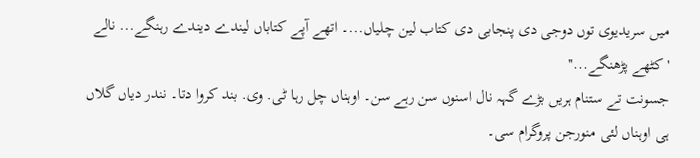میں سریدیوی توں دوجی دی پنجابی دی کتاب لین چلیاں...۔ اتھے آپے کتاباں لیندے دیندے رہنگے... نالے 'کٹھے پڑھنگے...''
جسونت تے ستنام ہریں بڑے گہہ نال اسنوں سن رہے سن۔ اوہناں چل رہا ٹی. وی. بند کروا دتا۔ نندر دیاں گلاں ہی اوہناں لئی منورجن پروگرام سی۔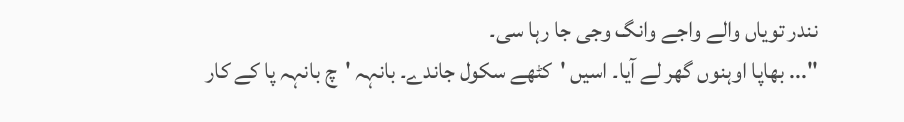نندر تویاں والے واجے وانگ وجی جا رہا سی۔
''... بھاپا اوہنوں گھر لے آیا۔ اسیں 'کٹھے سکول جاندے۔ بانہہ 'چ بانہہ پا کے کار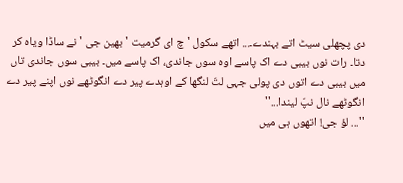دی پچھلی سیٹ اتے بہندے۔... اتھے سکول 'چ ای گرمیت 'بھین جی ' نے ساڈا ویاہ کر دتا۔ رات نوں بیبی دے اک پاسے اوہ سوں جاندی، اک پاسے میں۔ بیبی سوں جاندی تاں میں بیبی دے اتوں دی پولی جہی لتّ لنگھا کے اوہدے پیر دے انگوٹھے نوں اپنے پیر دے انگوٹھے نال نپّ لیندا...''
''... لؤ جی! اتھوں ہی میں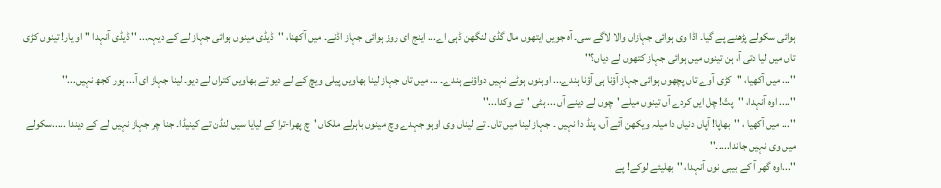ہوائی سکولے پڑھنے پے گیا۔ اڈا وی ہوائی جہازاں والا لاگے سی۔ آہ جویں ایتھوں مال گڈی لنگھن ڈہی اے... اینج ای روز ہوائی جہاز اڈنے۔ میں آکھنا، ''ڈیڈی مینوں ہوائی جہاز لے کے دیہہ... '' ڈیڈی آنہدا '' او یار! تینوں کڑی تاں میں لیا دتی آ، ہن تینوں میں ہوائی جہاز کتھوں لے دیاں؟''
''... میں آکھیا، ''کڑی آوے تاں پچھوں ہوائی جہاز آؤنا ہی آؤنا ہندے... اوہنوں ہوٹے نہیں دواؤنے ہندے۔ ... میں تاں جہاز لینا بھاویں پیلی ویچ کے لے دیو تے بھاویں کتراں لے دیو۔ لینا جہاز ای آ... ہور کجھ نہیں...''
''.... اوہ آنہدا، ''پتّ! چل ایں کردے آں تینوں میلے 'چوں لے دینے آں ... ہٹی 'تے وکدا...''
''... میں آکھیا ، ''بھاپا! آپاں دنیاں دا میلہ ویکھن آئے آں، پنڈ دا نہیں ۔ جہاز لینا میں تاں۔ تے لیناں وی اوہو جہدے وچ مینوں باہرلے ملکاں 'چ پھرا-ترا کے لیایا سیں لنڈن تے کینیڈا۔ جنا چر جہاز نہیں لے کے دیندا .....سکولے میں وی نہیں جاندا....۔''
''...اوہ گھر آ کے بیبی نوں آنہدا، ''بھلیئے لوکے! پے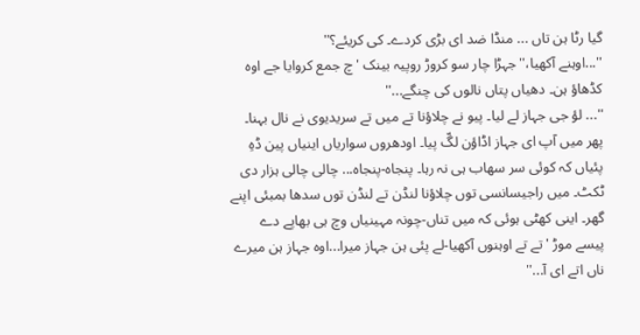گیا رٹا ہن تاں ... منڈا ضد ای بڑی کردے۔ کی کریئے؟''
''...اوہنے آکھیا،''جہڑا چار سو کروڑ روپیہ بینک 'چ جمع کروایا جے اوہ کڈھاؤ ہن۔ دھیاں پتاں نالوں کی چنگے...''
''... لؤ جی جہاز لے لیا۔ پیو نے چلاؤنا تے میں تے سریدیوی نے نال بہنا۔ پھر میں آپ ای جہاز اڈاؤن لگّ پیا۔ اودھروں سواریاں اینیاں پین ڈہِ پئیاں کہ کوئی سر سھاب ہی نہ رہا۔ پنجاہ-پنجاہ... چالی چالی ہزار دی ٹکٹ۔ میں راجیسانسی توں چلاؤنا لنڈن تے لنڈن توں سدھا بمبئی اپنے گھر۔ اینی کھٹی ہوئی کہ میں تناں-چونہ مہینیاں وچ ہی بھاپے دے پیسے موڑ 'تے تے اوہنوں آکھیا-لے پئی ہن جہاز میرا...اوہ جہاز ہن میرے ناں اتے ای آ...''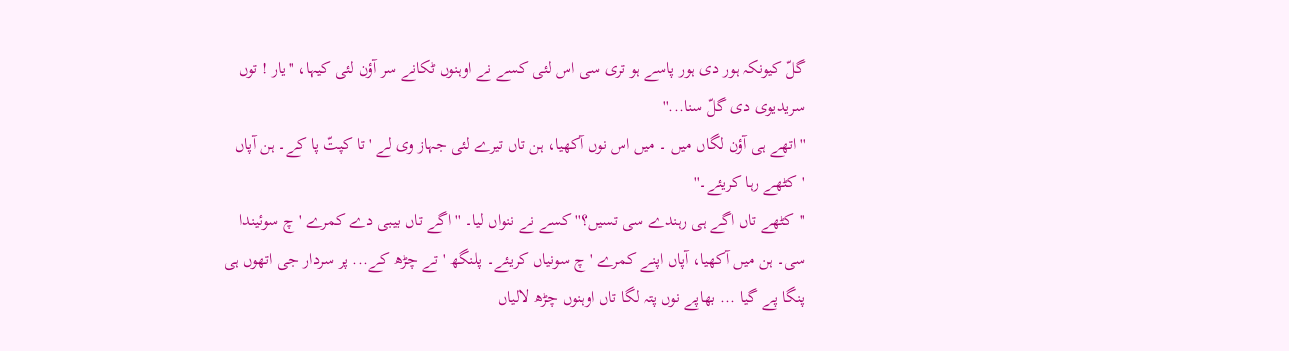گلّ کیونکہ ہور دی ہور پاسے ہو تری سی اس لئی کسے نے اوہنوں ٹکانے سر آؤن لئی کیہا، ''یار ! توں سریدیوی دی گلّ سنا...''
''اتھے ہی آؤن لگاں میں ۔ میں اس نوں آکھیا، ہن تاں تیرے لئی جہاز وی لے 'تا کپتّ پا کے۔ ہن آپاں 'کٹھے رہا کریئے۔''
''کٹھے تاں اگے ہی رہندے سی تسیں؟'' کسے نے ننواں لیا۔ ''اگے تاں بیبی دے کمرے 'چ سوئیندا سی۔ ہن میں آکھیا، آپاں اپنے کمرے 'چ سونیاں کریئے۔ پلنگھ 'تے چڑھ کے... پر سردار جی اتھوں ہی پنگا پے گیا ... بھاپے نوں پتہ لگا تاں اوہنوں چڑھ لالیاں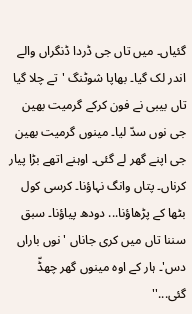گئیاں۔ میں تاں جی ڈردا ڈنگراں والے اندر لک گیا۔ بھاپا شوٹنگ 'تے چلا گیا تاں بیبی نے فون کرکے گرمیت بھین جی نوں سدّ لیا۔ مینوں گرمیت بھین جی اپنے گھر لے گئی۔ اوہنے اتھے بڑا پیار کرناں۔ پتاں وانگ نہاؤنا۔ کرسی کول بٹھا کے پڑھاؤنا... دودھ پیاؤنا۔ سبق سننا تاں میں کری جاناں 'نوں باراں دس'۔ ہار کے اوہ مینوں گھر چھڈّ گئی...''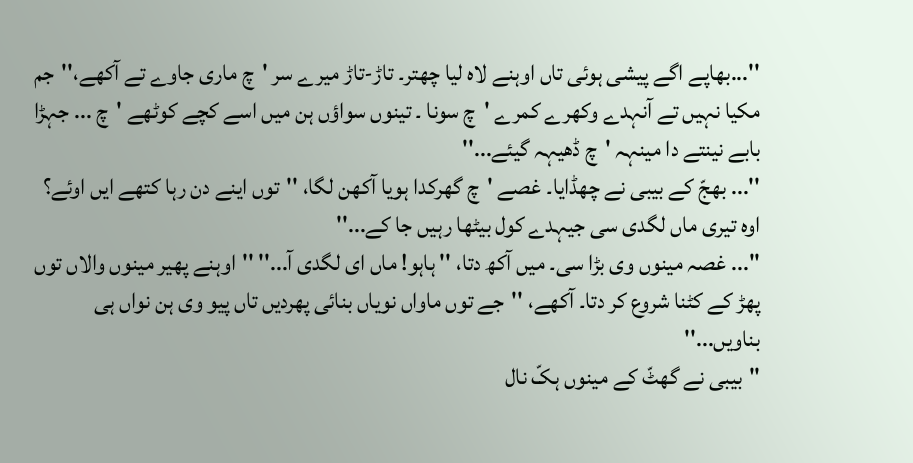''...بھاپے اگے پیشی ہوئی تاں اوہنے لاہ لیا چھتر۔ تاڑ-تاڑ میرے سر 'چ ماری جاوے تے آکھے،''جم مکیا نہیں تے آنہدے وکھرے کمرے 'چ سونا ۔ تینوں سواؤں ہن میں اسے کچے کوٹھے 'چ ... جہڑا بابے نینتے دا مینہہ 'چ ڈھیہہ گیئے...''
''... بھجّ کے بیبی نے چھڈایا۔ غصے 'چ گھرکدا ہویا آکھن لگا، ''توں اینے دن رہا کتھے ایں اوئے؟ اوہ تیری ماں لگدی سی جیہدے کول بیٹھا رہیں جا کے...''
''... غصہ مینوں وی بڑا سی۔ میں آکھ دتا، '' ہاہو! ماں ای لگدی آ...'' ''اوہنے پھیر مینوں والاں توں پھڑ کے کٹنا شروع کر دتا۔ آکھے، ''جے توں ماواں نویاں بنائی پھردیں تاں پیو وی ہن نواں ہی بناویں...''
''بیبی نے گھٹّ کے مینوں ہکّ نال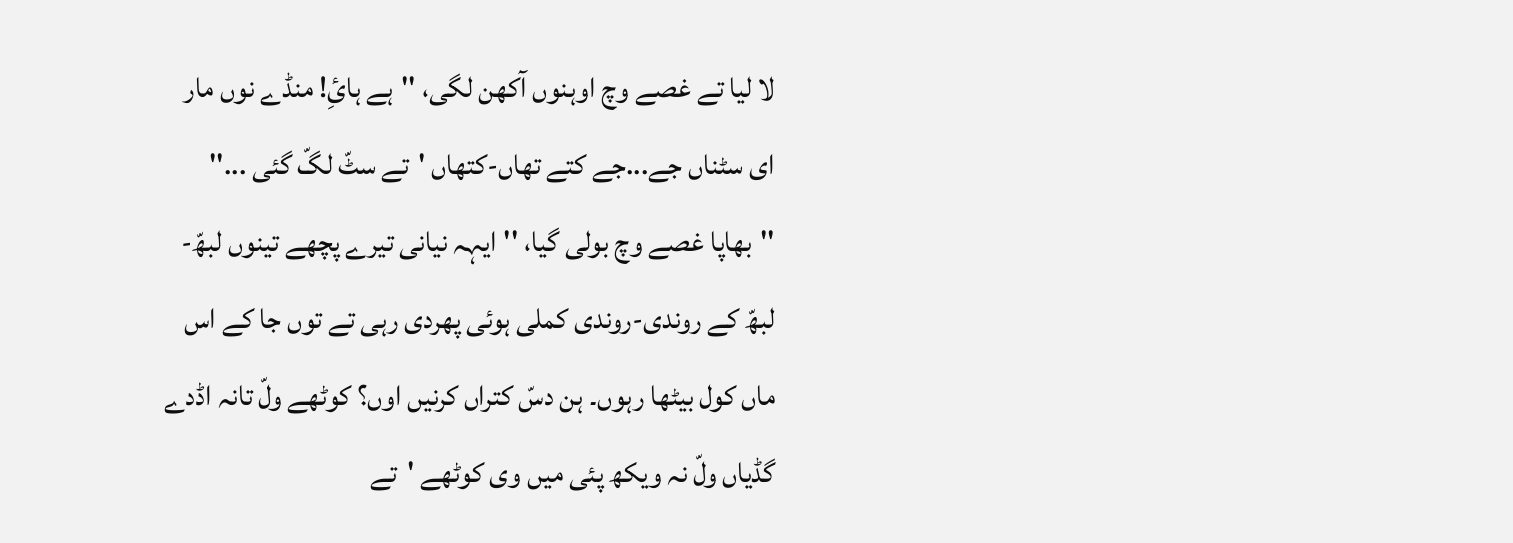لا لیا تے غصے وچ اوہنوں آکھن لگی، ''ہے ہائِ! منڈے نوں مار ای سٹناں جے...جے کتے تھاں-کتھاں 'تے سٹّ لگّ گئی ...''
''بھاپا غصے وچ بولی گیا، ''ایہہ نیانی تیرے پچھے تینوں لبھّ-لبھّ کے روندی-روندی کملی ہوئی پھردی رہی تے توں جا کے اس ماں کول بیٹھا رہوں۔ ہن دسّ کتراں کرنیں اوں؟ کوٹھے ولّ تانہ اڈدے گڈیاں ولّ نہ ویکھ پئی میں وی کوٹھے 'تے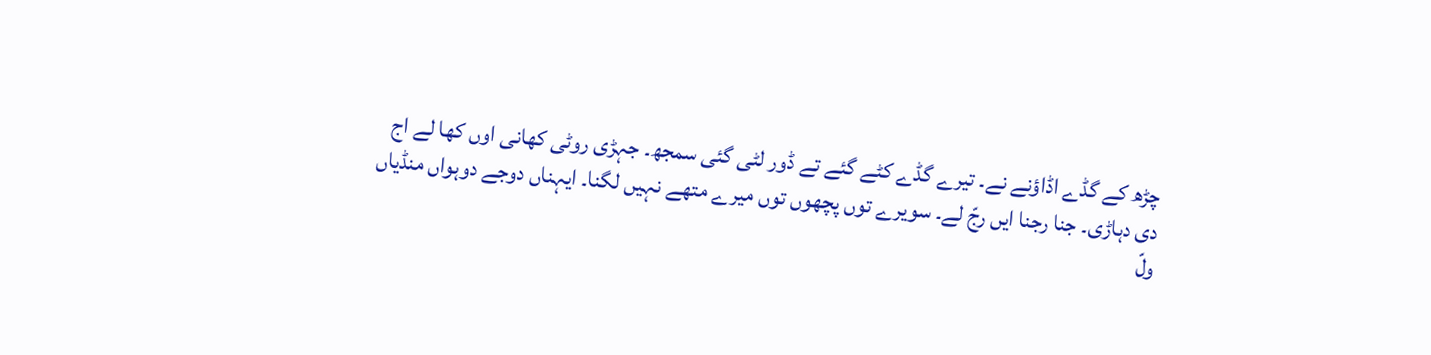چڑھ کے گڈے اڈاؤنے نے۔ تیرے گڈے کٹے گئے تے ڈور لٹی گئی سمجھ۔ جہڑی روٹی کھانی اوں کھا لے اج دی دہاڑی۔ جنا رجنا ایں رجّ لے۔ سویرے توں پچھوں توں میرے متھے نہیں لگنا۔ ایہناں دوجے دوہواں منڈیاں ولّ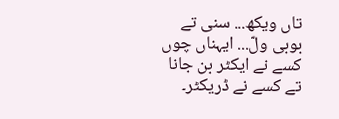تاں ویکھ... سنی تے بوبی ولّ... ایہناں چوں کسے نے ایکٹر بن جانا تے کسے نے ڈریکٹر۔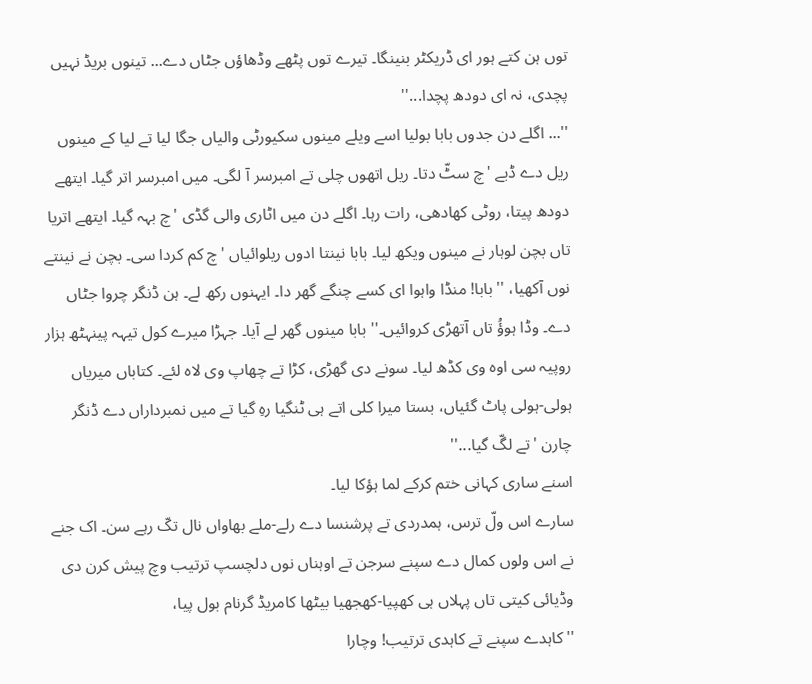توں ہن کتے ہور ای ڈریکٹر بنینگا۔ تیرے توں پٹھے وڈھاؤں جٹاں دے... تینوں بریڈ نہیں پچدی، نہ ای دودھ پچدا...''
''... اگلے دن جدوں بابا بولیا اسے ویلے مینوں سکیورٹی والیاں جگا لیا تے لیا کے مینوں ریل دے ڈبے 'چ سٹّ دتا۔ ریل اتھوں چلی تے امبرسر آ لگی۔ میں امبرسر اتر گیا۔ ایتھے دودھ پیتا، روٹی کھادھی، رات رہا۔ اگلے دن میں اٹاری والی گڈی 'چ بہہ گیا۔ ایتھے اتریا تاں بچن لوہار نے مینوں ویکھ لیا۔ بابا نینتا ادوں ریلوائیاں 'چ کم کردا سی۔ بچن نے نینتے نوں آکھیا، ''بابا! منڈا واہوا ای کسے چنگے گھر دا۔ ایہنوں رکھ لے۔ ہن ڈنگر چروا جٹاں دے۔ وڈا ہوؤُ تاں آتھڑی کروائیں۔'' بابا مینوں گھر لے آیا۔ جہڑا میرے کول تیہہ پینہٹھ ہزار روپیہ سی اوہ وی کڈھ لیا۔ سونے دی گھڑی، کڑا تے چھاپ وی لاہ لئے۔ کتاباں میریاں ہولی-ہولی پاٹ گئیاں، بستا میرا کلی اتے ہی ٹنگیا رہِ گیا تے میں نمبرداراں دے ڈنگر چارن 'تے لگّ گیا...''
اسنے ساری کہانی ختم کرکے لما ہؤکا لیا۔
سارے اس ولّ ترس، ہمدردی تے پرشنسا دے رلے-ملے بھاواں نال تکّ رہے سن۔ اک جنے نے اس ولوں کمال دے سپنے سرجن تے اوہناں نوں دلچسپ ترتیب وچ پیش کرن دی وڈیائی کیتی تاں پہلاں ہی کھپیا-کھجھیا بیٹھا کامریڈ گرنام بول پیا،
''کاہدے سپنے تے کاہدی ترتیب! وچارا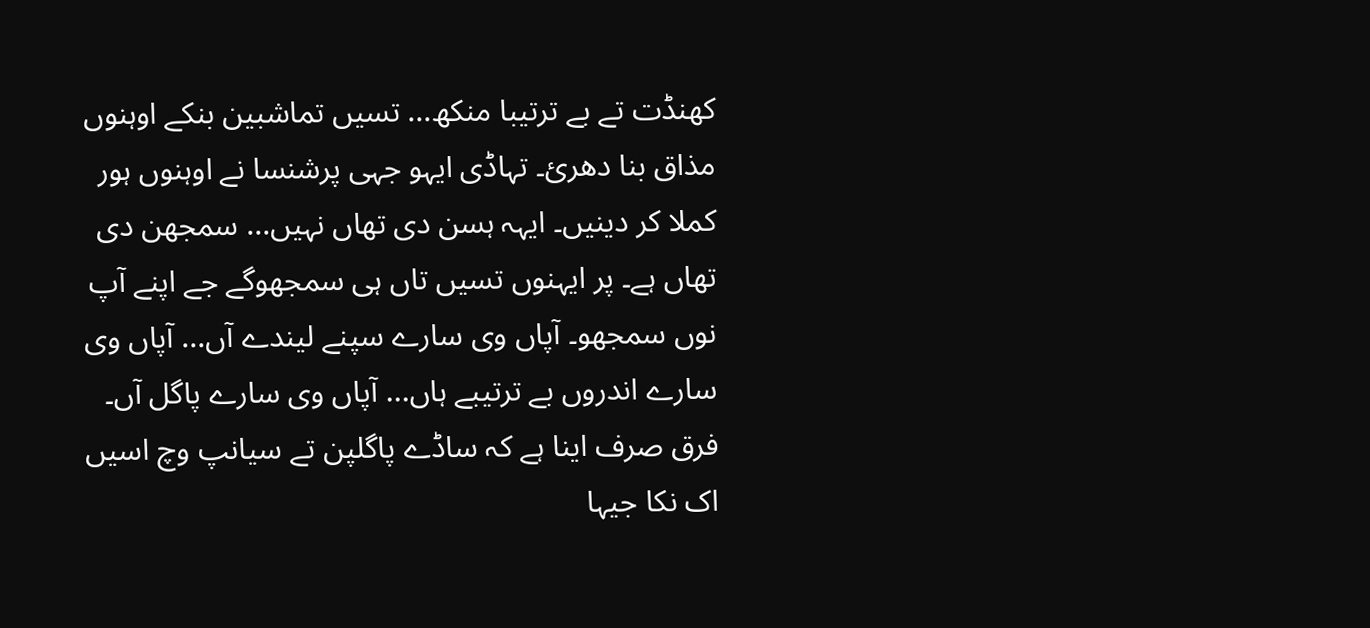کھنڈت تے بے ترتیبا منکھ... تسیں تماشبین بنکے اوہنوں مذاق بنا دھرئ۔ تہاڈی ایہو جہی پرشنسا نے اوہنوں ہور کملا کر دینیں۔ ایہہ ہسن دی تھاں نہیں... سمجھن دی تھاں ہے۔ پر ایہنوں تسیں تاں ہی سمجھوگے جے اپنے آپ نوں سمجھو۔ آپاں وی سارے سپنے لیندے آں... آپاں وی سارے اندروں بے ترتیبے ہاں... آپاں وی سارے پاگل آں۔ فرق صرف اینا ہے کہ ساڈے پاگلپن تے سیانپ وچ اسیں اک نکا جیہا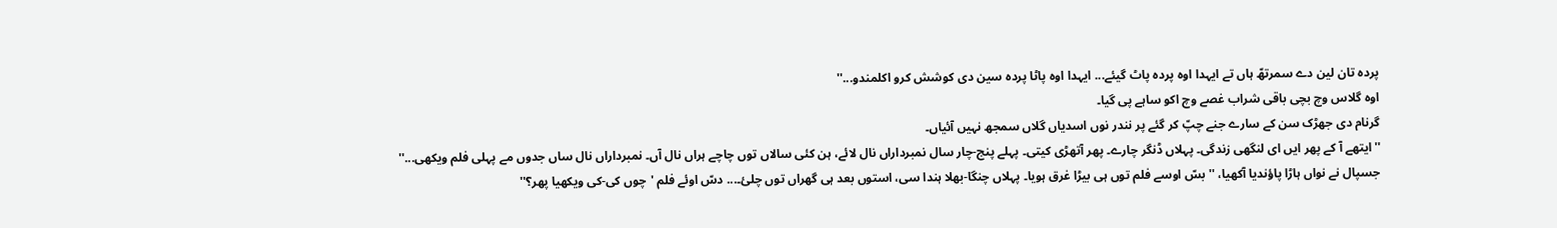پردہ تان لین دے سمرتھّ ہاں تے ایہدا اوہ پردہ پاٹ گیئے... ایہدا اوہ پاٹا پردہ سین دی کوشش کرو اکلمندو...''
اوہ گلاس وچ بچی باقی شراب غصے وچ اکو ساہے پی گیا۔
گرنام دی جھڑک سن کے سارے جنے چپّ کر گئے پر نندر نوں اسدیاں گلاں سمجھ نہیں آئیاں۔
''ایتھے آ کے پھر ایں ای لنگھی زندگی۔ پہلاں ڈنگر چارے۔ پھر آتھڑی کیتی۔ پہلے پنج-چار سال نمبرداراں نال لائے، ہن کئی سالاں توں چاچے ہراں نال آں۔ نمبرداراں نال ساں جدوں مے پہلی فلم ویکھی...''
جسپال نے نواں ہاڑا پاؤندیا آکھیا، ''بسّ اوسے فلم توں ہی بیڑا غرق ہویا۔ پہلاں چنگا-بھلا ہندا سی، استوں بعد ہی گھراں توں چلئ۔... دسّ اوئے فلم 'چوں کی-کی ویکھیا پھر؟''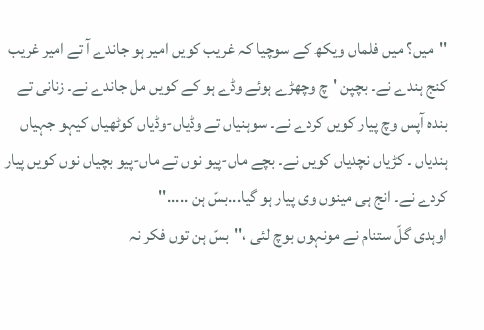''میں؟ میں فلماں ویکھ کے سوچیا کہ غریب کویں امیر ہو جاندے آ تے امیر غریب کنج ہندے نے۔ بچپن 'چ وچھڑے ہوئے وڈے ہو کے کویں مل جاندے نے۔ زنانی تے بندہ آپس وچ پیار کویں کردے نے۔ سوہنیاں تے وڈیاں-وڈیاں کوٹھیاں کیہو جہیاں ہندیاں ۔ کڑیاں نچدیاں کویں نے۔ بچے ماں-پیو نوں تے ماں-پیو بچیاں نوں کویں پیار کردے نے۔ انج ہی مینوں وی پیار ہو گیا...بسّ ہن .....''
اوہدی گلّ ستنام نے مونہوں بوچ لئی ،''بسّ ہن توں فکر نہ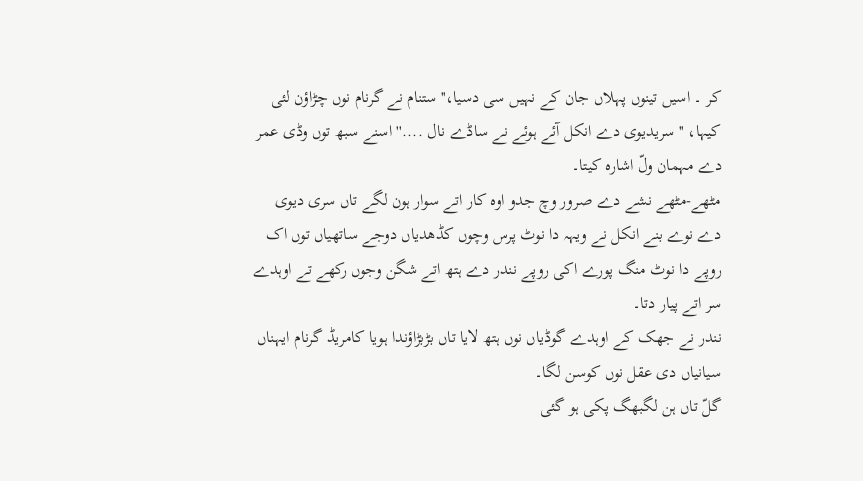کر ۔ اسیں تینوں پہلاں جان کے نہیں سی دسیا،'' ستنام نے گرنام نوں چڑاؤن لئی کیہا، ''سریدیوی دے انکل آئے ہوئے نے ساڈے نال ....'' اسنے سبھ توں وڈی عمر دے مہمان ولّ اشارہ کیتا۔
مٹھے-مٹھے نشے دے صرور وچ جدو اوہ کار اتے سوار ہون لگے تاں سری دیوی دے نوے بنے انکل نے ویہہ دا نوٹ پرس وچوں کڈھدیاں دوجے ساتھیاں توں اک روپے دا نوٹ منگ پورے اکی روپے نندر دے ہتھ اتے شگن وجوں رکھے تے اوہدے سر اتے پیار دتا۔
نندر نے جھک کے اوہدے گوڈیاں نوں ہتھ لایا تاں بڑبڑاؤندا ہویا کامریڈ گرنام ایہناں سیانیاں دی عقل نوں کوسن لگا۔
گلّ تاں ہن لگبھگ پکی ہو گئی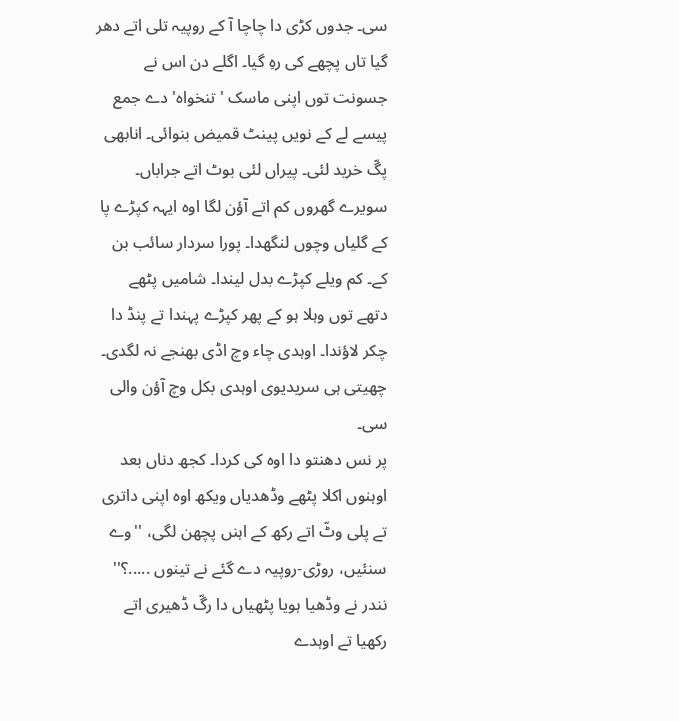سی۔ جدوں کڑی دا چاچا آ کے روپیہ تلی اتے دھر گیا تاں پچھے کی رہِ گیا۔ اگلے دن اس نے جسونت توں اپنی ماسک 'تنخواہ' دے جمع پیسے لے کے نویں پینٹ قمیض بنوائی۔ انابھی پگّ خرید لئی۔ پیراں لئی بوٹ اتے جراباں۔ سویرے گھروں کم اتے آؤن لگا اوہ ایہہ کپڑے پا کے گلیاں وچوں لنگھدا۔ پورا سردار سائب بن کے۔ کم ویلے کپڑے بدل لیندا۔ شامیں پٹھے دتھے توں وہلا ہو کے پھر کپڑے پہندا تے پنڈ دا چکر لاؤندا۔ اوہدی چاء وچ اڈی بھنجے نہ لگدی۔ چھیتی ہی سریدیوی اوہدی بکل وچ آؤن والی سی۔
پر نس دھنتو دا اوہ کی کردا۔ کجھ دناں بعد اوہنوں اکلا پٹھے وڈھدیاں ویکھ اوہ اپنی داتری تے پلی وٹّ اتے رکھ کے اہنں پچھن لگی، ''وے سنئیں، روڑی-روپیہ دے گئے نے تینوں .....؟''
نندر نے وڈھیا ہویا پٹھیاں دا رگّ ڈھیری اتے رکھیا تے اوہدے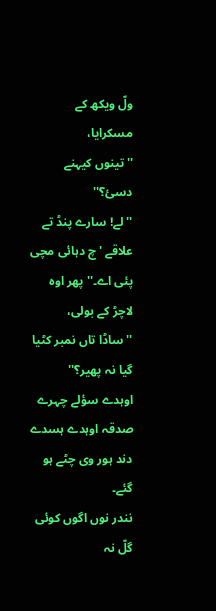ولّ ویکھ کے مسکرایا،
''تینوں کیہنے دسئ؟''
''لے! سارے پنڈ تے علاقے 'چ دہائی مچی پئی اے۔'' پھر اوہ لاچڑ کے بولی،
''ساڈا تاں نمبر کٹیا گیا نہ پھیر؟''
اوہدے سؤلے چہرے صدقہ اوہدے ہسدے دند ہور وی چٹے ہو گئے۔
نندر نوں اگوں کوئی گلّ نہ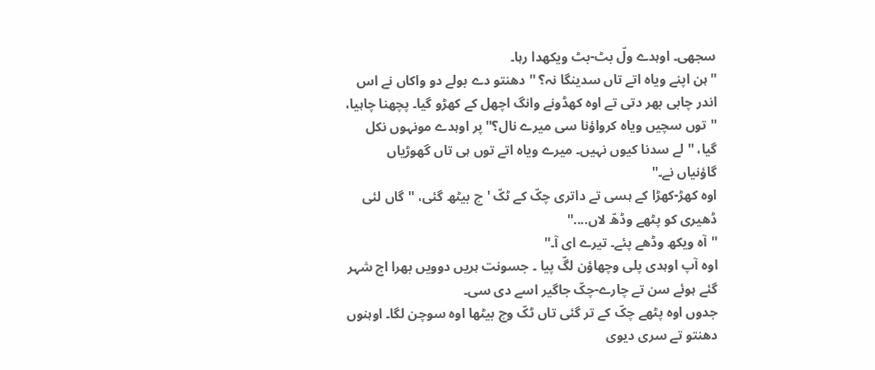سجھی۔ اوہدے ولّ بٹ-بٹ ویکھدا رہا۔
''ہن اپنے ویاہ اتے تاں سدینگا نہ؟ '' دھنتو دے بولے دو واکاں نے اس اندر چابی بھر دتی تے اوہ کھڈونے وانگ اچھل کے کھڑو گیا۔ پچھنا چاہیا، ''توں سچیں ویاہ کرواؤنا سی میرے نال؟'' پر اوہدے مونہوں نکل گیا، ''لے سدنا کیوں نہیں۔ میرے ویاہ اتے توں ہی تاں گھوڑیاں گاؤنیاں نے۔''
اوہ کھڑ-کھڑا کے ہسی تے داتری چکّ کے ٹکّ 'چ بیٹھ گئی، ''گاں لئی ڈھیری کو پٹھے وڈھّ لاں....''
''آہ ویکھ وڈھے پئے۔ تیرے ای آ۔''
اوہ آپ اوہدی پلی وچھاؤن لگّ پیا ۔ جسونت ہریں دوویں بھرا اج شہر گئے ہوئے سن تے چارے-چکّ جاگیر اسے دی سی۔
جدوں اوہ پٹھے چکّ کے تر گئی تاں ٹکّ وچ بیٹھا اوہ سوچن لگا۔ اوہنوں دھنتو تے سری دیوی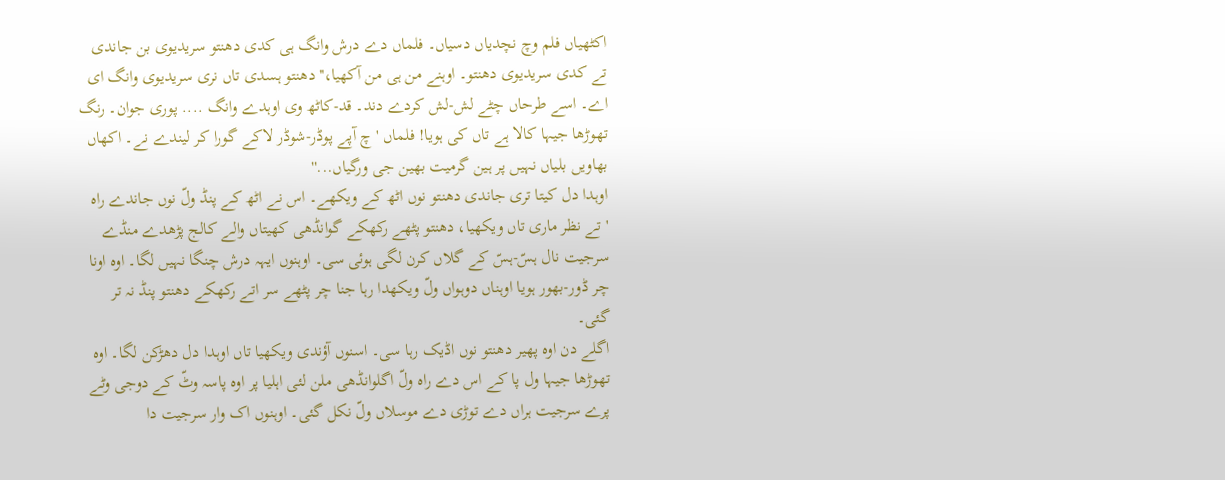اکٹھیاں فلم وچ نچدیاں دسیاں۔ فلماں دے درش وانگ ہی کدی دھنتو سریدیوی بن جاندی تے کدی سریدیوی دھنتو۔ اوہنے من ہی من آکھیا،''دھنتو ہسدی تاں نری سریدیوی وانگ ای اے۔ اسے طرحاں چٹے لش-لش کردے دند۔ قد-کاٹھ وی اوہدے وانگ .... پوری جوان۔ رنگ تھوڑھا جیہا کالا ہے تاں کی ہویا! فلماں 'چ آپے پوڈر-شوڈر لاکے گورا کر لیندے نے۔ اکھاں بھاویں بلیاں نہیں پر ہین گرمیت بھین جی ورگیاں...''
اوہدا دل کیتا تری جاندی دھنتو نوں اٹھ کے ویکھے۔ اس نے اٹھ کے پنڈ ولّ نوں جاندے راہ 'تے نظر ماری تاں ویکھیا، دھنتو پٹھے رکھکے گوانڈھی کھیتاں والے کالج پڑھدے منڈے سرجیت نال ہسّ-ہسّ کے گلاں کرن لگی ہوئی سی۔ اوہنوں ایہہ درش چنگا نہیں لگا۔ اوہ اونا چر ڈور-بھور ہویا اوہناں دوہواں ولّ ویکھدا رہا جنا چر پٹھے سر اتے رکھکے دھنتو پنڈ نہ تر گئی۔
اگلے دن اوہ پھیر دھنتو نوں اڈیک رہا سی۔ اسنوں آؤندی ویکھیا تاں اوہدا دل دھڑکن لگا۔ اوہ تھوڑھا جیہا ول پا کے اس دے راہ ولّ اگلوانڈھی ملن لئی اہلیا پر اوہ پاسہ وٹّ کے دوجی وٹے پرے سرجیت ہراں دے توڑی دے موسلاں ولّ نکل گئی۔ اوہنوں اک وار سرجیت دا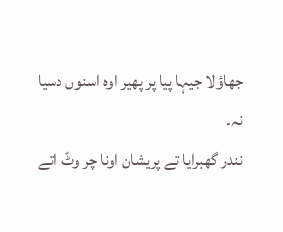جھاؤلا جیہا پیا پر پھیر اوہ اسنوں دسیا نہ۔
نندر گھبرایا تے پریشان اونا چر وٹّ اتے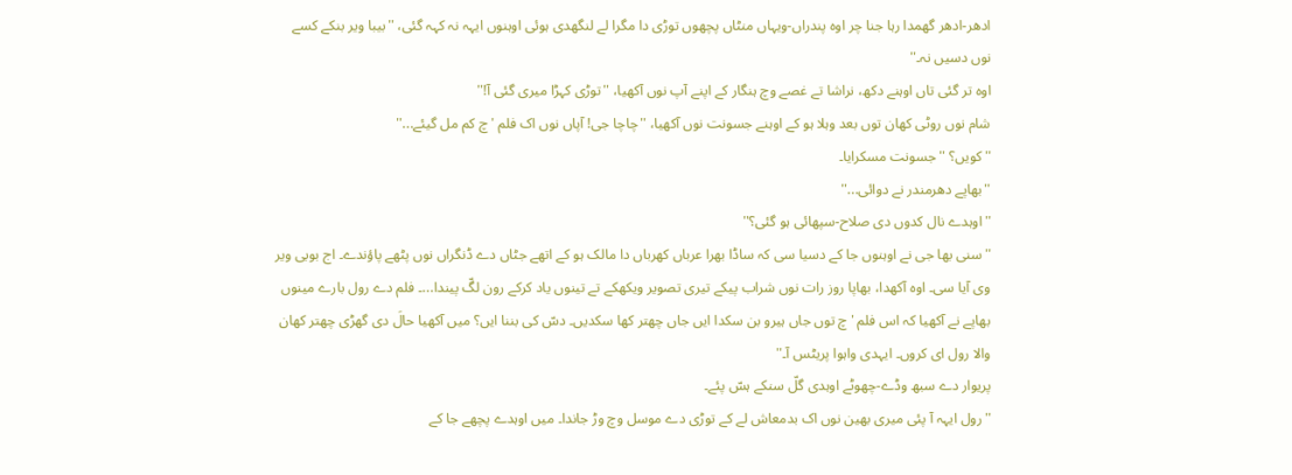ادھر-ادھر گھمدا رہا جنا چر اوہ پندراں-ویہاں منٹاں پچھوں توڑی دا مگرا لے لنگھدی ہوئی اوہنوں ایہہ نہ کہہ گئی، ''بیبا ویر بنکے کسے نوں دسیں نہ۔''
اوہ تر گئی تاں اوہنے دکھ، نراشا تے غصے وچ ہنگار کے اپنے آپ نوں آکھیا، ''توڑی کہڑا میری گئی آ!''
شام نوں روٹی کھان توں بعد وہلا ہو کے اوہنے جسونت نوں آکھیا، ''چاچا جی! آپاں نوں اک فلم 'چ کم مل گیئے...''
''کویں؟ '' جسونت مسکرایا۔
''بھاپے دھرمندر نے دوائی...''
''اوہدے نال کدوں دی صلاح-سپھائی ہو گئی؟''
''سنی بھا جی نے اوہنوں جا کے دسیا سی کہ ساڈا بھرا عرباں کھرباں دا مالک ہو کے اتھے جٹاں دے ڈنگراں نوں پٹھے پاؤندے۔ اج بوبی ویر وی آیا سی۔ اوہ آکھدا، بھاپا روز رات نوں شراب پیکے تیری تصویر ویکھکے تے تینوں یاد کرکے رون لگّ پیندا...۔ فلم دے رول بارے مینوں بھاپے نے آکھیا کہ اس فلم 'چ توں جاں ہیرو بن سکدا ایں جاں چھتر کھا سکدیں۔ دسّ کی بننا ایں؟ میں آکھیا حالَ دی گھڑی چھتر کھان والا رول ای کروں۔ ایہدی واہوا پریٹس آ۔''
پریوار دے سبھ وڈے-چھوٹے اوہدی گلّ سنکے ہسّ پئے۔
''رول ایہہ آ پئی میری بھین نوں اک بدمعاش لے کے توڑی دے موسل وچ وڑ جاندا۔ میں اوہدے پچھے جا کے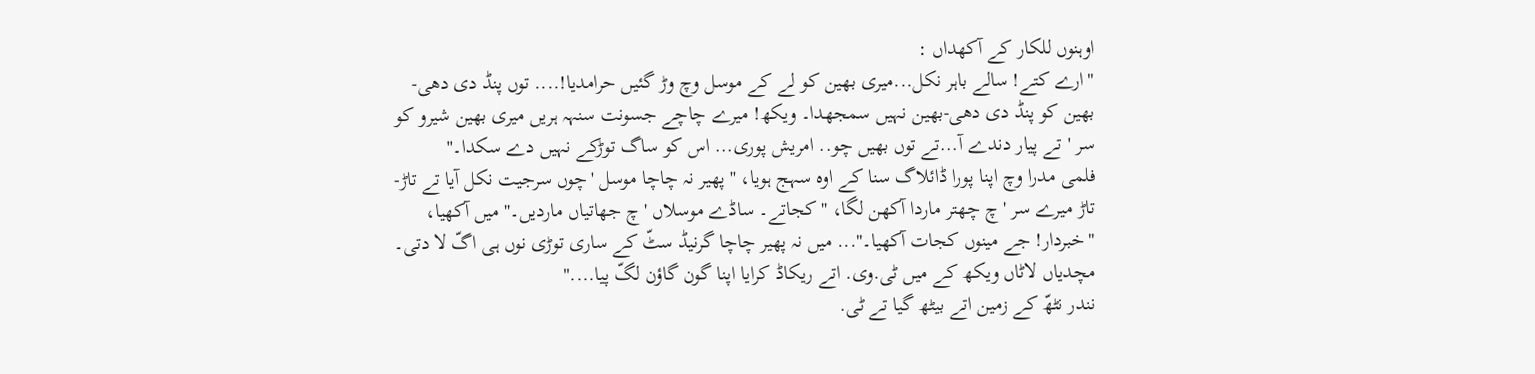اوہنوں للکار کے آکھداں :
''ارے کتے! سالے باہر نکل...میری بھین کو لے کے موسل وچ وڑ گئیں حرامدیا!.... توں پنڈ دی دھی-بھین کو پنڈ دی دھی-بھین نہیں سمجھدا۔ ویکھ! میرے چاچے جسونت سنہہ ہریں میری بھین شیرو کو سر 'تے پیار دندے آ...تے توں بھیں چو.. امریش پوری... اس کو ساگ توڑکے نہیں دے سکدا۔''
فلمی مدرا وچ اپنا پورا ڈائلاگ سنا کے اوہ سہج ہویا، ''پھیر نہ چاچا موسل 'چوں سرجیت نکل آیا تے تاڑ-تاڑ میرے سر 'چ چھتر ماردا آکھن لگا، ''کجاتے۔ ساڈے موسلاں 'چ جھاتیاں ماردیں۔'' میں آکھیا، ''خبردار! جے مینوں کجات آکھیا۔''... میں نہ پھیر چاچا گرنیڈ سٹّ کے ساری توڑی نوں ہی اگّ لا دتی۔ مچدیاں لاٹاں ویکھ کے میں ٹی.وی. اتے ریکاڈ کرایا اپنا گون گاؤن لگّ پیا....''
نندر نٹھّ کے زمین اتے بیٹھ گیا تے ٹی.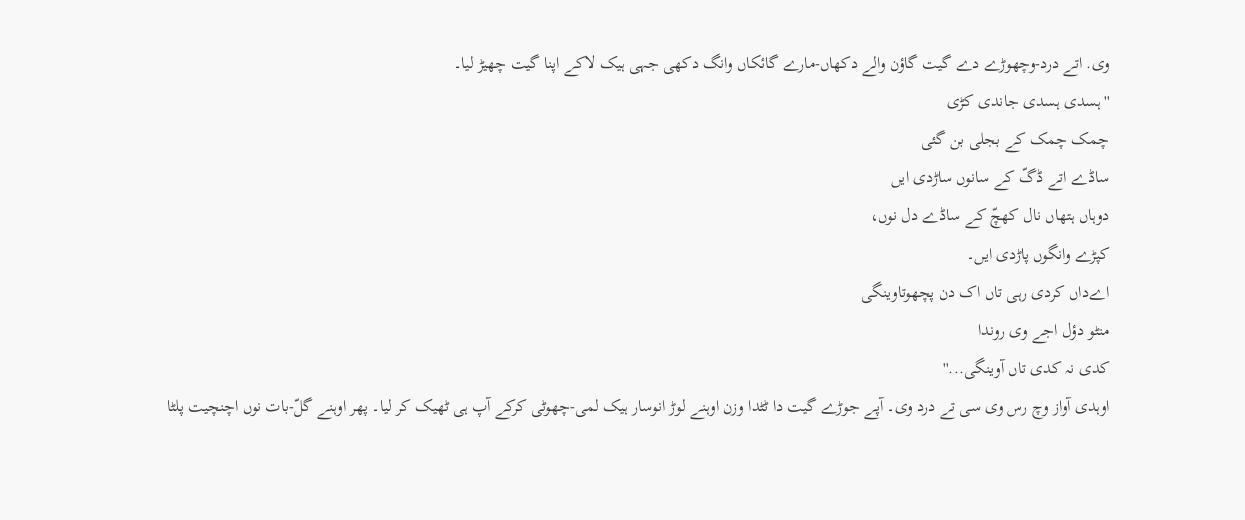وی. اتے درد-وچھوڑے دے گیت گاؤن والے دکھاں-مارے گائکاں وانگ دکھی جہی ہیک لاکے اپنا گیت چھیڑ لیا۔
''ہسدی ہسدی جاندی کڑی
چمک چمک کے بجلی بن گئی
ساڈے اتے ڈگّ کے سانوں ساڑدی ایں
دوہاں ہتھاں نال کھچّ کے ساڈے دل نوں،
کپڑے وانگوں پاڑدی ایں۔
اےداں کردی رہی تاں اک دن پچھوتاوینگی
منٹو دؤل اجے وی روندا
کدی نہ کدی تاں آوینگی...''
اوہدی آواز وچ رس وی سی تے درد وی۔ آپے جوڑے گیت دا ٹٹدا وزن اوہنے لوڑ انوسار ہیک لمی-چھوٹی کرکے آپ ہی ٹھیک کر لیا۔ پھر اوہنے گلّ-بات نوں اچنچیت پلٹا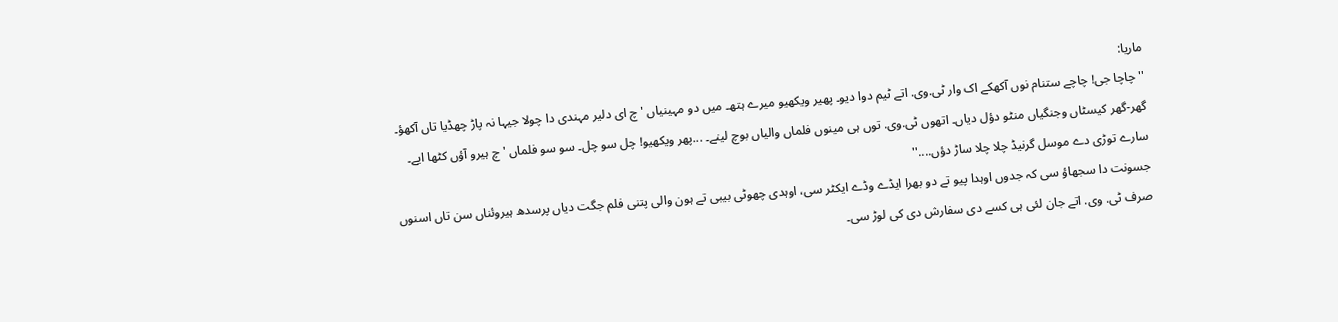ماریا:
''چاچا جی! چاچے ستنام نوں آکھکے اک وار ٹی.وی. اتے ٹیم دوا دیو۔ پھیر ویکھیو میرے ہتھ۔ میں دو مہینیاں 'چ ای دلیر مہندی دا چولا جیہا نہ پاڑ چھڈیا تاں آکھؤ۔ گھر-گھر کیسٹاں وجنگیاں منٹو دؤل دیاں۔ اتھوں ٹی.وی. توں ہی مینوں فلماں والیاں بوچ لینے۔ ...پھر ویکھیو! چل سو چل۔ سو سو فلماں 'چ ہیرو آؤں کٹھا ایے۔ سارے توڑی دے موسل گرنیڈ چلا چلا ساڑ دؤں....''
جسونت دا سجھاؤ سی کہ جدوں اوہدا پیو تے دو بھرا ایڈے وڈے ایکٹر سی، اوہدی چھوٹی بیبی تے ہون والی پتنی فلم جگت دیاں پرسدھ ہیروئناں سن تاں اسنوں صرف ٹی. وی. اتے جان لئی ہی کسے دی سفارش دی کی لوڑ سی۔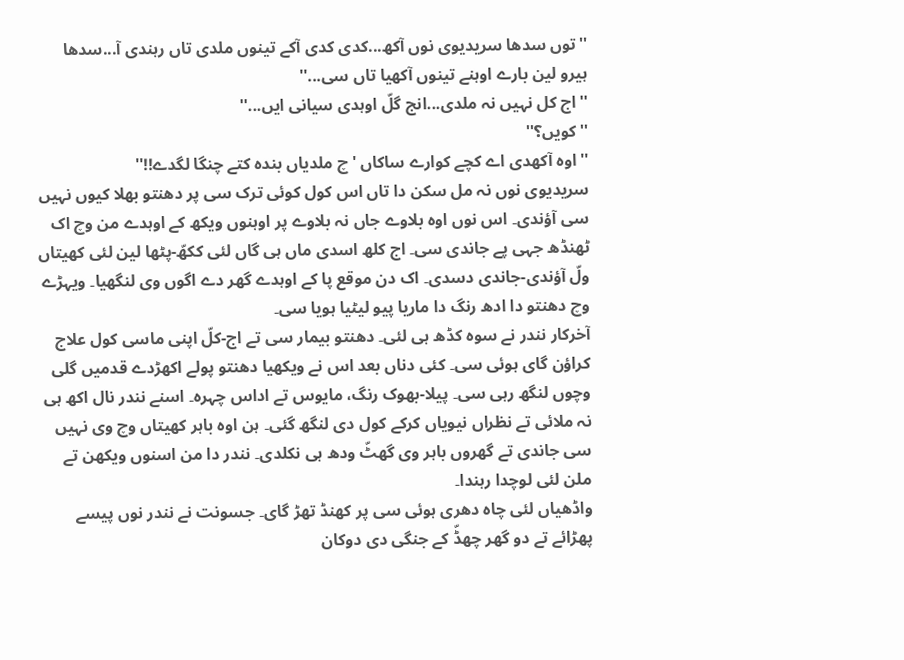''توں سدھا سریدیوی نوں آکھ...کدی کدی آکے تینوں ملدی تاں رہندی آ...سدھا ہیرو لین بارے اوہنے تینوں آکھیا تاں سی...''
''اج کل نہیں نہ ملدی...انج گلّ اوہدی سیانی ایں...''
''کویں؟''
''اوہ آکھدی اے کچے کوارے ساکاں 'چ ملدیاں بندہ کتے چنگا لگدے!!''
سریدیوی نوں نہ مل سکن دا تاں اس کول کوئی ترک سی پر دھنتو بھلا کیوں نہیں سی آؤندی۔ اس نوں اوہ بلاوے جاں نہ بلاوے پر اوہنوں ویکھ کے اوہدے من وچ اک ٹھنڈھ جہی پے جاندی سی۔ اج کلھ اسدی ماں ہی گاں لئی ککھّ-پٹھا لین لئی کھیتاں ولّ آؤندی-جاندی دسدی۔ اک دن موقع پا کے اوہدے گھر دے اگوں وی لنگھیا۔ ویہڑے وچ دھنتو دا ادھ رنگ دا ماریا پیو لیٹیا ہویا سی۔
آخرکار نندر نے سوہ کڈھ ہی لئی۔ دھنتو بیمار سی تے اج-کلّ اپنی ماسی کول علاج کراؤن گای ہوئی سی۔ کئی دناں بعد اس نے ویکھیا دھنتو پولے اکھڑدے قدمیں گلی وچوں لنگھ رہی سی۔ پیلا-بھوک رنگ، مایوس تے اداس چہرہ۔ اسنے نندر نال اکھ ہی نہ ملائی تے نظراں نیویاں کرکے کول دی لنگھ گئی۔ ہن اوہ باہر کھیتاں وچ وی نہیں سی جاندی تے گھروں باہر وی گھٹّ ودھ ہی نکلدی۔ نندر دا من اسنوں ویکھن تے ملن لئی لوچدا رہندا۔
واڈھیاں لئی چاہ دھری ہوئی سی پر کھنڈ تھڑ گای۔ جسونت نے نندر نوں پیسے پھڑائے تے دو گھر چھڈّ کے جنگی دی دوکان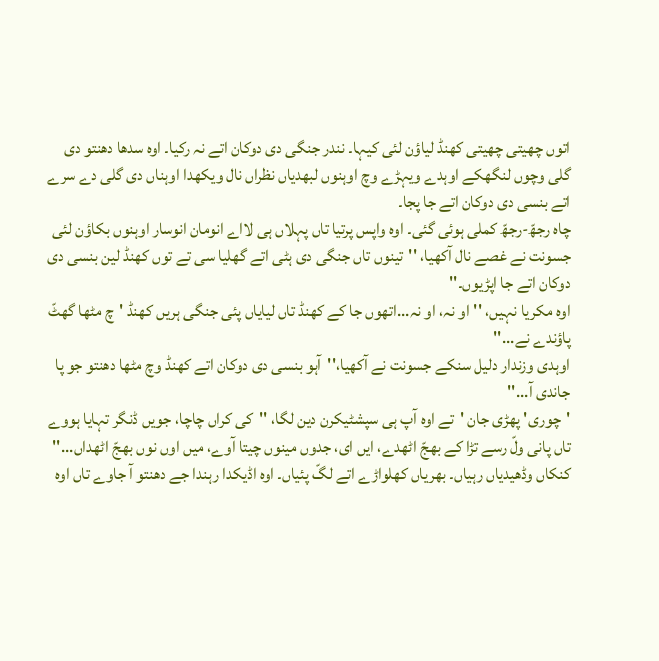اتوں چھیتی چھیتی کھنڈ لیاؤن لئی کیہا۔ نندر جنگی دی دوکان اتے نہ رکیا۔ اوہ سدھا دھنتو دی گلی وچوں لنگھکے اوہدے ویہڑے وچ اوہنوں لبھدیاں نظراں نال ویکھدا اوہناں دی گلی دے سرے اتے بنسی دی دوکان اتے جا پجا۔
چاہ رجھّ-رجھّ کملی ہوئی گئی۔ اوہ واپس پرتیا تاں پہلاں ہی لااے انومان انوسار اوہنوں بکاؤن لئی جسونت نے غصے نال آکھیا، ''تینوں تاں جنگی دی ہٹی اتے گھلیا سی تے توں کھنڈ لین بنسی دی دوکان اتے جا اپڑیوں۔''
اوہ مکریا نہیں، ''او نہ، او نہ...اتھوں جا کے کھنڈ تاں لیایاں پئی جنگی ہریں کھنڈ 'چ مٹھا گھٹّ پاؤندے نے...''
اوہدی وزندار دلیل سنکے جسونت نے آکھیا،''آہو بنسی دی دوکان اتے کھنڈ وچ مٹھا دھنتو جو پا جاندی آ...''
'چوری' پھڑی جان 'تے اوہ آپ ہی سپشٹیکرن دین لگا، ''کی کراں چاچا، جویں ڈنگر تہایا ہووے تاں پانی ولّ رسے تڑا کے بھجّ اٹھدے، ایں ای، جدوں مینوں چیتا آوے، میں اوں نوں بھجّ اٹھداں...''
کنکاں وڈھیدیاں رہیاں۔ بھریاں کھلواڑے اتے لگّ پئیاں۔ اوہ اڈیکدا رہندا جے دھنتو آ جاوے تاں اوہ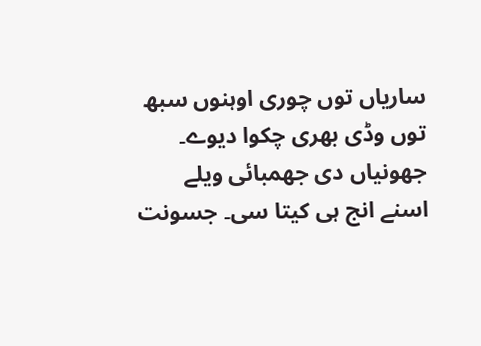ساریاں توں چوری اوہنوں سبھ توں وڈی بھری چکوا دیوے۔ جھونیاں دی جھمبائی ویلے اسنے انج ہی کیتا سی۔ جسونت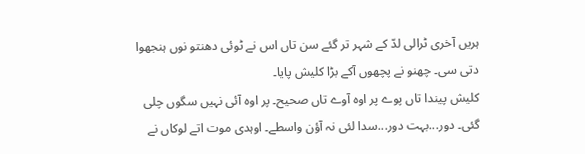ہریں آخری ٹرالی لدّ کے شہر تر گئے سن تاں اس نے ٹوئی دھنتو نوں ہنجھوا دتی سی۔ چھنو نے پچھوں آکے بڑا کلیش پایا۔
کلیش پیندا تاں پوے پر اوہ آوے تاں صحیح۔ پر اوہ آئی نہیں سگوں چلی گئی۔ دور...بہت دور...سدا لئی نہ آؤن واسطے۔ اوہدی موت اتے لوکاں نے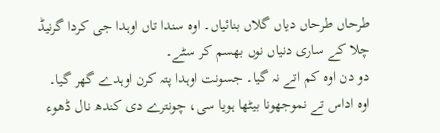طرحاں طرحاں دیاں گلاں بنائیاں۔ اوہ سندا تاں اوہدا جی کردا گرنیڈ چلا کے ساری دنیاں نوں بھسم کر سٹے۔
دو دن اوہ کم اتے نہ گیا۔ جسونت اوہدا پتہ کرن اوہدے گھر گیا۔ اوہ اداس تے نموجھونا بیٹھا ہویا سی، چونترے دی کندھ نال ڈھوء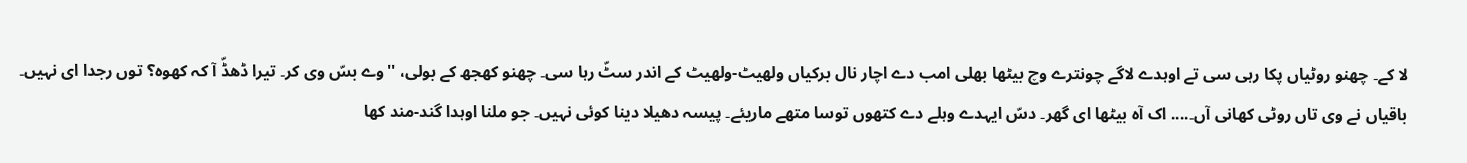لا کے۔ چھنو روٹیاں پکا رہی سی تے اوہدے لاگے چونترے وچ بیٹھا بھلی امب دے اچار نال برکیاں ولھیٹ-ولھیٹ کے اندر سٹّ رہا سی۔ چھنو کھجھ کے بولی، ''وے بسّ وی کر۔ تیرا ڈھڈّ آ کہ کھوہ؟ توں رجدا ای نہیں۔ باقیاں نے وی تاں روٹی کھانی آں۔.... اک آہ بیٹھا ای گھر۔ دسّ ایہدے وہلے دے کتھوں توسا متھے ماریئے۔ پیسہ دھیلا دینا کوئی نہیں۔ جو ملنا اوہدا گند-مند کھا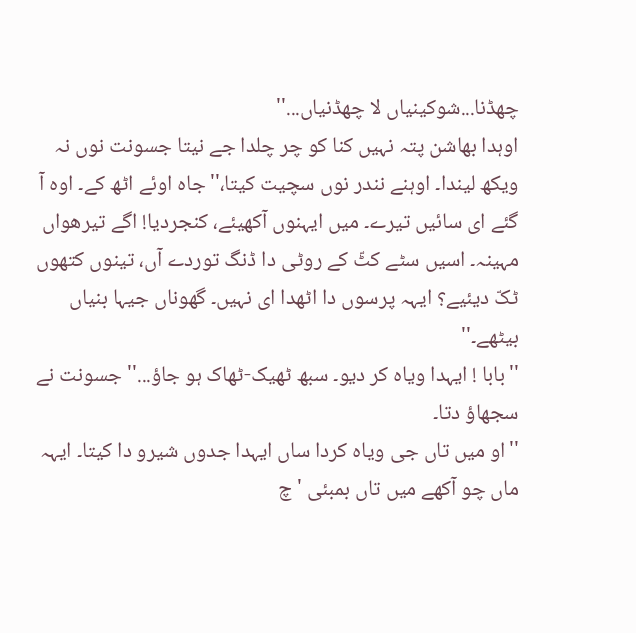چھڈنا...شوکینیاں لا چھڈنیاں...''
اوہدا بھاشن پتہ نہیں کنا کو چر چلدا جے نیتا جسونت نوں نہ ویکھ لیندا۔ اوہنے نندر نوں سچیت کیتا،''جاہ اوئے اٹھ کے۔ اوہ آ گئے ای سائیں تیرے۔ میں ایہنوں آکھیئے، کنجردیا! اگے تیرھواں مہینہ۔ اسیں سٹے کٹّ کے روٹی دا ڈنگ توردے آں، تینوں کتھوں ٹکّ دیئیے؟ ایہہ پرسوں دا اٹھدا ای نہیں۔ گھوناں جیہا بنیاں بیٹھے۔''
''بابا ! ایہدا ویاہ کر دیو۔ سبھ ٹھیک-ٹھاک ہو جاؤ...'' جسونت نے سجھاؤ دتا۔
''او میں تاں جی ویاہ کردا ساں ایہدا جدوں شیرو دا کیتا۔ ایہہ ماں چو آکھے میں تاں بمبئی 'چ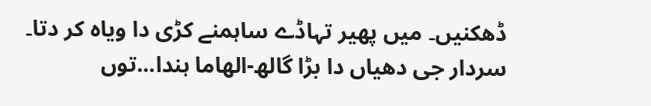ڈھکنیں۔ میں پھیر تہاڈے ساہمنے کڑی دا ویاہ کر دتا۔ سردار جی دھیاں دا بڑا گالھ-الھاما ہندا...توں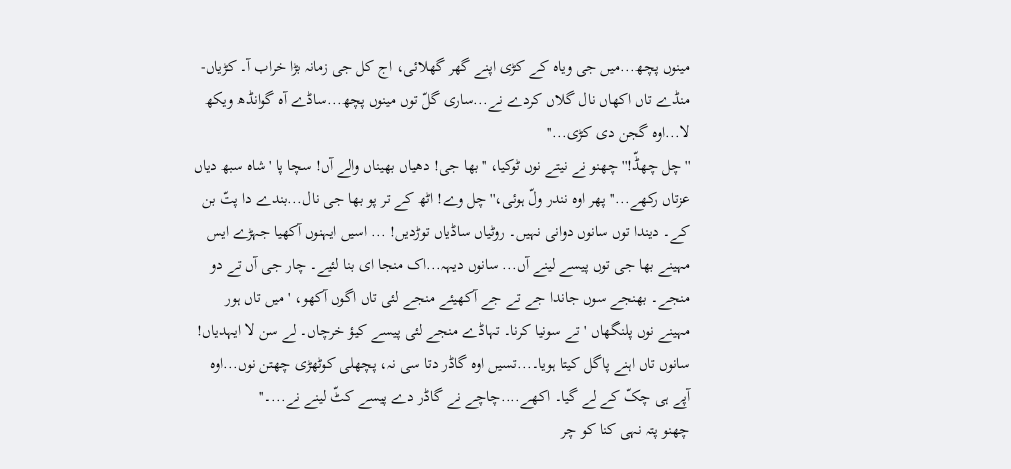مینوں پچھ...میں جی ویاہ کے کڑی اپنے گھر گھلائی، اج کل جی زمانہ بڑا خراب آ۔ کڑیاں-منڈے تاں اکھاں نال گلاں کردے نے...ساری گلّ توں مینوں پچھ...ساڈے آہ گوانڈھ ویکھ لا...اوہ گجن دی کڑی...''
''چل چھڈّ!'' چھنو نے نیتے نوں ٹوکیا، ''بھا جی! دھیاں بھیناں والے آں! سچا پا 'شاہ سبھ دیاں عزتاں رکھے...'' پھر اوہ نندر ولّ ہوئی،''چل وے! اٹھ کے تر پو بھا جی نال...بندے دا پتّ بن کے۔ دیندا توں سانوں دوانی نہیں۔ روٹیاں ساڈیاں توڑدیں! ... اسیں ایہنوں آکھیا جہڑے ایس مہینے بھا جی توں پیسے لینے آں... سانوں دیہہ...اک منجا ای بنا لئیے۔ چار جی آں تے دو منجے۔ بھنجے سوں جاندا جے تے جے آکھیئے منجے لئی تاں اگوں آکھو، 'میں تاں ہور مہینے نوں پلنگھاں 'تے سونیا کرنا۔ تہاڈے منجے لئی پیسے کیؤ خرچاں۔ لے سن لا ایہدیاں! سانوں تاں اہنے پاگل کیتا ہویا۔...تسیں اوہ گاڈر دتا سی نہ، پچھلی کوٹھڑی چھتن نوں...اوہ آپے ہی چکّ کے لے گیا۔ اکھے....چاچے نے گاڈر دے پیسے کٹّ لینے نے...۔''
چھنو پتہ نہی کنا کو چر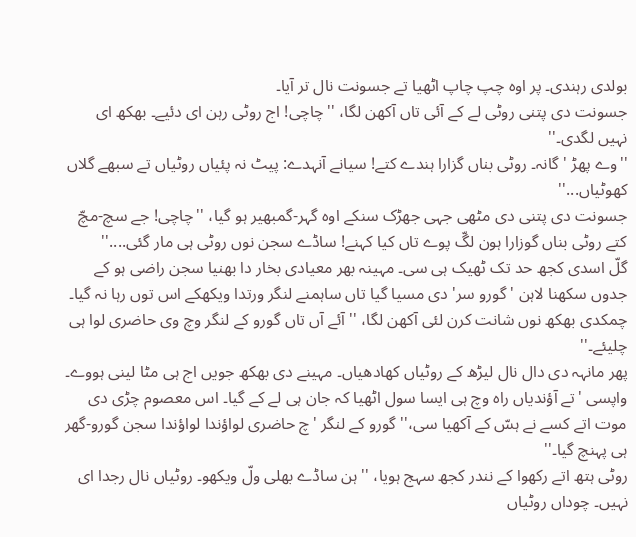بولدی رہندی۔ پر اوہ چپ چاپ اٹھیا تے جسونت نال تر آیا۔
جسونت دی پتنی روٹی لے کے آئی تاں آکھن لگا، ''چاچی! اج روٹی رہن ای دئیے۔ بھکھ ای نہیں لگدی۔''
''وے پھڑ 'گانہ۔ روٹی بناں گزارا ہندے کتے! سیانے آنہدے: پیٹ نہ پئیاں روٹیاں تے سبھے گلاں کھوٹیاں...''
جسونت دی پتنی دی مٹھی جہی جھڑک سنکے اوہ گہر-گمبھیر ہو گیا، ''چاچی! جے سچ-مچّ کتے روٹی بناں گوزارا ہون لگّ پوے تاں کیا کہنے! ساڈے سجن نوں روٹی ہی مار گئی....''
گلّ اسدی کجھ حد تک ٹھیک ہی سی۔ مہینہ بھر معیادی بخار دا بھنیا سجن راضی ہو کے جدوں سکھنا لاہن 'گورو سر' دی مسیا گیا تاں ساہمنے لنگر ورتدا ویکھکے اس توں رہا نہ گیا۔ چمکدی بھکھ نوں شانت کرن لئی آکھن لگا، ''آئے آں تاں گورو کے لنگر وچ وی حاضری لوا ہی چلیئے۔''
پھر مانہہ دی دال نال لیڑھ کے روٹیاں کھادھیاں۔ مہینے دی بھکھ جویں اج ہی مٹا لینی ہووے۔ واپسی 'تے آؤندیاں راہ وچ ہی ایسا سول اٹھیا کہ جان ہی لے کے گیا۔ اس معصوم چڑی دی موت اتے کسے نے ہسّ کے آکھیا سی،''گورو کے لنگر 'چ حاضری لواؤندا لواؤندا سجن گورو-گھر ہی پہنچ گیا۔''
روٹی ہتھ اتے رکھوا کے نندر کجھ سہج ہویا، ''ہن ساڈے بھلی ولّ ویکھو۔ روٹیاں نال رجدا ای نہیں۔ چوداں روٹیاں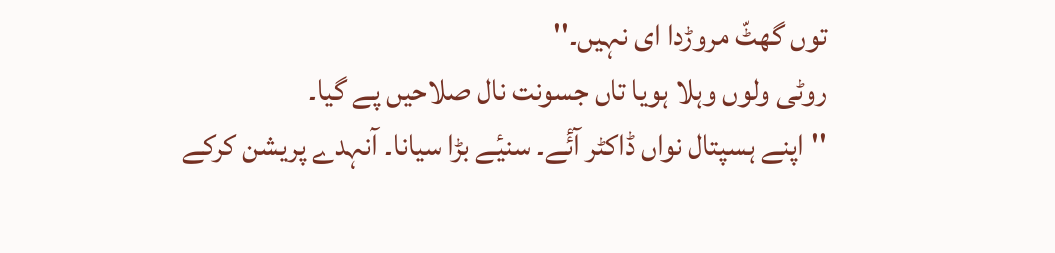توں گھٹّ مروڑدا ای نہیں۔''
روٹی ولوں وہلا ہویا تاں جسونت نال صلاحیں پے گیا۔
''اپنے ہسپتال نواں ڈاکٹر آئٔے۔ سنیٔے بڑا سیانا۔ آنہدے پریشن کرکے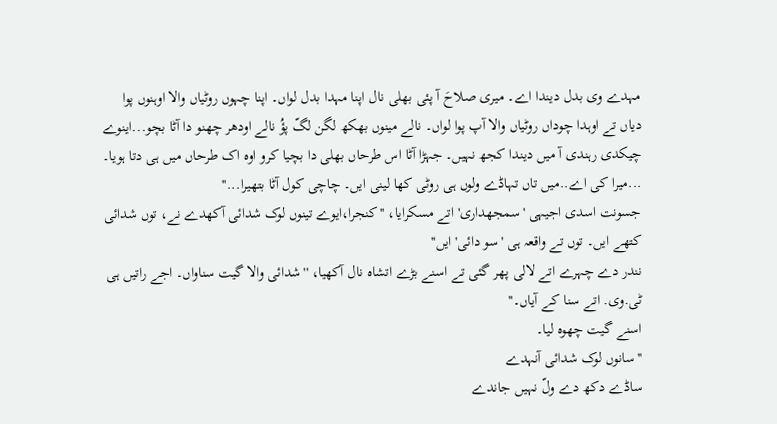مہدے وی بدل دیندا اے۔ میری صلاحَ آ پئی بھلی نال اپنا مہدا بدل لواں۔ اپنا چہوں روٹیاں والا اوہنوں پوا دیاں تے اوہدا چوداں روٹیاں والا آپ پوا لواں۔ نالے مینوں بھکھ لگن لگّ پؤُ نالے اودھر چھنو دا آٹا بچو...اینوے چیکدی رہندی آ میں دیندا کجھ نہیں۔ جہڑا آٹا اس طرحاں بھلی دا بچیا کرو اوہ اک طرحاں میں ہی دتا ہویا۔ ...میرا کی اے..میں تاں تہاڈے ولوں ہی روٹی کھا لینی ایں۔ چاچی کول آٹا بتھیرا...''
جسونت اسدی اجیہی 'سمجھداری' اتے مسکرایا، ''کنجرا،ایوے تینوں لوک شدائی آکھدے نے، توں شدائی کتھے ایں۔ توں تے واقعہ ہی 'سو دائی' ایں''
نندر دے چہرے اتے لالی پھر گئی تے اسنے بڑے اتشاہ نال آکھیا، ''شدائی والا گیت سناواں۔ اجے راتیں ہی ٹی.وی. اتے سنا کے آیاں۔''
اسنے گیت چھوہ لیا۔
''سانوں لوک شدائی آنہدے
ساڈے دکھ دے ولّ نہیں جاندے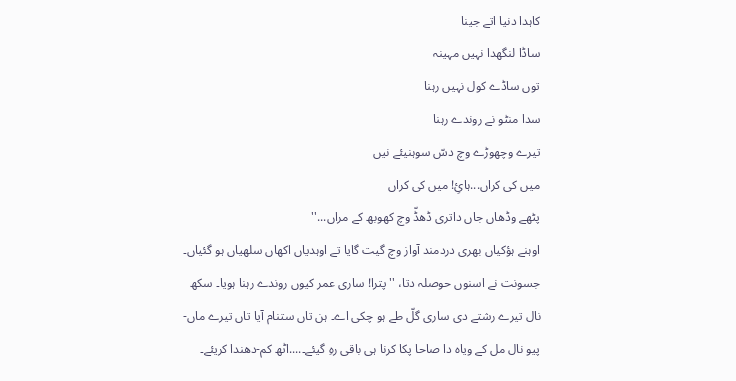کاہدا دنیا اتے جینا
ساڈا لنگھدا نہیں مہینہ
توں ساڈے کول نہیں رہنا
سدا منٹو نے روندے رہنا
تیرے وچھوڑے وچ دسّ سوہنیئے نیں
میں کی کراں...ہائِ! میں کی کراں
پٹھے وڈھاں جاں داتری ڈھڈّ وچ کھوبھ کے مراں...''
اوہنے ہؤکیاں بھری دردمند آواز وچ گیت گایا تے اوہدیاں اکھاں سلھیاں ہو گئیاں۔
جسونت نے اسنوں حوصلہ دتا، ''پترا! ساری عمر کیوں روندے رہنا ہویا۔ سکھ نال تیرے رشتے دی ساری گلّ طے ہو چکی اے۔ ہن تاں ستنام آیا تاں تیرے ماں-پیو نال مل کے ویاہ دا صاحا پکا کرنا ہی باقی رہِ گیئے۔....اٹھ کم-دھندا کریئے۔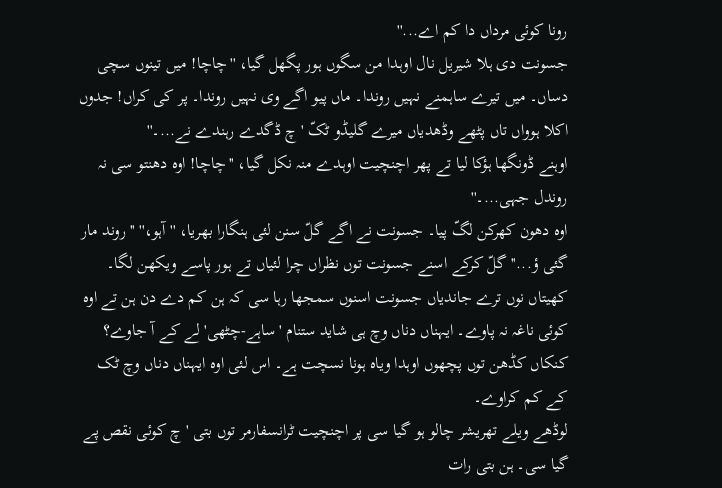رونا کوئی مرداں دا کم اے...''
جسونت دی ہلا شیریل نال اوہدا من سگوں ہور پگھل گیا، ''چاچا! میں تینوں سچی دساں۔ میں تیرے ساہمنے نہیں روندا۔ ماں پیو اگے وی نہیں روندا۔ پر کی کراں! جدوں اکلا ہوواں تاں پٹھے وڈھدیاں میرے گلیڈو ٹکّ 'چ ڈگدے رہندے نے...۔''
اوہنے ڈونگھا ہؤکا لیا تے پھر اچنچیت اوہدے منہ نکل گیا، ''چاچا! اوہ دھنتو سی نہ روندل جہی...۔''
اوہ دھون کھرکن لگّ پیا۔ جسونت نے اگے گلّ سنن لئی ہنگارا بھریا، ''آہو،'' ''روند مار گئی ؤ...'' گلّ کرکے اسنے جسونت توں نظراں چرا لئیاں تے ہور پاسے ویکھن لگا۔
کھیتاں نوں ترے جاندیاں جسونت اسنوں سمجھا رہا سی کہ ہن کم دے دن ہن تے اوہ کوئی ناغہ نہ پاوے۔ ایہناں دناں وچ ہی شاید ستنام 'ساہے-چٹھی' لے کے آ جاوے؟ کنکاں کڈھن توں پچھوں اوہدا ویاہ ہونا نسچت ہے۔ اس لئی اوہ ایہناں دناں وچ ٹک کے کم کراوے۔
لوڈھے ویلے تھریشر چالو ہو گیا سی پر اچنچیت ٹرانسفارمر توں بتی 'چ کوئی نقص پے گیا سی۔ ہن بتی رات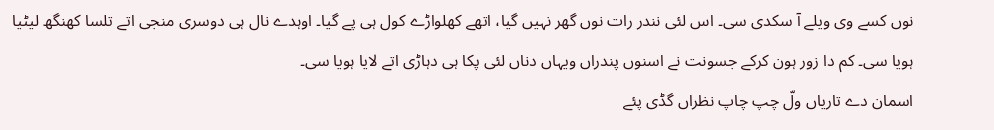نوں کسے وی ویلے آ سکدی سی۔ اس لئی نندر رات نوں گھر نہیں گیا، اتھے کھلواڑے کول ہی پے گیا۔ اوہدے نال ہی دوسری منجی اتے تلسا کھنگھ لیٹیا ہویا سی۔ کم دا زور ہون کرکے جسونت نے اسنوں پندراں ویہاں دناں لئی پکا ہی دہاڑی اتے لایا ہویا سی۔
اسمان دے تاریاں ولّ چپ چاپ نظراں گڈی پئے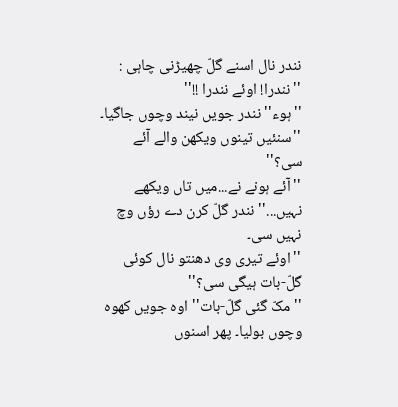نندر نال اسنے گلّ چھیڑنی چاہی :
''نندرا! اوئے نندرا !!''
''ہوء'' نندر جویں نیند وچوں جاگیا۔
''سنئیں تینوں ویکھن والے آئے سی؟''
''آئے ہونے نے...میں تاں ویکھے نہیں...'' نندر گلّ کرن دے رؤں وچ نہیں سی۔
''اوئے تیری وی دھنتو نال کوئی گلّ-بات ہیگی سی؟''
''مکّ گئی گلّ-بات'' اوہ جویں کھوہ وچوں بولیا۔ پھر اسنوں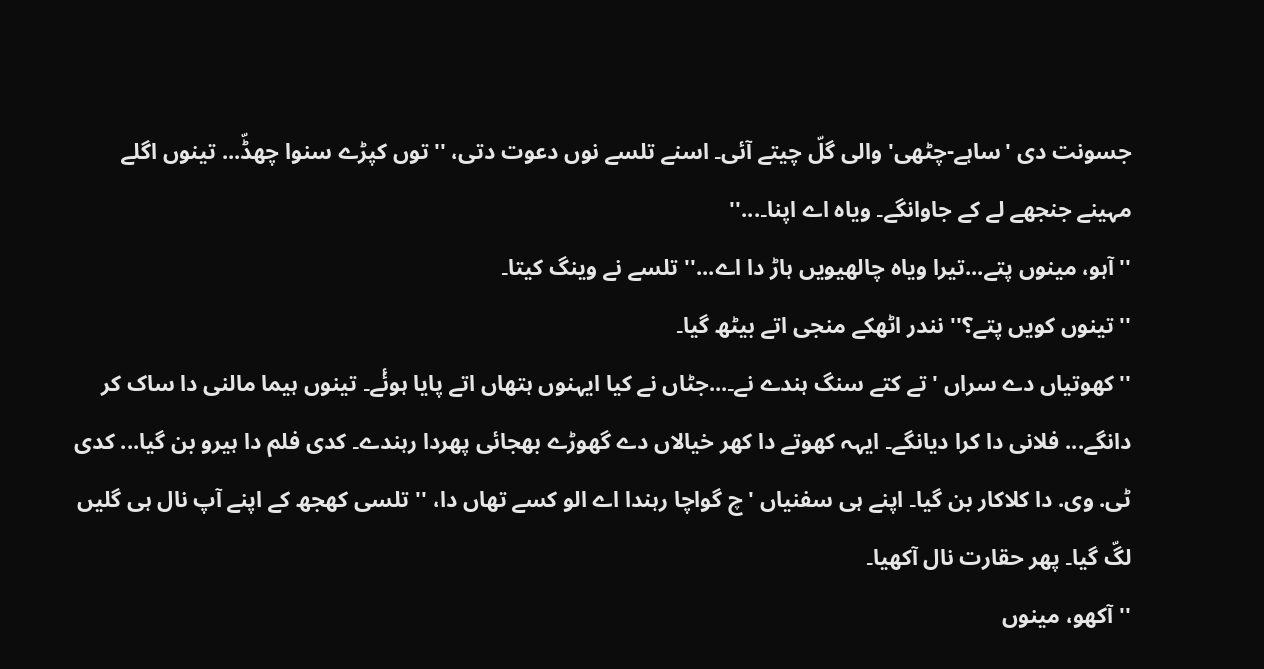جسونت دی 'ساہے-چٹھی' والی گلّ چیتے آئی۔ اسنے تلسے نوں دعوت دتی، ''توں کپڑے سنوا چھڈّ... تینوں اگلے مہینے جنجھے لے کے جاوانگے۔ ویاہ اے اپنا۔...''
''آہو، مینوں پتے...تیرا ویاہ چالھیویں ہاڑ دا اے...'' تلسے نے وینگ کیتا۔
''تینوں کویں پتے؟'' نندر اٹھکے منجی اتے بیٹھ گیا۔
''کھوتیاں دے سراں 'تے کتے سنگ ہندے نے۔...جٹاں نے کیا ایہنوں ہتھاں اتے پایا ہوئٔے۔ تینوں ہیما مالنی دا ساک کر دانگے... فلانی دا کرا دیانگے۔ ایہہ کھوتے دا کھر خیالاں دے گھوڑے بھجائی پھردا رہندے۔ کدی فلم دا ہیرو بن گیا... کدی ٹی. وی. دا کلاکار بن گیا۔ اپنے ہی سفنیاں 'چ گواچا رہندا اے الو کسے تھاں دا، '' تلسی کھجھ کے اپنے آپ نال ہی گلیں لگّ گیا۔ پھر حقارت نال آکھیا۔
''آکھو، مینوں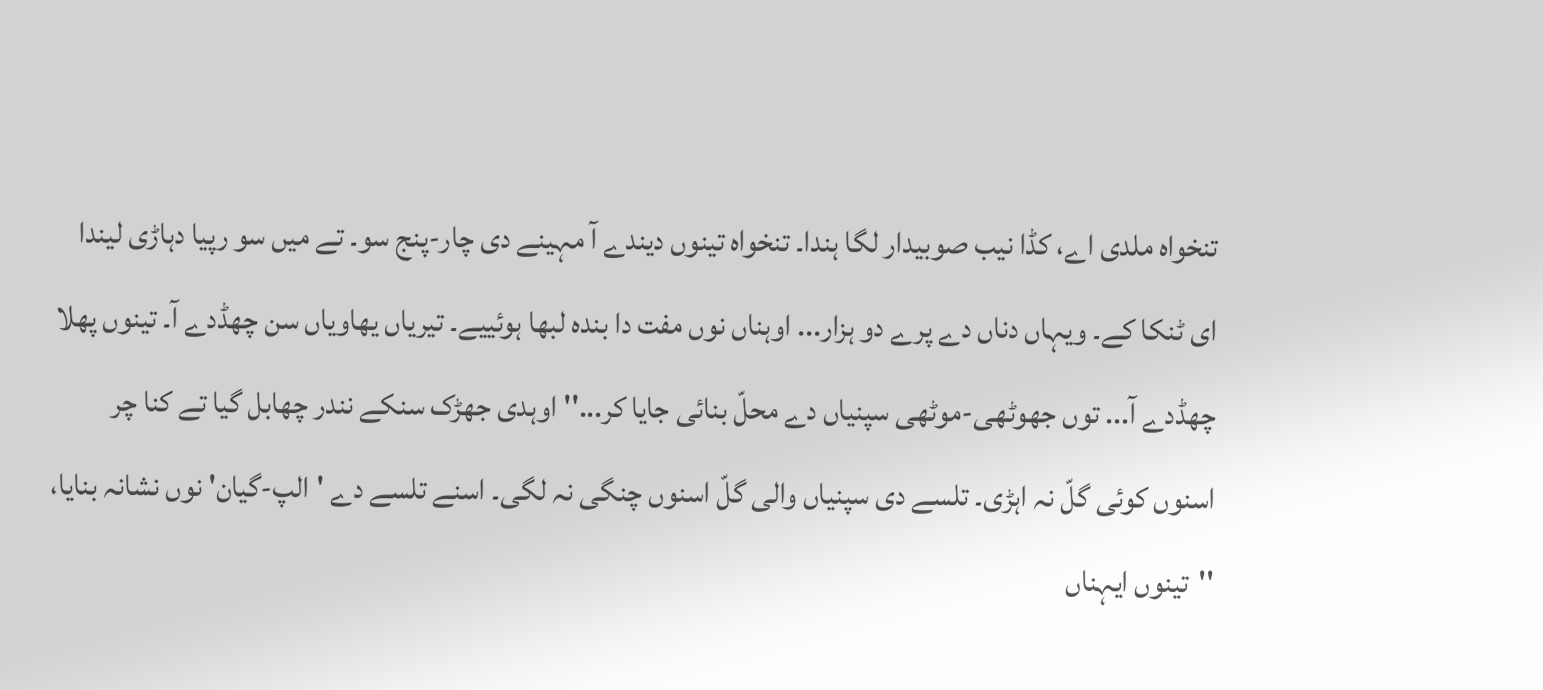تنخواہ ملدی اے، کڈا نیب صوبیدار لگا ہندا۔ تنخواہ تینوں دیندے آ مہینے دی چار-پنج سو۔ تے میں سو رپیا دہاڑی لیندا ای ٹنکا کے۔ ویہاں دناں دے پرے دو ہزار... اوہناں نوں مفت دا بندہ لبھا ہوئییے۔ تیریاں یھاویاں سن چھڈدے آ۔ تینوں پھلا چھڈدے آ... توں جھوٹھی-موٹھی سپنیاں دے محلّ بنائی جایا کر...'' اوہدی جھڑک سنکے نندر چھابل گیا تے کنا چر اسنوں کوئی گلّ نہ اہڑی۔ تلسے دی سپنیاں والی گلّ اسنوں چنگی نہ لگی۔ اسنے تلسے دے 'الپ-گیان' نوں نشانہ بنایا، ''تینوں ایہناں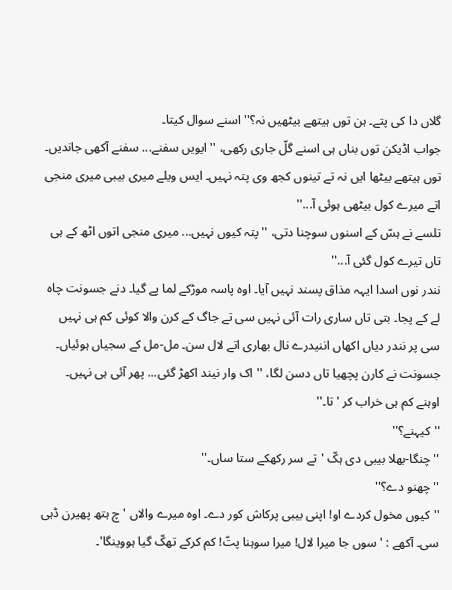گلاں دا کی پتے۔ ہن توں ہیتھے بیٹھیں نہ؟'' اسنے سوال کیتا۔
جواب اڈیکن توں بناں ہی اسنے گلّ جاری رکھی، ''ایویں سفنے... سفنے آکھی جاندیں۔ توں ہیتھے بیٹھا ایں نہ تے تینوں کجھ وی پتہ نہیں۔ ایس ویلے میری بیبی میری منجی اتے میرے کول بیٹھی ہوئی آ...''
تلسے نے ہسّ کے اسنوں سوچنا دتی، ''پتہ کیوں نہیں... میری منجی اتوں اٹھ کے ہی تاں تیرے کول گئی آ...''
نندر نوں اسدا ایہہ مذاق پسند نہیں آیا۔ اوہ پاسہ موڑکے لما پے گیا۔ دنے جسونت چاہ لے کے پجا۔ بتی تاں ساری رات آئی نہیں سی تے جاگ کے کرن والا کوئی کم ہی نہیں سی پر نندر دیاں اکھاں اننیدرے نال بھاری اتے لال سن۔ مل-مل کے سجیاں ہوئیاں۔ جسونت نے کارن پچھیا تاں دسن لگا، ''اک وار نیند اکھڑ گئی... پھر آئی ہی نہیں۔ اوہنے کم ہی خراب کر 'تا۔''
''کیہنے؟''
''چنگا-بھلا بیبی دی ہکّ 'تے سر رکھکے ستا ساں۔''
''چھنو دے؟''
''کیوں مخول کردے او! اپنی بیبی پرکاش کور دے۔ اوہ میرے والاں 'چ ہتھ پھیرن ڈہی سی۔ آکھے : 'سوں جا میرا لال! میرا سوہنا پتّ! کم کرکے تھکّ گیا ہووینگا'۔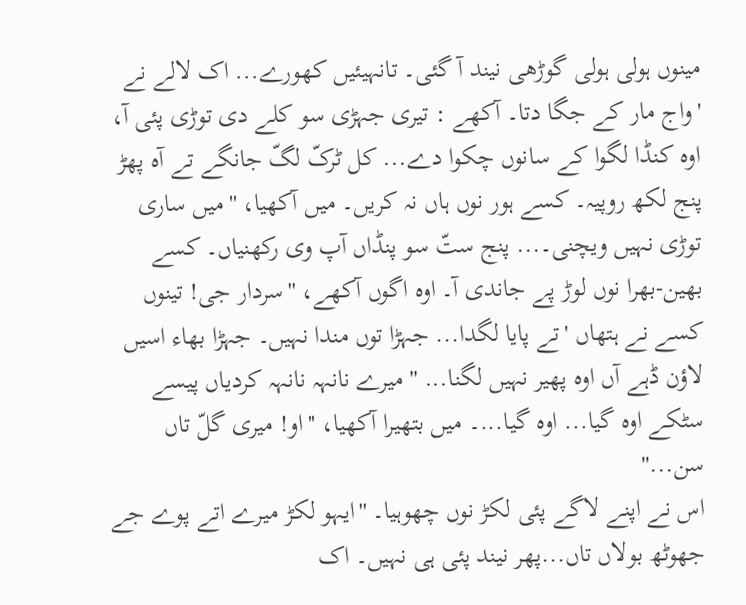مینوں ہولی ہولی گوڑھی نیند آ گئی۔ تانہیئیں کھورے... اک لالے نے 'واج مار کے جگا دتا۔ آکھے : تیری جہڑی سو کلے دی توڑی پئی آ، اوہ کنڈا لگوا کے سانوں چکوا دے... کل ٹرکّ لگّ جانگے تے آہ پھڑ پنج لکھ روپیہ۔ کسے ہور نوں ہاں نہ کریں۔ میں آکھیا، ''میں ساری توڑی نہیں ویچنی۔... پنج ستّ سو پنڈاں آپ وی رکھنیاں۔ کسے بھین-بھرا نوں لوڑ پے جاندی آ۔ اوہ اگوں آکھے، ''سردار جی! تینوں کسے نے ہتھاں 'تے پایا لگدا... جہڑا توں مندا نہیں۔ جہڑا بھاء اسیں لاؤن ڈہے آں اوہ پھیر نہیں لگنا... '' میرے نانہہ نانہہ کردیاں پیسے سٹکے اوہ گیا... اوہ گیا...۔ میں بتھیرا آکھیا، ''او! میری گلّ تاں سن...''
اس نے اپنے لاگے پئی لکڑ نوں چھوہیا۔ ''ایہو لکڑ میرے اتے پوے جے جھوٹھ بولاں تاں...پھر نیند پئی ہی نہیں۔ اک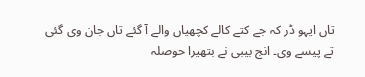تاں ایہو ڈر کہ جے کتے کالے کچھیاں والے آ گئے تاں جان وی گئی تے پیسے وی۔ انج بیبی نے بتھیرا حوصلہ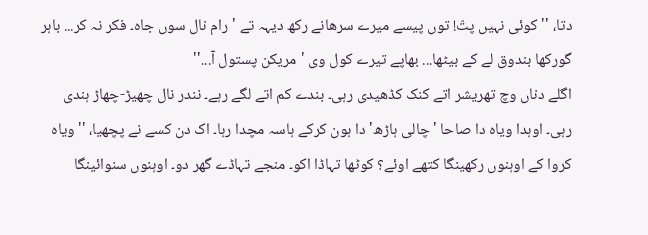دتا، ''کوئی نہیں پتّ! توں پیسے میرے سرھانے رکھ دیہہ تے 'رام نال سوں جاہ۔ فکر نہ کر... باہر گورکھا بندوق لے کے بیٹھا... بھاپے تیرے کول وی 'مریکن پستول آ...''
اگلے دناں وچ تھریشر اتے کنک کڈھیدی رہی۔ بندے کم اتے لگے رہے۔ نندر نال چھیڑ-چھاڑ ہندی رہی۔ اوہدا ویاہ دا صاحا 'چالی ہاڑھ' دا ہون کرکے ہاسہ مچدا رہا۔ اک دن کسے نے پچھیا، ''ویاہ کروا کے اوہنوں رکھینگا کتھے اوئے؟ کوٹھا تہاڈا اکو۔ منجے تہاڈے گھر دو۔ اوہنوں سنوائینگا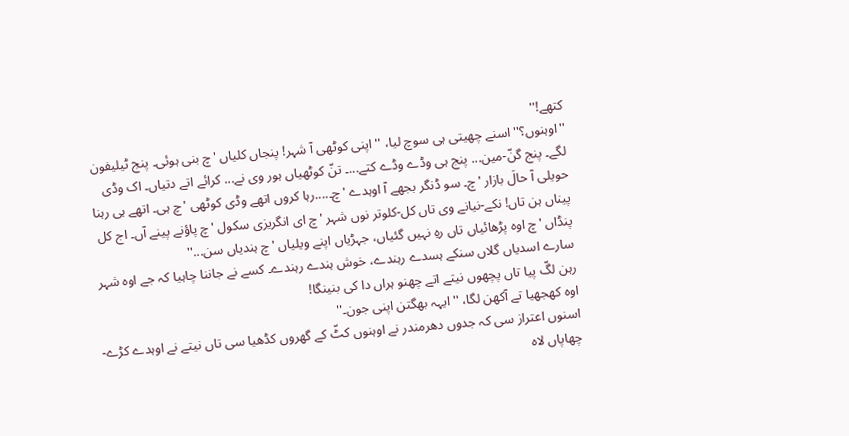کتھے!''
''اوہنوں؟'' اسنے چھیتی ہی سوچ لیا، ''اپنی کوٹھی آ شہر! پنجاں کلیاں 'چ بنی ہوئی۔ پنج ٹیلیفون لگے۔ پنج گنّ-مین... پنج ہی وڈے وڈے کتے...۔ تنّ کوٹھیاں ہور وی نے... کرائے اتے دتیاں۔ اک وڈی حویلی آ حالَ بازار 'چ۔ سو ڈنگر بجھے آ اوہدے 'چ۔....رہا کروں اتھے وڈی کوٹھی 'چ ہی۔ اتھے ہی رہنا پیناں ہن تاں! نکے-نیانے وی تاں کل-کلوتر نوں شہر 'چ ای انگریزی سکول 'چ پاؤنے پینے آں۔ اج کل پنڈاں 'چ اوہ پڑھائیاں تاں رہِ نہیں گئیاں، جہڑیاں اپنے ویلیاں 'چ ہندیاں سن...''
سارے اسدیاں گلاں سنکے ہسدے رہندے، خوش ہندے رہندے۔ کسے نے جاننا چاہیا کہ جے اوہ شہر رہن لگّ پیا تاں پچھوں نیتے اتے چھنو ہراں دا کی بنینگا!
اوہ کھجھیا تے آکھن لگا، ''ایہہ بھگتن اپنی جون۔''
اسنوں اعتراز سی کہ جدوں دھرمندر نے اوہنوں کٹّ کے گھروں کڈھیا سی تاں نیتے نے اوہدے کڑے-چھاپاں لاہ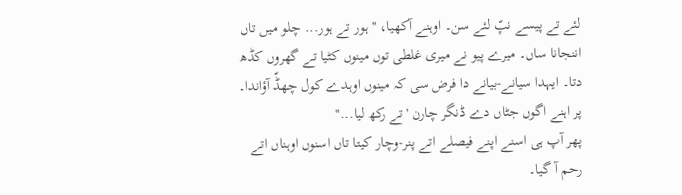لئے تے پیسے نپّ لئے سن۔ اوہنے آکھیا، ''ہور تے ہور... چلو میں تاں اننجانا ساں۔ میرے پیو نے میری غلطی توں مینوں کٹیا تے گھروں کڈھ دتا۔ ایہدا سیانے-بیانے دا فرض سی کہ مینوں اوہدے کول چھڈّ آؤاندا۔ پر اہنے اگوں جٹاں دے ڈنگر چارن 'تے رکھ لیا...''
پھر آپ ہی اسنے اپنے فیصلے اتے پنر-وچار کیتا تاں اسنوں اوہناں اتے رحم آ گیا۔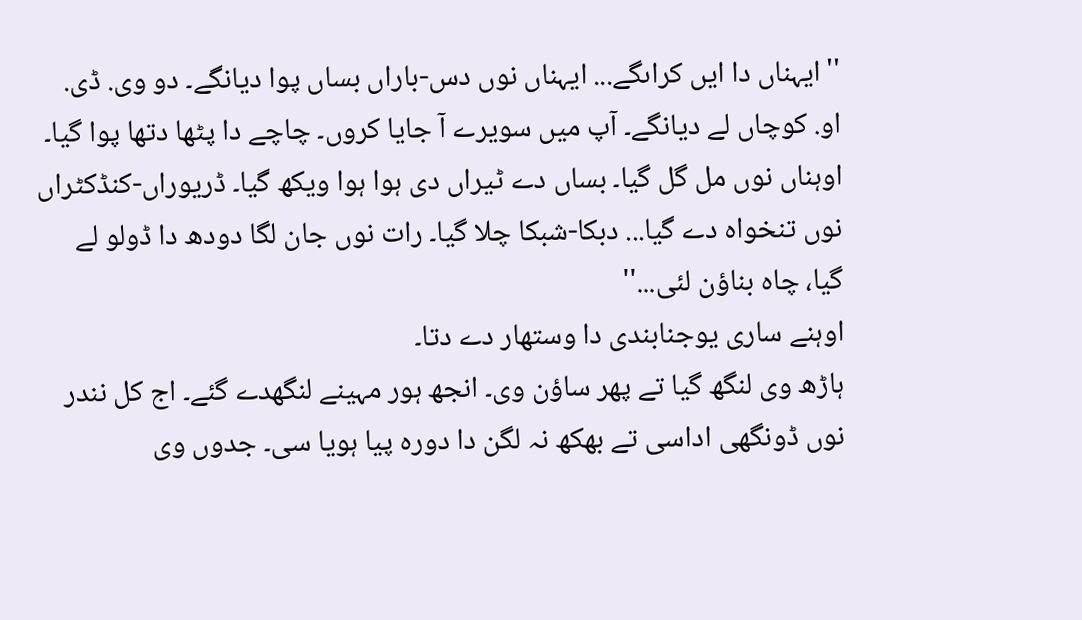''ایہناں دا ایں کراںگے... ایہناں نوں دس-باراں بساں پوا دیانگے۔ دو وی. ڈی. او. کوچاں لے دیانگے۔ آپ میں سویرے آ جایا کروں۔ چاچے دا پٹھا دتھا پوا گیا۔ اوہناں نوں مل گل گیا۔ بساں دے ٹیراں دی ہوا ہوا ویکھ گیا۔ ڈریوراں-کنڈکٹراں نوں تنخواہ دے گیا... دبکا-شبکا چلا گیا۔ رات نوں جان لگا دودھ دا ڈولو لے گیا، چاہ بناؤن لئی...''
اوہنے ساری یوجنابندی دا وستھار دے دتا۔
ہاڑھ وی لنگھ گیا تے پھر ساؤن وی۔ انجھ ہور مہینے لنگھدے گئے۔ اج کل نندر نوں ڈونگھی اداسی تے بھکھ نہ لگن دا دورہ پیا ہویا سی۔ جدوں وی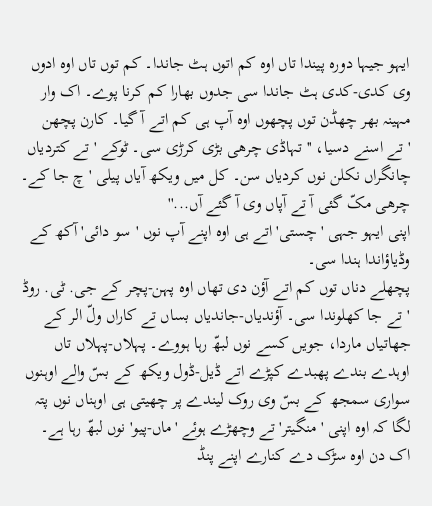ایہو جیہا دورہ پیندا تاں اوہ کم اتوں ہٹ جاندا۔ کم توں تاں اوہ ادوں وی کدی-کدی ہٹ جاندا سی جدوں بھارا کم کرنا پوے۔ اک وار مہینہ بھر چھڈن توں پچھوں اوہ آپ ہی کم اتے آ گیا۔ کارن پچھن 'تے اسنے دسیا، ''تہاڈی چرھی بڑی کرڑی سی۔ ٹوکے 'تے کتردیاں چانگراں نکلن نوں کردیاں سن۔ کل میں ویکھ آیاں پیلی 'چ جا کے۔ چرھی مکّ گئی آ تے آپاں وی آ گئے آں...''
اپنی ایہو جہی 'چستی' اتے ہی اوہ اپنے آپ نوں 'سو دائی' آکھ کے وڈیاؤاندا ہندا سی۔
پچھلے دناں توں کم اتے آؤن دی تھاں اوہ پہن-پچر کے جی. ٹی. روڈ 'تے جا کھلوندا سی۔ آؤندیاں-جاندیاں بساں تے کاراں ولّ الر کے جھاتیاں ماردا، جویں کسے نوں لبھّ رہا ہووے۔ پہلاں-پہلاں تاں اوہدے بندے پھبدے کپڑے اتے ڈیل-ڈول ویکھ کے بسّ والے اوہنوں سواری سمجھ کے بسّ وی روک لیندے پر چھیتی ہی اوہناں نوں پتہ لگا کہ اوہ اپنی 'منگیتر' تے وچھڑے ہوئے 'ماں-پیو' نوں لبھّ رہا ہے۔
اک دن اوہ سڑک دے کنارے اپنے پنڈ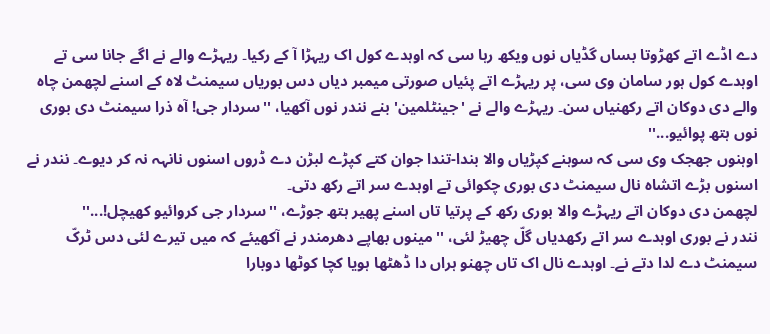دے اڈے اتے کھڑوتا بساں گڈیاں نوں ویکھ رہا سی کہ اوہدے کول اک ریہڑا آ کے رکیا۔ ریہڑے والے نے اگے جانا سی تے اوہدے کول ہور سامان وی سی، پر ریہڑے اتے پئیاں صورتی میمبر دیاں دس بوریاں سیمنٹ لاہ کے اسنے لچھمن چاہ والے دی دوکان اتے رکھنیاں سن۔ ریہڑے والے نے 'جینٹلمین' بنے نندر نوں آکھیا، ''سردار جی! آہ ذرا سیمنٹ دی بوری نوں ہتھ پوائیو...''
اوہنوں جھجک وی سی کہ سوہنے کپڑیاں والا بندا-تندا جوان کتے کپڑے لبڑن دے ڈروں اسنوں نانہہ نہ کر دیوے۔ نندر نے اسنوں بڑے اتشاہ نال سیمنٹ دی بوری چکوائی تے اوہدے سر اتے رکھ دتی۔
لچھمن دی دوکان اتے ریہڑے والا بوری رکھ کے پرتیا تاں اسنے پھیر ہتھ جوڑے، ''سردار جی کروائیو کھیچل!...''
نندر نے بوری اوہدے سر اتے رکھدیاں گلّ چھیڑ لئی، ''مینوں بھاپے دھرمندر نے آکھیئے کہ میں تیرے لئی دس ٹرکّ سیمنٹ دے لدا دتے نے۔ اوہدے نال اک تاں چھنو ہراں دا ڈھٹھا ہویا کچا کوٹھا دوبارا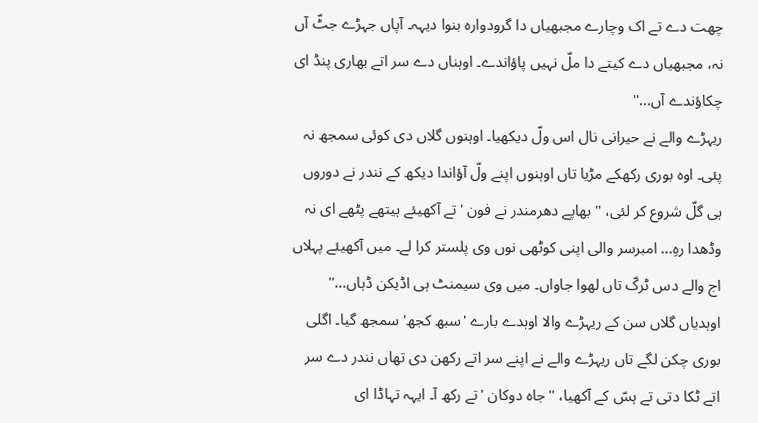چھت دے تے اک وچارے مجبھیاں دا گرودوارہ بنوا دیہہ۔ آپاں جہڑے جٹّ آں نہ، مجبھیاں دے کیتے دا ملّ نہیں پاؤاندے۔ اوہناں دے سر اتے بھاری پنڈ ای چکاؤندے آں...''
ریہڑے والے نے حیرانی نال اس ولّ دیکھیا۔ اوہنوں گلاں دی کوئی سمجھ نہ پئی۔ اوہ بوری رکھکے مڑیا تاں اوہنوں اپنے ولّ آؤاندا دیکھ کے نندر نے دوروں ہی گلّ شروع کر لئی، ''بھاپے دھرمندر نے فون 'تے آکھیئے ہیتھے پٹھے ای نہ وڈھدا رہِ... امبرسر والی اپنی کوٹھی نوں وی پلستر کرا لے۔ میں آکھیئے پہلاں اج والے دس ٹرکّ تاں لھوا جاواں۔ میں وی سیمنٹ ہی اڈیکن ڈہاں...''
اوہدیاں گلاں سن کے ریہڑے والا اوہدے بارے 'سبھ کجھ' سمجھ گیا۔ اگلی بوری چکن لگے تاں ریہڑے والے نے اپنے سر اتے رکھن دی تھاں نندر دے سر اتے ٹکا دتی تے ہسّ کے آکھیا، ''جاہ دوکان 'تے رکھ آ۔ ایہہ تہاڈا ای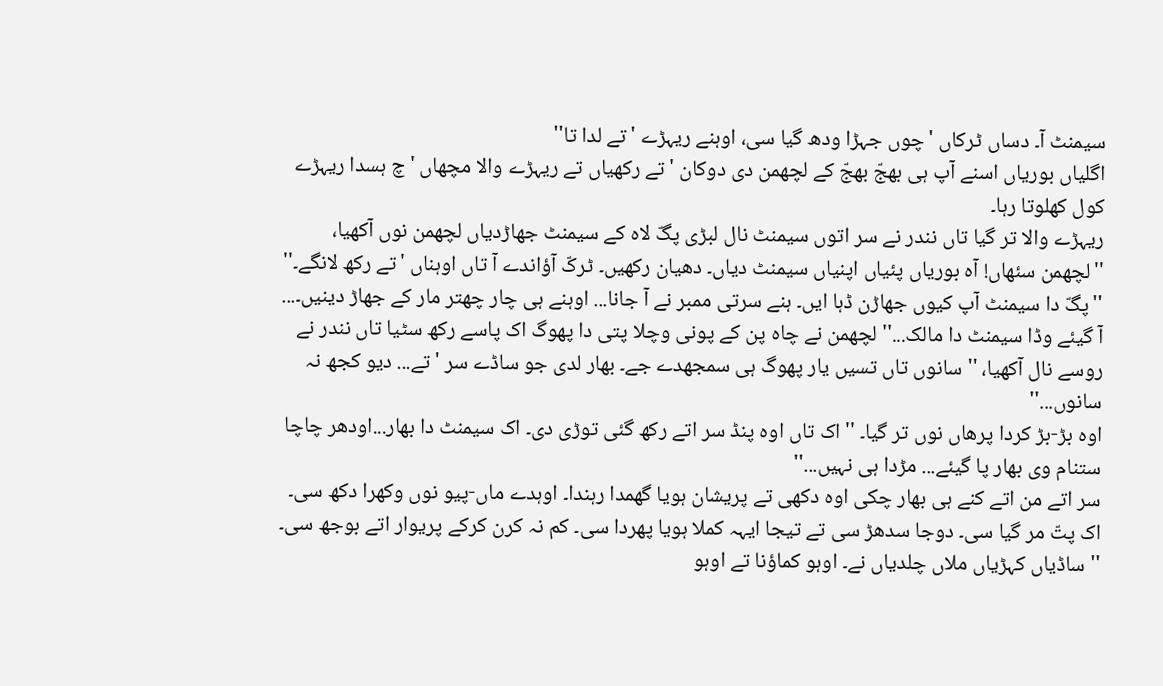سیمنٹ آ۔ دساں ٹرکاں 'چوں جہڑا ودھ گیا سی، اوہنے ریہڑے 'تے لدا تا''
اگلیاں بوریاں اسنے آپ ہی بھجّ بھجّ کے لچھمن دی دوکان 'تے رکھیاں تے ریہڑے والا مچھاں 'چ ہسدا ریہڑے کول کھلوتا رہا۔
ریہڑے والا تر گیا تاں نندر نے سر اتوں سیمنٹ نال لبڑی پگّ لاہ کے سیمنٹ جھاڑدیاں لچھمن نوں آکھیا، ''لچھمن سئھاں! آہ بوریاں پئیاں اپنیاں سیمنٹ دیاں۔ دھیان رکھیں۔ ٹرکّ آؤاندے آ تاں اوہناں 'تے رکھ لانگے۔''
''پگّ دا سیمنٹ آپ کیوں جھاڑن ڈہا ایں۔ ہنے سرتی ممبر نے آ جانا... اوہنے ہی چار چھتر مار کے جھاڑ دینیں۔... آ گیئے وڈا سیمنٹ دا مالک...'' لچھمن نے چاہ پن کے پونی وچلا پتی دا پھوگ اک پاسے رکھ سٹیا تاں نندر نے روسے نال آکھیا، ''سانوں تاں تسیں یار پھوگ ہی سمجھدے جے۔ بھار لدی جو ساڈے سر 'تے... دیو کجھ نہ سانوں...''
اوہ بڑ-بڑ کردا پرھاں نوں تر گیا۔ ''اک تاں اوہ پنڈ سر اتے رکھ گئی توڑی دی۔ اک سیمنٹ دا بھار...اودھر چاچا ستنام وی بھار پا گیئے... مڑدا ہی نہیں...''
سر اتے من اتے کنے ہی بھار چکی اوہ دکھی تے پریشان ہویا گھمدا رہندا۔ اوہدے ماں-پیو نوں وکھرا دکھ سی۔ اک پتّ مر گیا سی۔ دوجا سدھڑ سی تے تیجا ایہہ کملا ہویا پھردا سی۔ کم نہ کرن کرکے پریوار اتے بوجھ سی۔
''ساڈیاں کہڑیاں ملاں چلدیاں نے۔ اوہو کماؤنا تے اوہو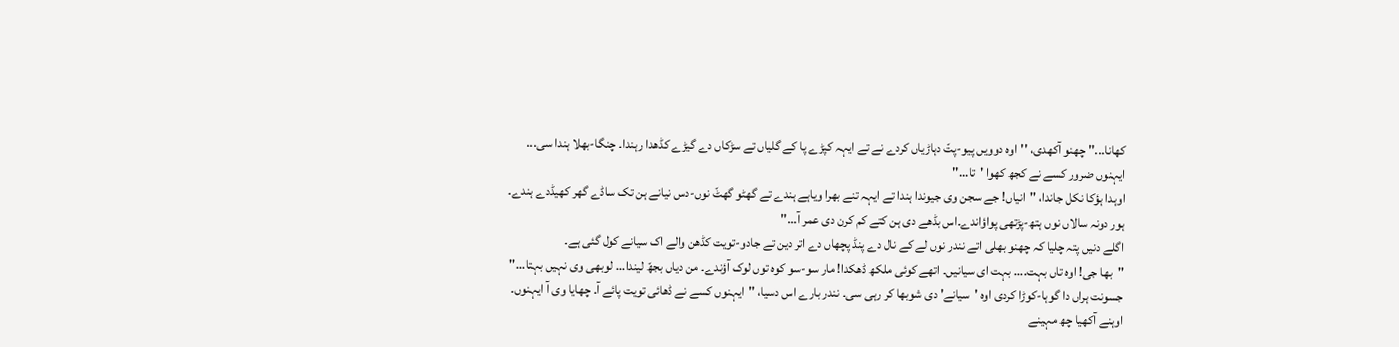کھانا...'' چھنو آکھدی، ''اوہ دوویں پیو-پتّ دہاڑیاں کردے نے تے ایہہ کپڑے پا کے گلیاں تے سڑکاں دے گیڑے کڈھدا رہندا۔ چنگا-بھلا ہندا سی... ایہنوں ضرور کسے نے کجھ کھوا 'تا...''
اوہدا ہؤکا نکل جاندا، ''انیاں! جے سجن وی جیوندا ہندا تے ایہہ تنے بھرا ویاہے ہندے تے گھٹو گھٹّ نوں-دس نیانے ہن تک ساڈے گھر کھیڈدے ہندے۔ ہور دونہ سالاں نوں ہتھ-پڑتھی پواؤاندے۔اس بڈھے دی ہن کتے کم کرن دی عمر آ...''
اگلے دنیں پتہ چلیا کہ چھنو بھلی اتے نندر نوں لے کے نال دے پنڈ پچھاں دے اتر دین تے جادو-تویت کڈھن والے اک سیانے کول گئی ہے۔
''بھا جی! اوہ تاں بہت.... بہت ای سیانیں۔ اتھے کوئی ملکھ ڈھکدا! مار سو-سو کوہ توں لوک آؤندے۔ من دیاں بجھّ لیندا... لوبھی وی نہیں بہتا...'' جسونت ہراں دا گوہا-کوڑا کردی اوہ 'سیانے' دی شوبھا کر رہی سی۔ نندر بارے اس دسیا، ''ایہنوں کسے نے ڈھائی تویت پائے آ۔ چھایا وی آ ایہنوں۔ اوہنے آکھیا چھ مہینے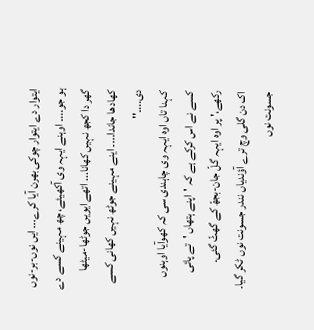ایتوار دے ایتوار چوکی بھرن آیا کرے... ایں نوں-بر-نوں ہو جو...۔ اوہنے ایہہ وی آکھیئے، چھ مہینے کسے دے گھر دا کجھ نہیں کھانا... اتھے ایویں جوٹھا-میٹھا کھادھا جاندا...۔ اینے مہینے جوٹھ نہیں کھانی کسے دی...۔''
کہنا تاں اوہ ایہہ وی چاہندی سی کہ کھوآیا اوہنوں کسے نے اس کرکے ہے کہ 'اپنے ہتھاں 'تے پائی رکھے،' پر اوہ ایہہ گلّ جان-بجھّ کے گھٹّ گئی۔
اک دن گلی وچ ترے آؤندیاں نندر جسونت نوں ٹکر گیا۔ جسونت نوں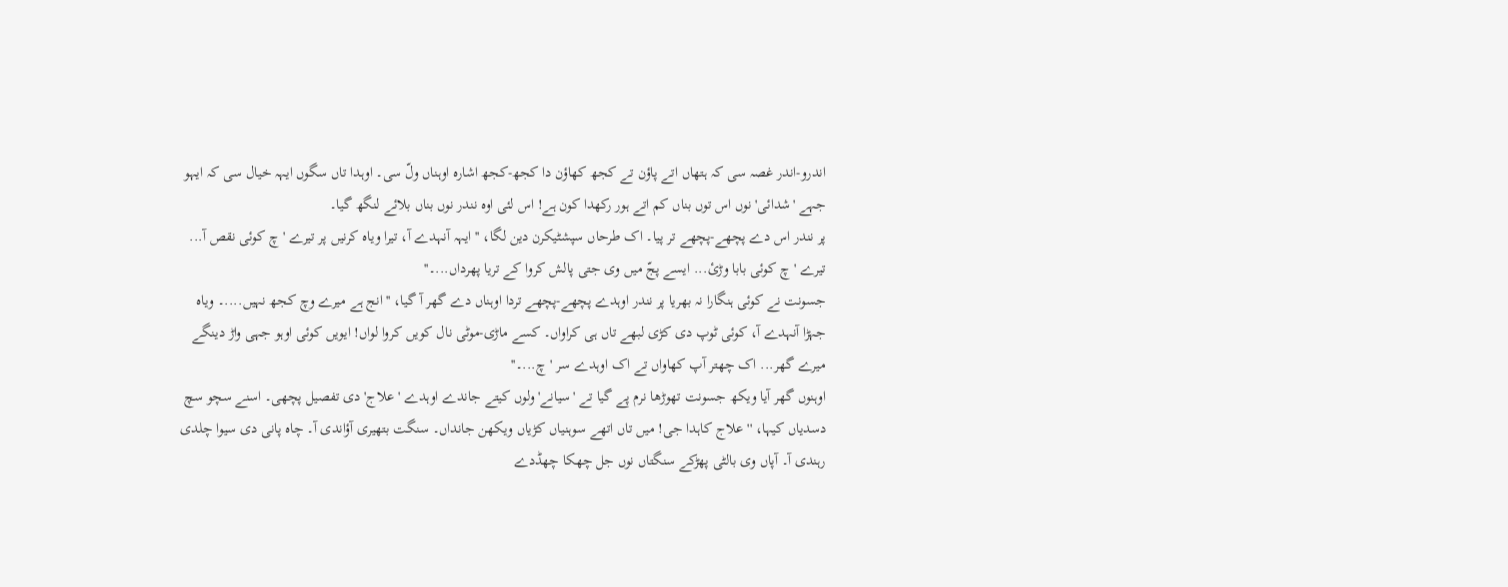اندرو-اندر غصہ سی کہ ہتھاں اتے پاؤن تے کجھ کھاؤن دا کجھ-کجھ اشارہ اوہناں ولّ سی۔ اوہدا تاں سگوں ایہہ خیال سی کہ ایہو جہے 'شدائی' نوں اس توں بناں کم اتے ہور رکھدا کون ہے! اس لئی اوہ نندر نوں بناں بلائے لنگھ گیا۔
پر نندر اس دے پچھے-پچھے تر پیا۔ اک طرحاں سپشٹیکرن دین لگا، '' ایہہ آنہدے آ، تیرا ویاہ کرنیں پر تیرے 'چ کوئی نقص آ... تیرے 'چ کوئی بابا وڑئ... ایسے پجّ میں وی جتی پالش کروا کے تریا پھرداں...۔''
جسونت نے کوئی ہنگارا نہ بھریا پر نندر اوہدے پچھے-پچھے تردا اوہناں دے گھر آ گیا، ''انج ہے میرے وچ کجھ نہیں....۔ ویاہ جہڑا آنہدے آ، کوئی ٹوپ دی کڑی لبھے تاں ہی کراواں۔ کسے ماڑی-موٹی نال کویں کروا لواں! ایویں کوئی اوہو جہی واڑ دینگے میرے گھر... اک چھتر آپ کھاواں تے اک اوہدے سر 'چ...۔''
اوہنوں گھر آیا ویکھ جسونت تھوڑھا نرم پے گیا تے 'سیانے' ولوں کیتے جاندے اوہدے 'علاج' دی تفصیل پچھی۔ اسنے سچو سچ دسدیاں کیہا، ''علاج کاہدا جی! میں تاں اتھے سوہنیاں کڑیاں ویکھن جانداں۔ سنگت بتھیری آؤاندی آ۔ چاہ پانی دی سیوا چلدی رہندی آ۔ آپاں وی بالٹی پھڑکے سنگتاں نوں جل چھکا چھڈدے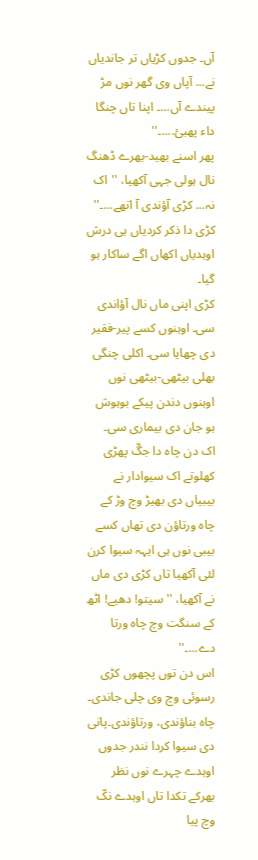آں۔ جدوں کڑیاں تر جاندیاں نے... آپاں وی گھر نوں مڑ پیندے آں...۔ اپنا تاں چنگا داء پھبئ....۔''
پھر اسنے بھید-بھرے ڈھنگ نال ہولی جہی آکھیا، ''اک نہ... کڑی آؤندی آ اتھے...۔''
کڑی دا ذکر کردیاں ہی درش اوہدیاں اکھاں اگے ساکار ہو گیا۔
کڑی اپنی ماں نال آؤاندی سی۔ اوہنوں کسے پیر-فقیر دی چھایا سی۔ اکلی چنگی بھلی بیٹھی-بیٹھی نوں اوہنوں دندن پیکے بوہوش ہو جان دی بیماری سی۔
اک دن چاہ دا جگّ پھڑی کھلوتے اک سیوادار نے بیبیاں دی بھیڑ وچ وڑ کے چاہ ورتاؤن دی تھاں کسے بیبی نوں ہی ایہہ سیوا کرن لئی آکھیا تاں کڑی دی ماں نے آکھیا، ''سیتو! دھیے! اٹھ کے سنگت وچ چاہ ورتا دے...۔''
اس دن توں پچھوں کڑی رسوئی وچ وی چلی جاندی۔ چاہ بناؤندی، ورتاؤندی۔پانی دی سیوا کردا نندر جدوں اوہدے چہرے نوں نظر بھرکے تکدا تاں اوہدے نکّ وچ پیا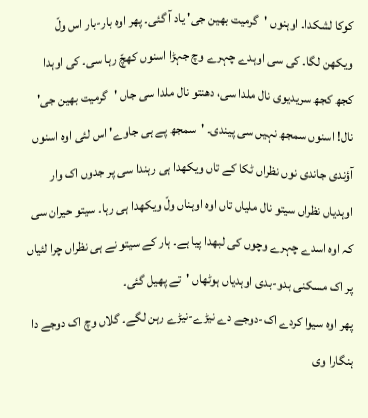کوکا لشکدا۔ اوہنوں 'گرمیت بھین جی' یاد آ گئی۔ پھر اوہ بار-بار اس ولّ ویکھن لگا۔ کی سی اوہدے چہرے وچ جہڑا اسنوں کھچّ رہا سی۔ کی اوہدا کجھ کجھ سریدیوی نال ملدا سی، دھنتو نال ملدا سی جاں 'گرمیت بھین جی' نال! اسنوں سمجھ نہیں سی پیندی۔ 'سمجھ پے ہی جاوے' اس لئی اوہ اسنوں آؤندی جاندی نوں نظراں ٹکا کے تاں ویکھدا ہی رہندا سی پر جدوں اک وار اوہدیاں نظراں سیتو نال ملیاں تاں اوہ اوہناں ولّ ویکھدا ہی رہا۔ سیتو حیران سی کہ اوہ اسدے چہرے وچوں کی لبھدا پیا ہے۔ ہار کے سیتو نے ہی نظراں چرا لئیاں پر اک مسکنی بدو-بدی اوہدیاں ہوٹھاں 'تے پھیل گئی۔
پھر اوہ سیوا کردے اک-دوجے دے نیڑے-نیڑے رہن لگے۔ گلاں وچ اک دوجے دا ہنگارا وی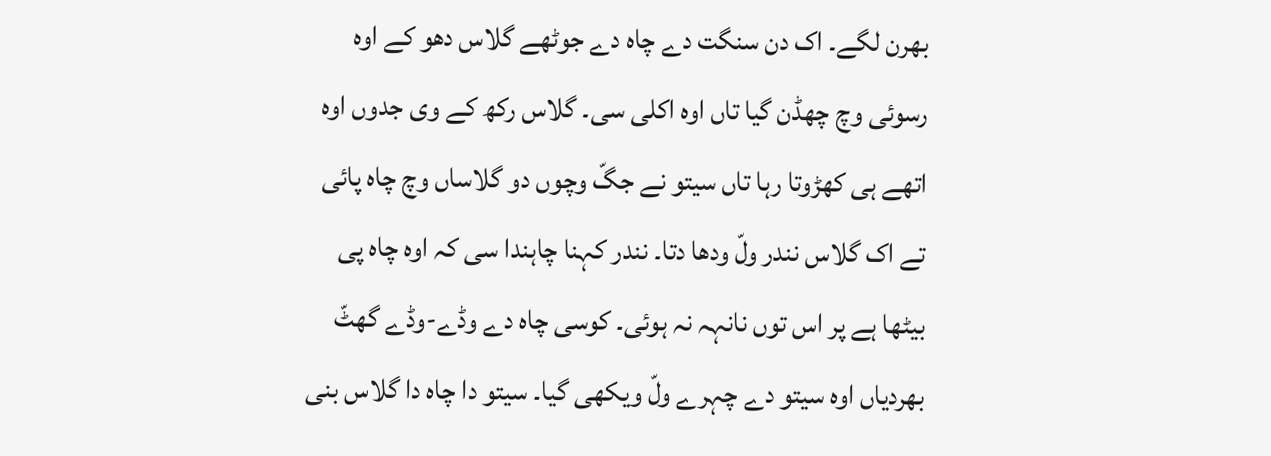بھرن لگے۔ اک دن سنگت دے چاہ دے جوٹھے گلاس دھو کے اوہ رسوئی وچ چھڈن گیا تاں اوہ اکلی سی۔ گلاس رکھ کے وی جدوں اوہ اتھے ہی کھڑوتا رہا تاں سیتو نے جگّ وچوں دو گلاساں وچ چاہ پائی تے اک گلاس نندر ولّ ودھا دتا۔ نندر کہنا چاہندا سی کہ اوہ چاہ پی بیٹھا ہے پر اس توں نانہہ نہ ہوئی۔ کوسی چاہ دے وڈے-وڈے گھٹّ بھردیاں اوہ سیتو دے چہرے ولّ ویکھی گیا۔ سیتو دا چاہ دا گلاس بنی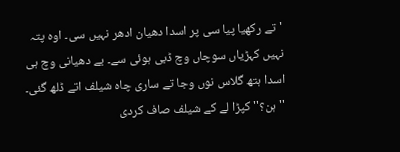'تے رکھیا پیا سی پر اسدا دھیان ادھر نہیں سی۔ اوہ پتہ نہیں کہڑیاں سوچاں وچ ڈبی ہوئی سے۔ بے دھیانی وچ ہی اسدا ہتھ گلاس نوں وجا تے ساری چاہ شیلف اتے ڈلھ گئی۔
''ہن؟'' کپڑا لے کے شیلف صاف کردی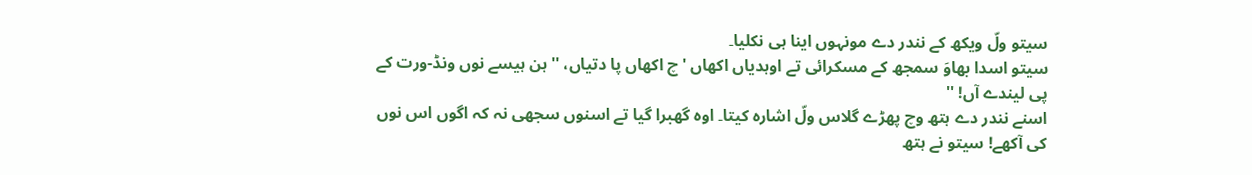سیتو ولّ ویکھ کے نندر دے مونہوں اینا ہی نکلیا۔
سیتو اسدا بھاوَ سمجھ کے مسکرائی تے اوہدیاں اکھاں 'چ اکھاں پا دتیاں، ''ہن ہیسے نوں ونڈ-ورت کے پی لیندے آں! ''
اسنے نندر دے ہتھ وچ پھڑے گلاس ولّ اشارہ کیتا۔ اوہ گھبرا گیا تے اسنوں سجھی نہ کہ اگوں اس نوں کی آکھے! سیتو نے ہتھ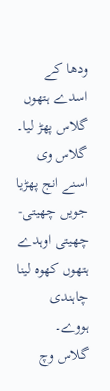ودھا کے اسدے ہتھوں گلاس پھڑ لیا۔ گلاس وی اسنے انج پھڑیا جویں چھیتی-چھیتی اوہدے ہتھوں کھوہ لینا چاہندی ہووے۔
گلاس وچ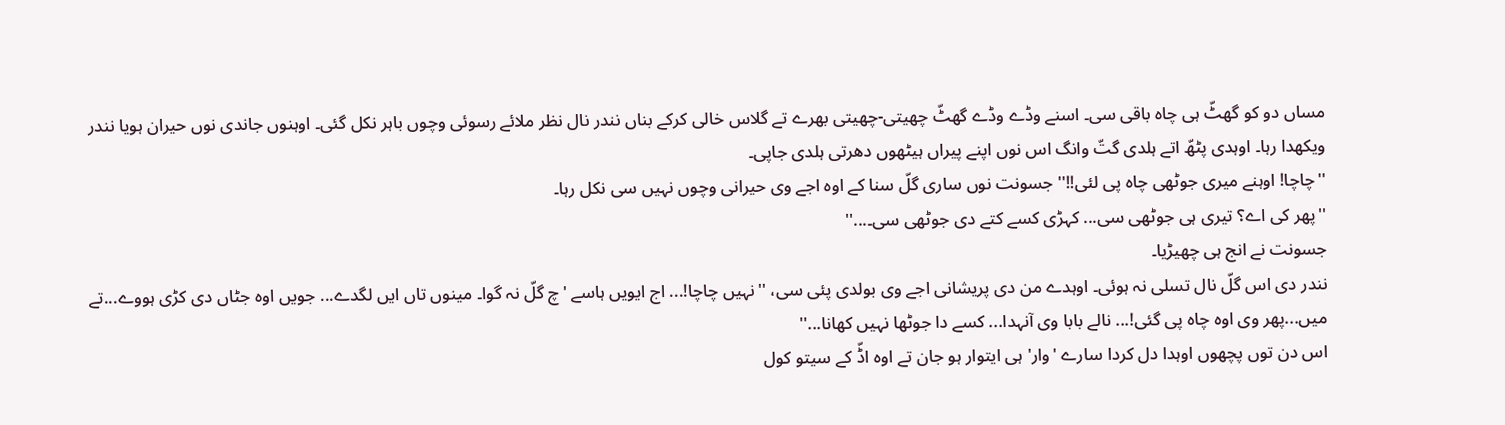مساں دو کو گھٹّ ہی چاہ باقی سی۔ اسنے وڈے وڈے گھٹّ چھیتی-چھیتی بھرے تے گلاس خالی کرکے بناں نندر نال نظر ملائے رسوئی وچوں باہر نکل گئی۔ اوہنوں جاندی نوں حیران ہویا نندر ویکھدا رہا۔ اوہدی پٹھّ اتے ہلدی گتّ وانگ اس نوں اپنے پیراں ہیٹھوں دھرتی ہلدی جاپی۔
''چاچا! اوہنے میری جوٹھی چاہ پی لئی!!'' جسونت نوں ساری گلّ سنا کے اوہ اجے وی حیرانی وچوں نہیں سی نکل رہا۔
''پھر کی اے؟ تیری ہی جوٹھی سی... کہڑی کسے کتے دی جوٹھی سی۔...''
جسونت نے انج ہی چھیڑیا۔
نندر دی اس گلّ نال تسلی نہ ہوئی۔ اوہدے من دی پریشانی اجے وی بولدی پئی سی، ''نہیں چاچا!... اج ایویں ہاسے 'چ گلّ نہ گوا۔ مینوں تاں ایں لگدے... جویں اوہ جٹاں دی کڑی ہووے...تے میں...پھر وی اوہ چاہ پی گئی!... نالے بابا وی آنہدا... کسے دا جوٹھا نہیں کھانا...''
اس دن توں پچھوں اوہدا دل کردا سارے 'وار' ہی ایتوار ہو جان تے اوہ اڈّ کے سیتو کول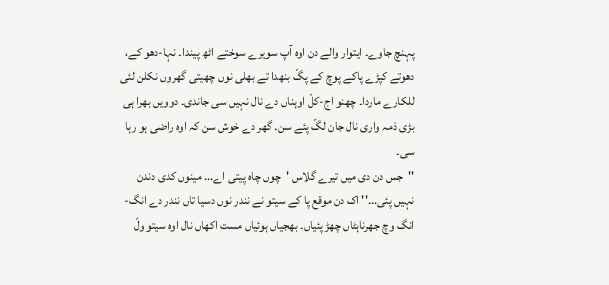پہنچ جاوے۔ ایتوار والے دن اوہ آپ سویرے سوختے اٹھ پیندا۔ نہا-دھو کے، دھوتے کپڑے پاکے پوچ کے پگّ بنھدا تے بھلی نوں چھیتی گھروں نکلن لئی للکارے ماردا۔ چھنو اج-کلّ اوہناں دے نال نہیں سی جاندی۔ دوویں بھرا ہی بڑی ذمہ واری نال جان لگّ پئے سن۔ گھر دے خوش سن کہ اوہ راضی ہو رہا سی۔
''جس دن دی میں تیرے گلاس 'چوں چاہ پیتی اے... مینوں کدی دندن نہیں پئی...'' اک دن موقع پا کے سیتو نے نندر نوں دسیا تاں نندر دے انگ-انگ وچ جھرناہٹاں چھڑ پئیاں۔ بھجیاں ہوئیاں مست اکھاں نال اوہ سیتو ولّ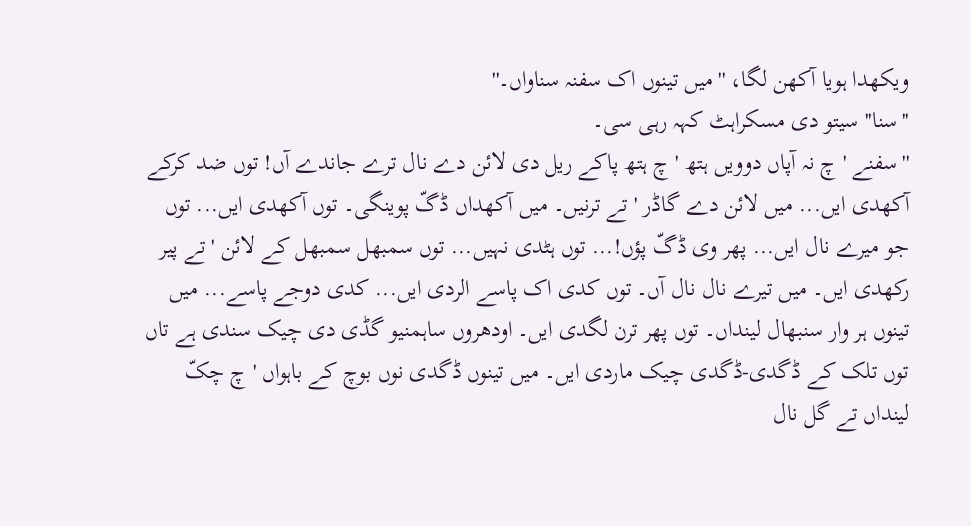ویکھدا ہویا آکھن لگا، ''میں تینوں اک سفنہ سناواں۔''
''سنا'' سیتو دی مسکراہٹ کہہ رہی سی۔
''سفنے 'چ نہ آپاں دوویں ہتھ 'چ ہتھ پاکے ریل دی لائن دے نال ترے جاندے آں! توں ضد کرکے آکھدی ایں... میں لائن دے گاڈر 'تے ترنیں۔ میں آکھداں ڈگّ پوینگی۔ توں آکھدی ایں... توں جو میرے نال ایں... پھر وی ڈگّ پؤں!... توں ہٹدی نہیں... توں سمبھل سمبھل کے لائن 'تے پیر رکھدی ایں۔ میں تیرے نال نال آں۔ توں کدی اک پاسے الردی ایں... کدی دوجے پاسے... میں تینوں ہر وار سنبھال لینداں۔ توں پھر ترن لگدی ایں۔ اودھروں ساہمنیو گڈی دی چیک سندی ہے تاں توں تلک کے ڈگدی-ڈگدی چیک ماردی ایں۔ میں تینوں ڈگدی نوں بوچ کے باہواں 'چ چکّ لینداں تے گل نال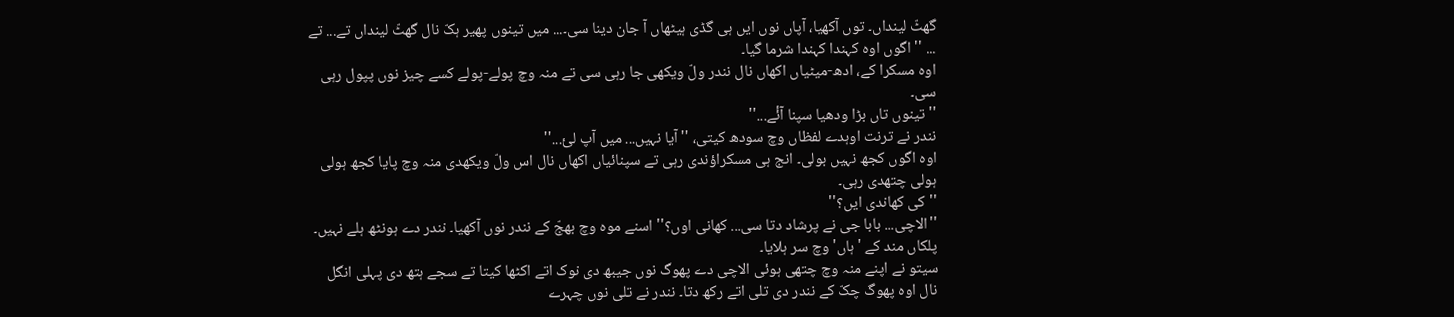گھٹّ لینداں۔ توں آکھیا، آپاں نوں ایں ہی گڈی ہیٹھاں آ جان دینا سی۔... میں تینوں پھیر ہکّ نال گھٹّ لینداں تے... تے ... '' اگوں اوہ کہندا کہندا شرما گیا۔
اوہ مسکرا کے، ادھ-میٹیاں اکھاں نال نندر ولّ ویکھی جا رہی سی تے منہ وچ پولے-پولے کسے چیز نوں پپول رہی سی۔
''تینوں تاں بڑا ودھیا سپنا آئٔے...''
نندر نے ترنت اوہدے لفظاں وچ سودھ کیتی، ''آیا نہیں... میں آپ لئ...''
اوہ اگوں کجھ نہیں بولی۔ انج ہی مسکراؤندی رہی تے سپنائیاں اکھاں نال اس ولّ ویکھدی منہ وچ پایا کجھ ہولی ہولی چتھدی رہی۔
''کی کھاندی ایں؟''
''الاچی... بابا جی نے پرشاد دتا سی... کھانی اوں؟'' اسنے موہ وچ بھجّ کے نندر نوں آکھیا۔ نندر دے ہونٹھ ہلے نہیں۔ پلکاں مند کے 'ہاں' وچ سر ہلایا۔
سیتو نے اپنے منہ وچ چتھی ہوئی الاچی دے پھوگ نوں جیبھ دی نوک اتے اکٹھا کیتا تے سجے ہتھ دی پہلی انگل نال اوہ پھوگ چکّ کے نندر دی تلی اتے رکھ دتا۔ نندر نے تلی نوں چہرے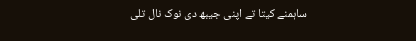ساہمنے کیتا تے اپنی جیبھ دی نوک نال تلی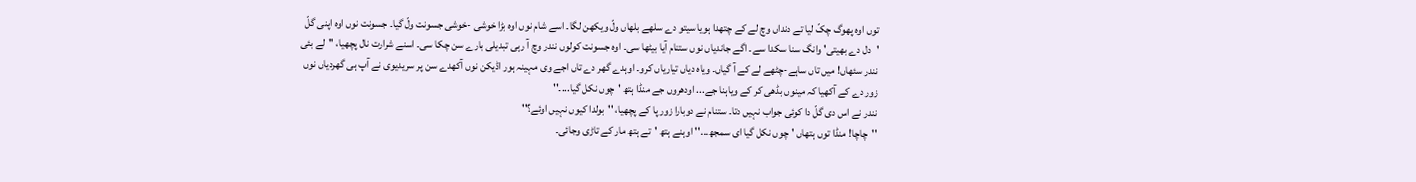توں اوہ پھوگ چکّ لیا تے دنداں وچ لے کے چتھدا ہویا سیتو دے سلھے بلھاں ولّ ویکھن لگا۔ اسے شام نوں اوہ بڑا خوشی -خوشی جسونت ولّ گیا۔ جسونت نوں اوہ اپنی گلّ 'دل دے بھیتی' وانگ سنا سکدا سے۔ اگے جاندیاں نوں ستنام آیا بیٹھا سی۔ اوہ جسونت کولوں نندر وچ آ رہی تبدیلی بارے سن چکا سی۔ اسنے شرارت نال پچھیا، ''لے بئی نندر سئھاں! میں تاں ساہے-چٹھے لے کے آ گیاں۔ ویاہ دیاں تیاریاں کرو۔ اوہدے گھر دے تاں اجے وی مہینہ ہور اڈیکن نوں آکھدے سن پر سریدیوی نے آپ ہی گھردیاں نوں زور دے کے آکھیا کہ مینوں بڈھی کر کے ویاہنا جے... اودھروں جے منڈا ہتھ 'چوں نکل گیا...۔''
نندر نے اس دی گلّ دا کوئی جواب نہیں دتا۔ ستنام نے دوبارا زور پا کے پچھیا، ''بولدا کیوں نہیں اوئے؟''
''چاچا! منڈا توں ہتھاں 'چوں نکل گیا ای سمجھ...'' اوہنے ہتھ 'تے ہتھ مار کے تاڑی وجائی۔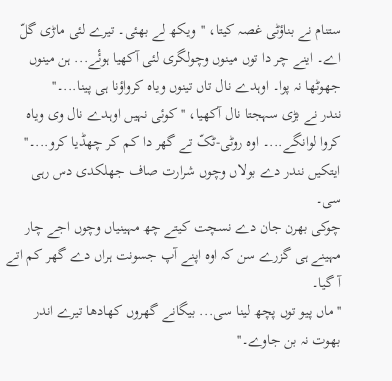ستنام نے بناؤٹی غصہ کیتا، ''ویکھ لے بھئی۔ تیرے لئی ماڑی گلّ اے۔ اینے چر دا توں مینوں وچولگری لئی آکھیا ہوئٔے... ہن مینوں جھوٹھا نہ پوا۔ اوہدے نال تاں تینوں ویاہ کرواؤنا ہی پینا...۔''
نندر نے بڑی سہجتا نال آکھیا، ''کوئی نہیں اوہدے نال وی ویاہ کروا لوانگے...۔ اوہ روٹی-ٹکّ تے گھر دا کم کر چھڈیا کرو...۔''
ایتکیں نندر دے بولاں وچوں شرارت صاف جھلکدی دس رہی سی۔
چوکی بھرن جان دے نسچت کیتے چھ مہینیاں وچوں اجے چار مہینے ہی گزرے سن کہ اوہ اپنے آپ جسونت ہراں دے گھر کم اتے آ گیا۔
''ماں پیو توں پچھ لینا سی... بیگانے گھروں کھادھا تیرے اندر بھوت نہ بن جاوے۔''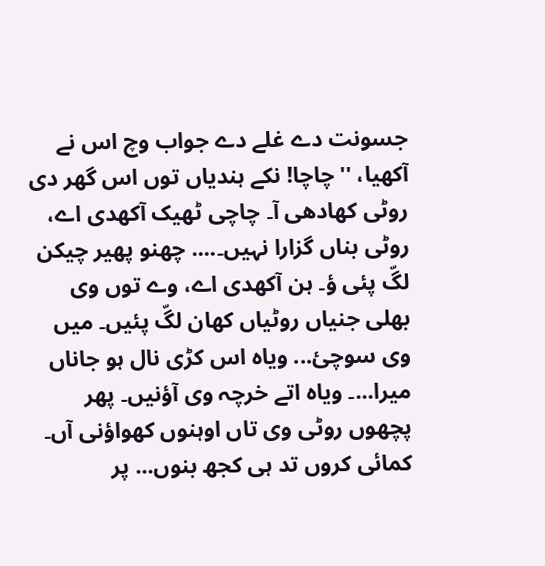جسونت دے غلے دے جواب وچ اس نے آکھیا، ''چاچا! نکے ہندیاں توں اس گھر دی روٹی کھادھی آ۔ چاچی ٹھیک آکھدی اے، روٹی بناں گزارا نہیں۔.... چھنو پھیر چیکن لگّ پئی ؤ۔ ہن آکھدی اے، وے توں وی بھلی جنیاں روٹیاں کھان لگّ پئیں۔ میں وی سوچئ... ویاہ اس کڑی نال ہو جاناں میرا...۔ ویاہ اتے خرچہ وی آؤنیں۔ پھر پچھوں روٹی وی تاں اوہنوں کھواؤنی آں۔ کمائی کروں تد ہی کجھ بنوں... پر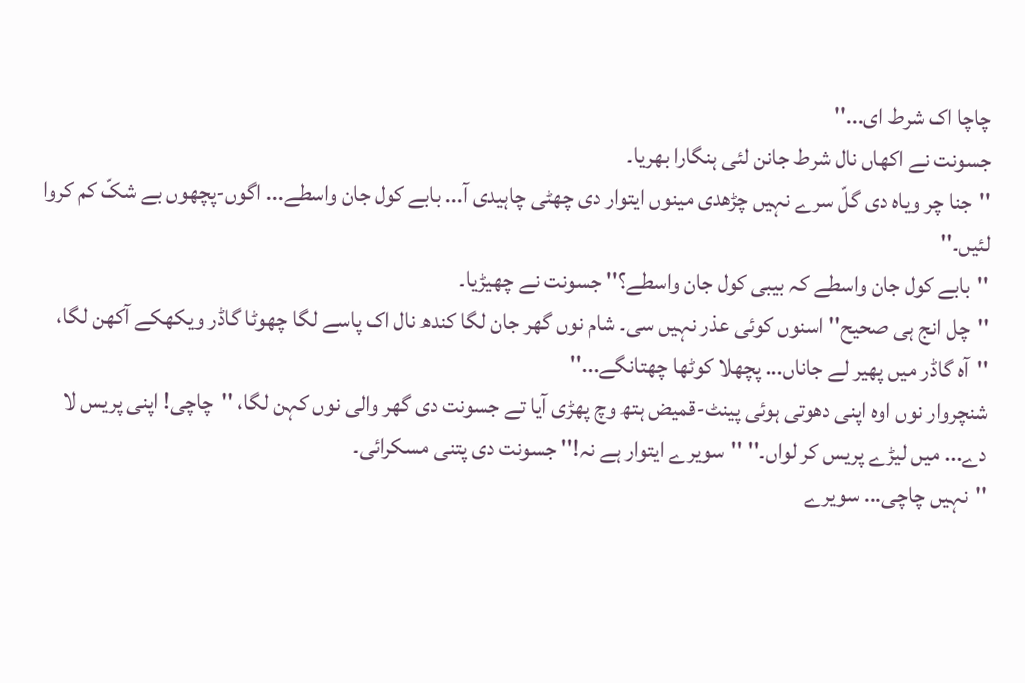چاچا اک شرط ای...''
جسونت نے اکھاں نال شرط جانن لئی ہنگارا بھریا۔
''جنا چر ویاہ دی گلّ سرے نہیں چڑھدی مینوں ایتوار دی چھٹی چاہیدی آ... بابے کول جان واسطے... اگوں-پچھوں بے شکّ کم کروا لئیں۔''
''بابے کول جان واسطے کہ بیبی کول جان واسطے؟'' جسونت نے چھیڑیا۔
''چل انج ہی صحیح'' اسنوں کوئی عذر نہیں سی۔ شام نوں گھر جان لگا کندھ نال اک پاسے لگا چھوٹا گاڈر ویکھکے آکھن لگا، ''آہ گاڈر میں پھیر لے جاناں... پچھلا کوٹھا چھتانگے...''
شنچروار نوں اوہ اپنی دھوتی ہوئی پینٹ-قمیض ہتھ وچ پھڑی آیا تے جسونت دی گھر والی نوں کہن لگا، ''چاچی! اپنی پریس لا دے... میں لیڑے پریس کر لواں۔'' ''سویرے ایتوار ہے نہ!'' جسونت دی پتنی مسکرائی۔
''نہیں چاچی... سویرے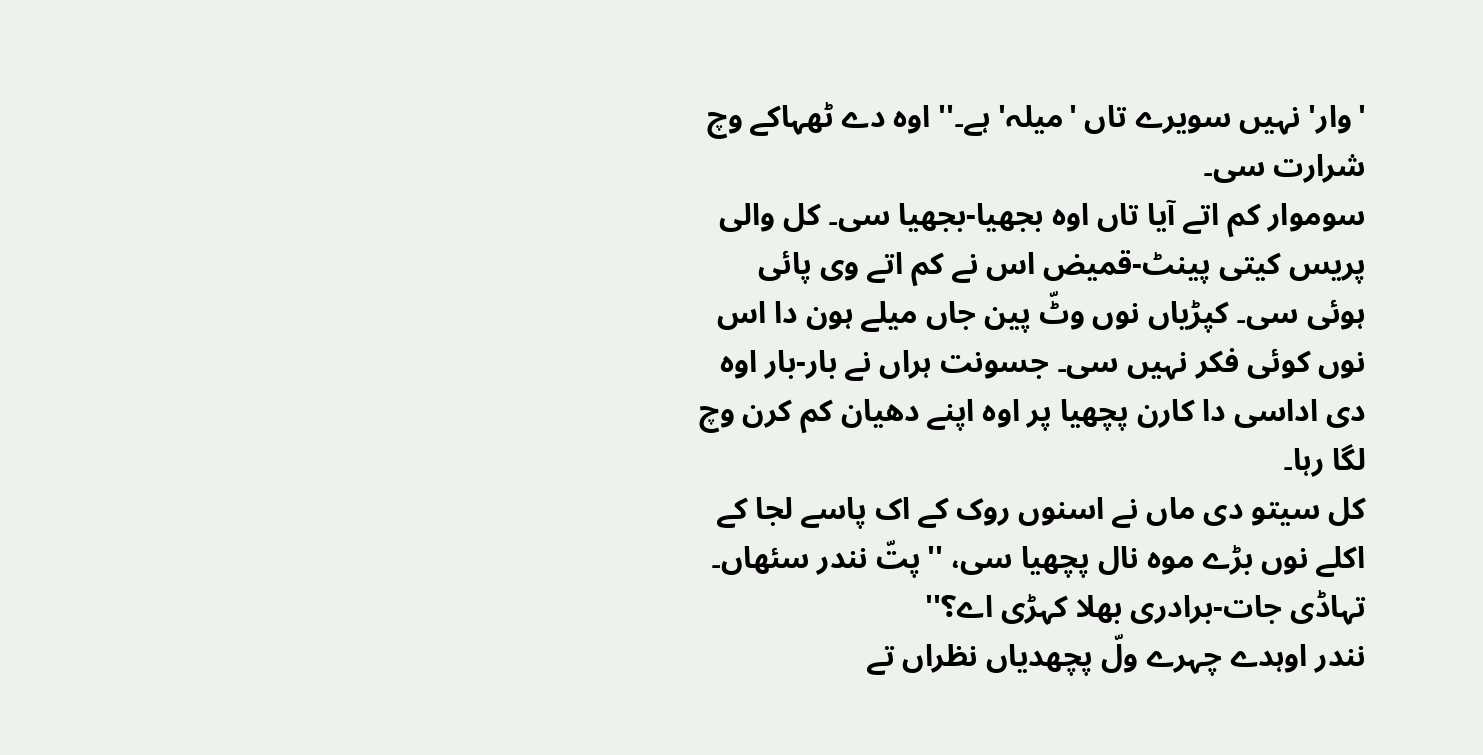'وار' نہیں سویرے تاں 'میلہ' ہے۔'' اوہ دے ٹھہاکے وچ شرارت سی۔
سوموار کم اتے آیا تاں اوہ بجھیا-بجھیا سی۔ کل والی پریس کیتی پینٹ-قمیض اس نے کم اتے وی پائی ہوئی سی۔ کپڑیاں نوں وٹّ پین جاں میلے ہون دا اس نوں کوئی فکر نہیں سی۔ جسونت ہراں نے بار-بار اوہ دی اداسی دا کارن پچھیا پر اوہ اپنے دھیان کم کرن وچ لگا رہا۔
کل سیتو دی ماں نے اسنوں روک کے اک پاسے لجا کے اکلے نوں بڑے موہ نال پچھیا سی، ''پتّ نندر سئھاں۔ تہاڈی جات-برادری بھلا کہڑی اے؟''
نندر اوہدے چہرے ولّ پچھدیاں نظراں تے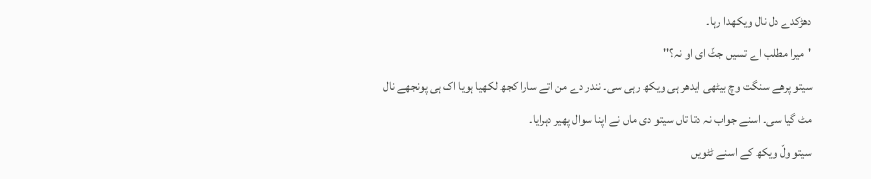دھڑکدے دل نال ویکھدا رہا۔
'میرا مطلب اے تسیں جٹّ ای او نہ؟''
سیتو پرھے سنگت وچ بیٹھی ایدھر ہی ویکھ رہی سی۔ نندر دے من اتے سارا کجھ لکھیا ہویا اک ہی پونجھے نال مٹ گیا سی۔ اسنے جواب نہ دتا تاں سیتو دی ماں نے اپنا سوال پھیر دہرایا۔
سیتو ولّ ویکھ کے اسنے ٹٹویں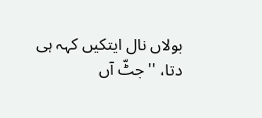بولاں نال ایتکیں کہہ ہی دتا، ''جٹّ آں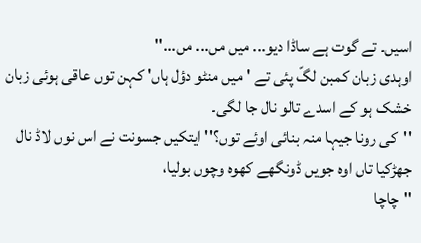اسیں۔ تے گوت ہے ساڈا دیو... میں مں... مں...''
اوہدی زبان کمبن لگّ پئی تے 'میں منٹو دؤل ہاں' کہن توں عاقی ہوئی زبان خشک ہو کے اسدے تالو نال جا لگی۔
''کی رونا جیہا منہ بنائی اوئے توں؟'' ایتکیں جسونت نے اس نوں لاڈ نال جھڑکیا تاں اوہ جویں ڈونگھے کھوہ وچوں بولیا،
''چاچا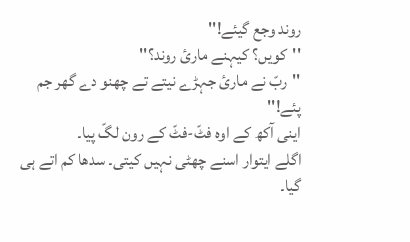روند وجع گیئے!''
''کویں؟ کیہنے مارئ روند؟''
''ربّ نے مارئ جہڑے نیتے تے چھنو دے گھر جم پئے!''
اینی آکھ کے اوہ فٹّ-فٹّ کے رون لگّ پیا۔
اگلے ایتوار اسنے چھٹی نہیں کیتی۔ سدھا کم اتے ہی گیا۔